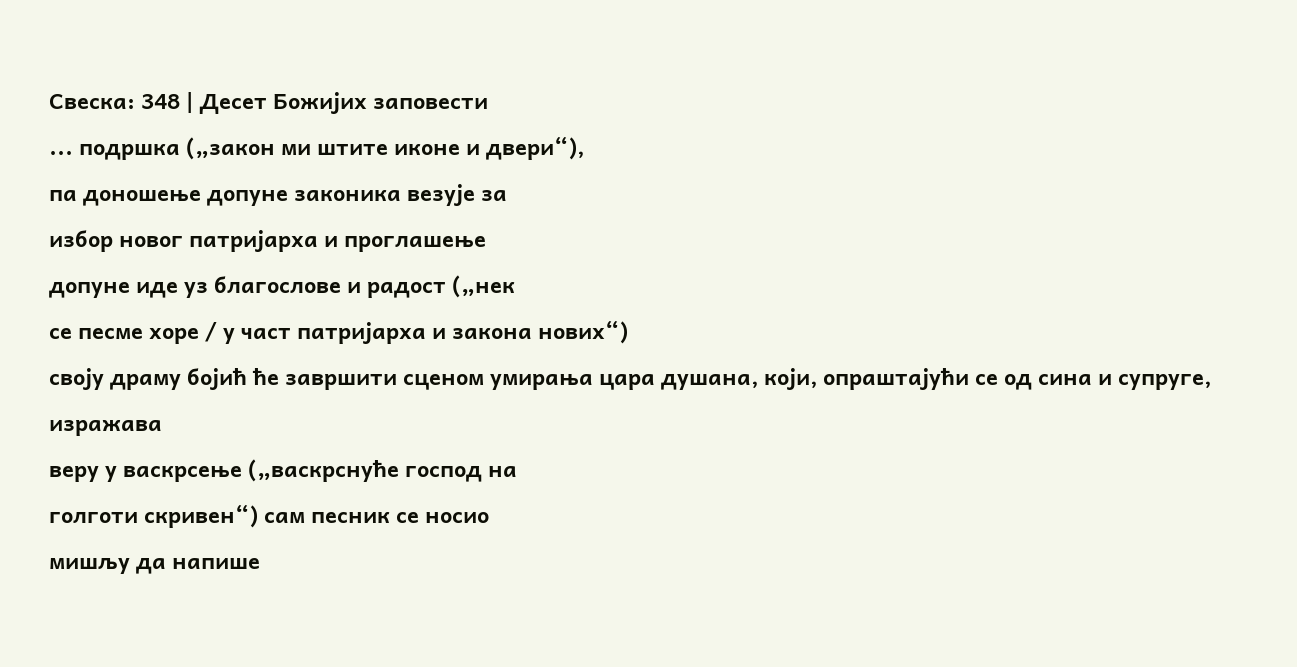Свеска: 348 | Десет Божијих заповести
... подршка („закон ми штите иконе и двери“),
па доношење допуне законика везује за
избор новог патријарха и проглашење
допуне иде уз благослове и радост („нек
се песме хоре / у част патријарха и закона нових“)
своју драму бојић ће завршити сценом умирања цара душана, који, опраштајући се од сина и супруге, изражава
веру у васкрсење („васкрснуће господ на
голготи скривен“) сам песник се носио
мишљу да напише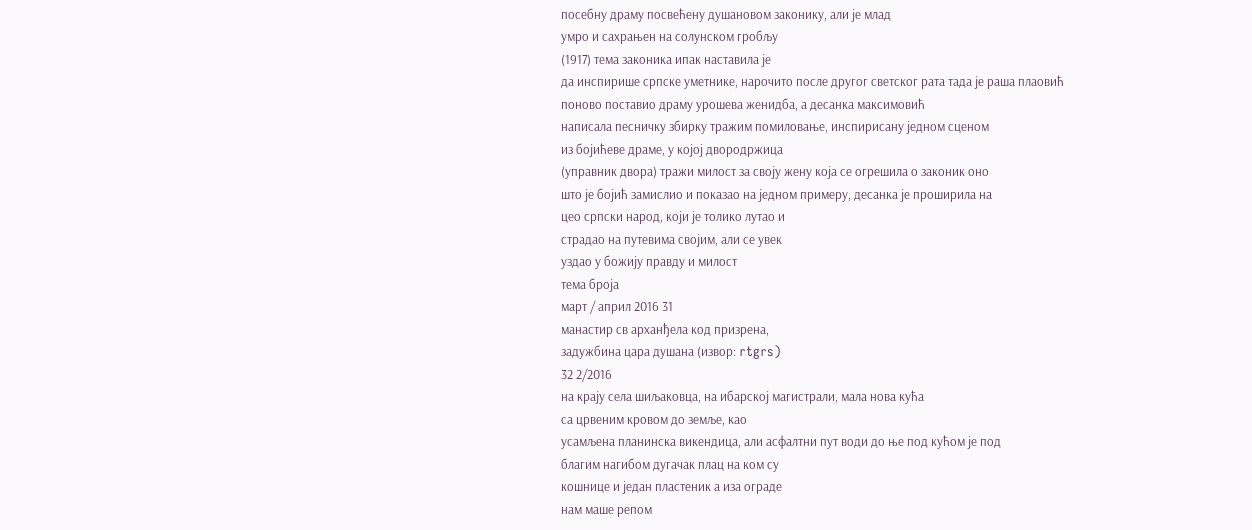посебну драму посвећену душановом законику, али је млад
умро и сахрањен на солунском гробљу
(1917) тема законика ипак наставила је
да инспирише српске уметнике, нарочито после другог светског рата тада је раша плаовић поново поставио драму урошева женидба, а десанка максимовић
написала песничку збирку тражим помиловање, инспирисану једном сценом
из бојићеве драме, у којој двородржица
(управник двора) тражи милост за своју жену која се огрешила о законик оно
што је бојић замислио и показао на једном примеру, десанка је проширила на
цео српски народ, који је толико лутао и
страдао на путевима својим, али се увек
уздао у божију правду и милост
тема броја
март / април 2016 31
манастир св арханђела код призрена,
задужбина цара душана (извор: rtgrs)
32 2/2016
на крају села шиљаковца, на ибарској магистрали, мала нова кућа
са црвеним кровом до земље, као
усамљена планинска викендица, али асфалтни пут води до ње под кућом је под
благим нагибом дугачак плац на ком су
кошнице и један пластеник а иза ограде
нам маше репом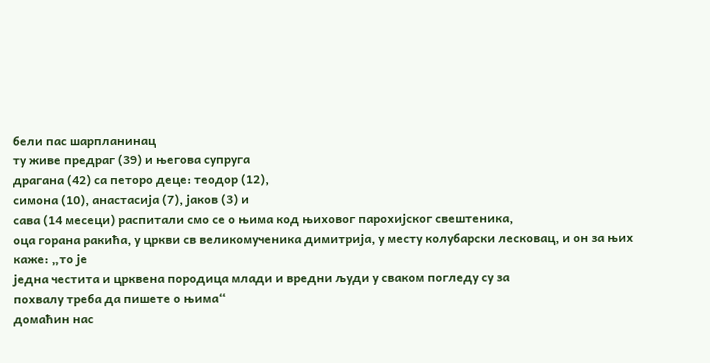бели пас шарпланинац
ту живе предраг (39) и његова супруга
драгана (42) са петоро деце: теодор (12),
симона (10), анастасија (7), јаков (3) и
сава (14 месеци) распитали смо се о њима код њиховог парохијског свештеника,
оца горана ракића, у цркви св великомученика димитрија, у месту колубарски лесковац, и он за њих каже: „то је
једна честита и црквена породица млади и вредни људи у сваком погледу су за
похвалу треба да пишете о њима“
домаћин нас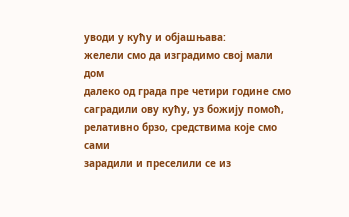уводи у кућу и објашњава:
желели смо да изградимо свој мали дом
далеко од града пре четири године смо
саградили ову кућу, уз божију помоћ, релативно брзо, средствима које смо сами
зарадили и преселили се из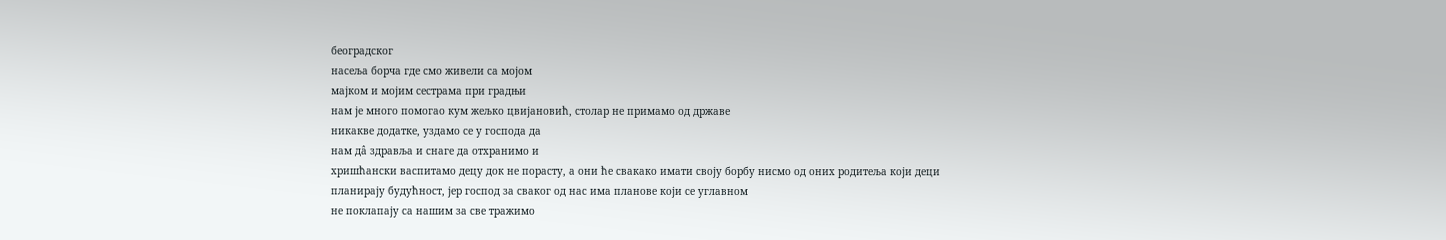београдског
насеља борча где смо живели са мојом
мајком и мојим сестрама при градњи
нам је много помогао кум жељко цвијановић, столар не примамо од државе
никакве додатке, уздамо се у господа да
нам дâ здравља и снаге да отхранимо и
хришћански васпитамо децу док не порасту, а они ће свакако имати своју борбу нисмо од оних родитеља који деци
планирају будућност, јер господ за сваког од нас има планове који се углавном
не поклапају са нашим за све тражимо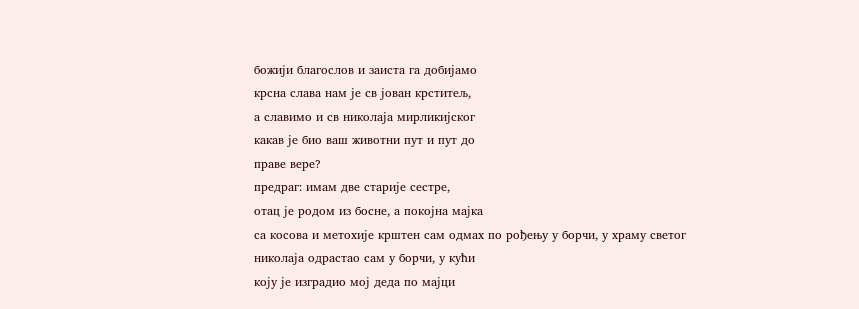божији благослов и заиста га добијамо
крсна слава нам је св јован крститељ,
а славимо и св николаја мирликијског
какав је био ваш животни пут и пут до
праве вере?
предраг: имам две старије сестре,
отац је родом из босне, а покојна мајка
са косова и метохије крштен сам одмах по рођењу у борчи, у храму светог
николаја одрастао сам у борчи, у кући
коју је изградио мој деда по мајци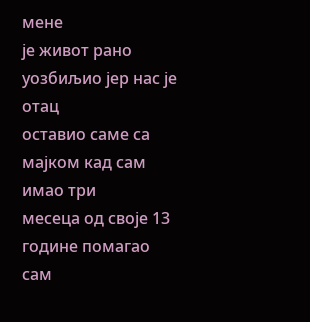мене
је живот рано уозбиљио јер нас је отац
оставио саме са мајком кад сам имао три
месеца од своје 13 године помагао сам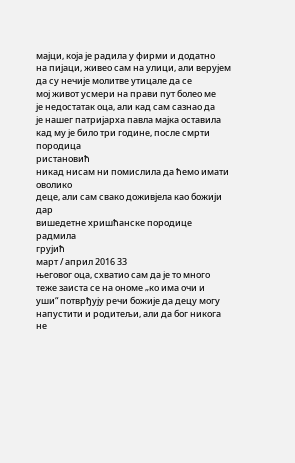мајци, која је радила у фирми и додатно
на пијаци, живео сам на улици, али верујем да су нечије молитве утицале да се
мој живот усмери на прави пут болео ме
је недостатак оца, али кад сам сазнао да
је нашег патријарха павла мајка оставила кад му је било три године, после смрти
породица
ристановић
никад нисам ни помислила да ћемо имати оволико
деце, али сам свако доживјела као божији дар
вишедетне хришћанске породице
радмила
грујић
март / април 2016 33
његовог оца, схватио сам да је то много
теже заиста се на ономе „ко има очи и
уши“ потврђују речи божије да децу могу
напустити и родитељи, али да бог никога не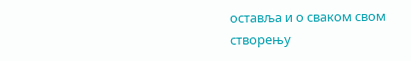оставља и о сваком свом створењу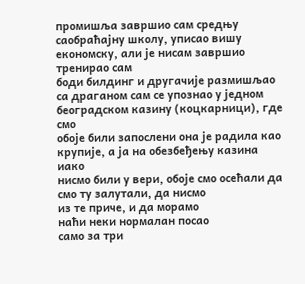промишља завршио сам средњу саобраћајну школу, уписао вишу економску, али је нисам завршио тренирао сам
боди билдинг и другачије размишљао
са драганом сам се упознао у једном београдском казину (коцкарници), где смо
обоје били запослени она је радила као
крупије, а ја на обезбеђењу казина иако
нисмо били у вери, обоје смо осећали да
смо ту залутали, да нисмо
из те приче, и да морамо
наћи неки нормалан посао
само за три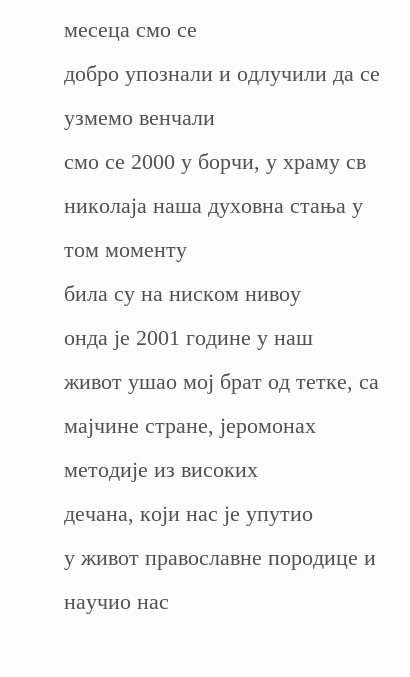месеца смо се
добро упознали и одлучили да се узмемо венчали
смо се 2000 у борчи, у храму св николаја наша духовна стања у том моменту
била су на ниском нивоу
онда је 2001 године у наш
живот ушао мој брат од тетке, са мајчине стране, јеромонах методије из високих
дечана, који нас је упутио
у живот православне породице и научио нас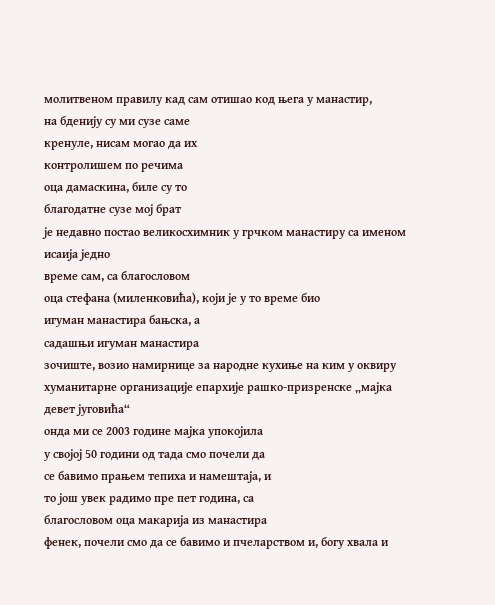молитвеном правилу кад сам отишао код њега у манастир,
на бденију су ми сузе саме
кренуле, нисам могао да их
контролишем по речима
оца дамаскина, биле су то
благодатне сузе мој брат
је недавно постао великосхимник у грчком манастиру са именом исаија једно
време сам, са благословом
оца стефана (миленковића), који је у то време био
игуман манастира бањска, а
садашњи игуман манастира
зочиште, возио намирнице за народне кухиње на ким у оквиру
хуманитарне организације епархије рашко-призренске „мајка девет југовића“
онда ми се 2003 године мајка упокојила
у својој 50 години од тада смо почели да
се бавимо прањем тепиха и намештаја, и
то још увек радимо пре пет година, са
благословом оца макарија из манастира
фенек, почели смо да се бавимо и пчеларством и, богу хвала и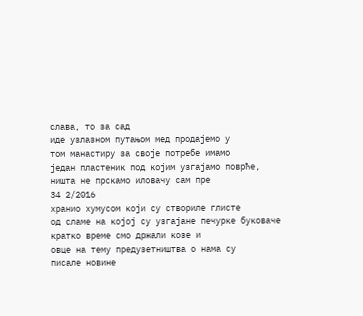слава, то за сад
иде узлазном путањом мед продајемо у
том манастиру за своје потребе имамо
један пластеник под којим узгајамо поврће, ништа не прскамо иловачу сам пре
34 2/2016
хранио хумусом који су створиле глисте
од сламе на којој су узгајане печурке буковаче кратко време смо држали козе и
овце на тему предузетништва о нама су
писале новине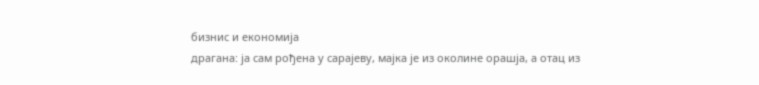бизнис и економија
драгана: ја сам рођена у сарајеву, мајка је из околине орашја, а отац из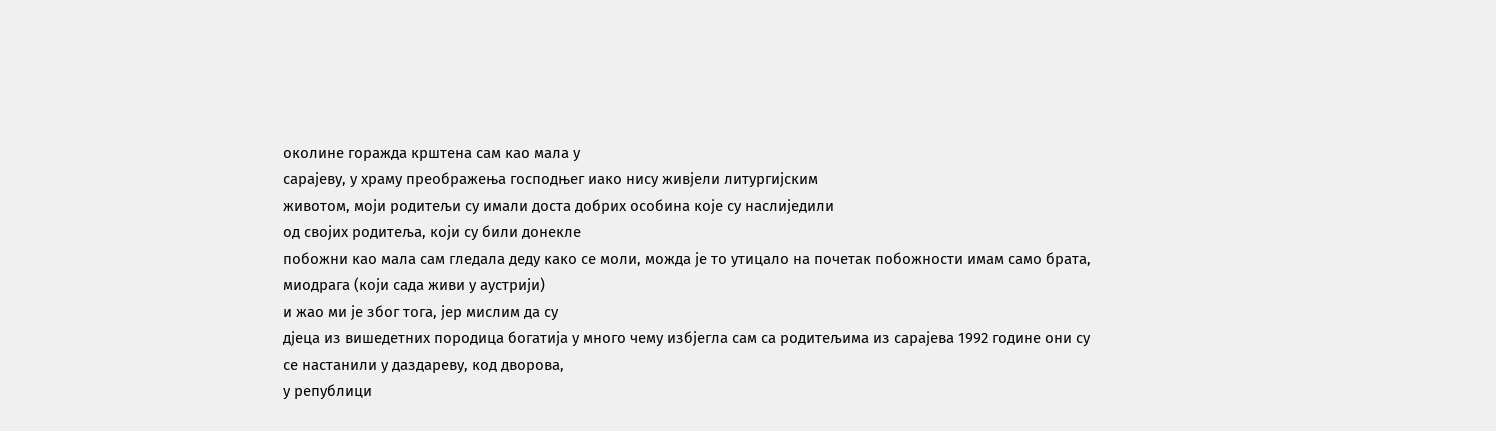околине горажда крштена сам као мала у
сарајеву, у храму преображења господњег иако нису живјели литургијским
животом, моји родитељи су имали доста добрих особина које су наслиједили
од својих родитеља, који су били донекле
побожни као мала сам гледала деду како се моли, можда је то утицало на почетак побожности имам само брата,
миодрага (који сада живи у аустрији)
и жао ми је због тога, јер мислим да су
дјеца из вишедетних породица богатија у много чему избјегла сам са родитељима из сарајева 1992 године они су
се настанили у даздареву, код дворова,
у републици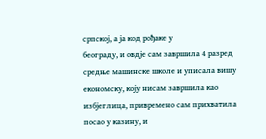српској, а ја код рођаке у
београду, и овдје сам завршила 4 разред
средње машинске школе и уписала вишу економску, коју нисам завршила као
избјеглица, привремено сам прихватила
посао у казину, и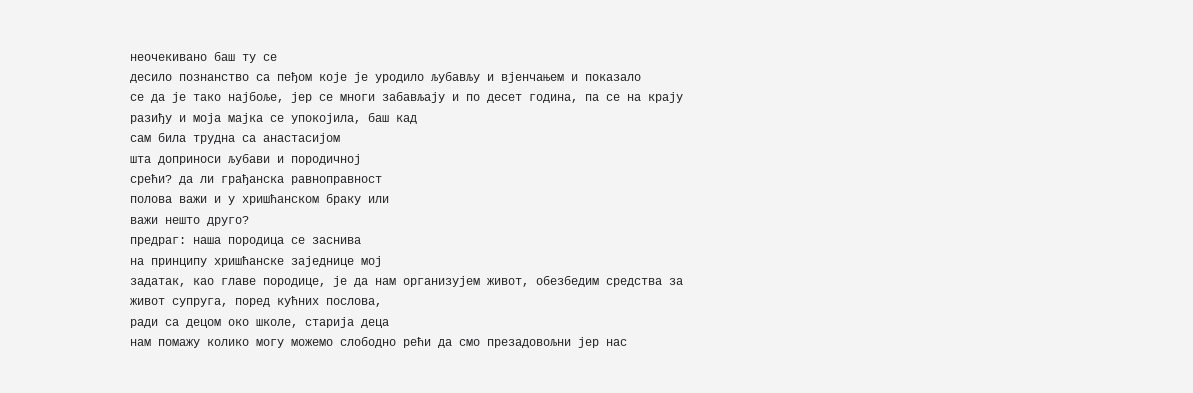неочекивано баш ту се
десило познанство са пеђом које је уродило љубављу и вјенчањем и показало
се да је тако најбоље, јер се многи забављају и по десет година, па се на крају разиђу и моја мајка се упокојила, баш кад
сам била трудна са анастасијом
шта доприноси љубави и породичној
срећи? да ли грађанска равноправност
полова важи и у хришћанском браку или
важи нешто друго?
предраг: наша породица се заснива
на принципу хришћанске заједнице мој
задатак, као главе породице, је да нам организујем живот, обезбедим средства за
живот супруга, поред кућних послова,
ради са децом око школе, старија деца
нам помажу колико могу можемо слободно рећи да смо презадовољни јер нас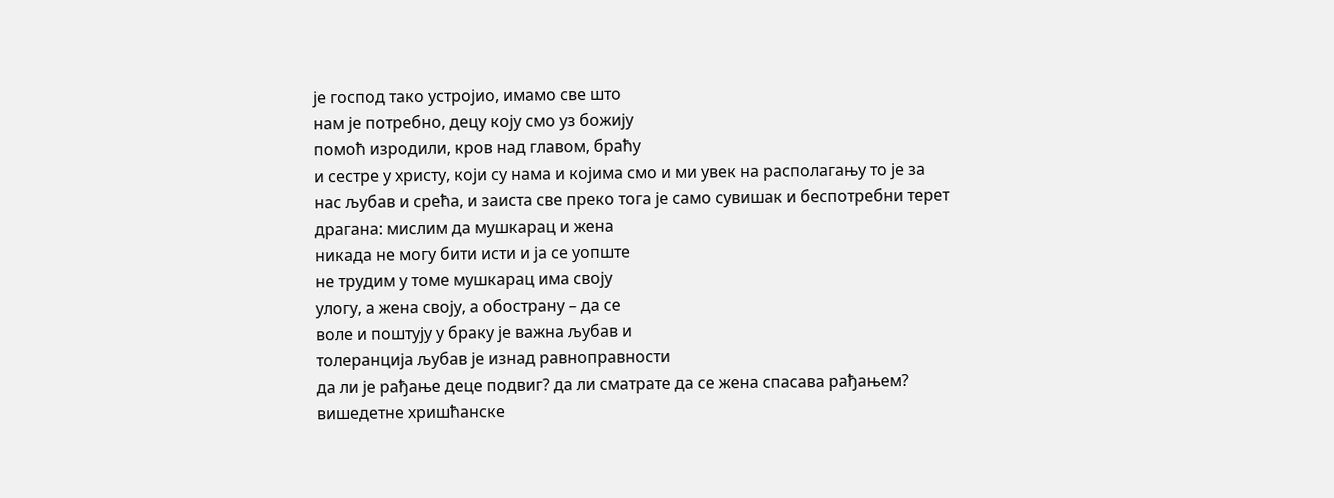је господ тако устројио, имамо све што
нам је потребно, децу коју смо уз божију
помоћ изродили, кров над главом, браћу
и сестре у христу, који су нама и којима смо и ми увек на располагању то је за
нас љубав и срећа, и заиста све преко тога је само сувишак и беспотребни терет
драгана: мислим да мушкарац и жена
никада не могу бити исти и ја се уопште
не трудим у томе мушкарац има своју
улогу, а жена своју, а обострану – да се
воле и поштују у браку је важна љубав и
толеранција љубав је изнад равноправности
да ли је рађање деце подвиг? да ли сматрате да се жена спасава рађањем?
вишедетне хришћанске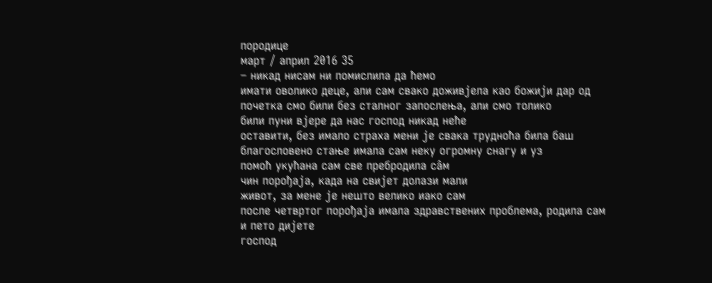породице
март / април 2016 35
– никад нисам ни помислила да ћемо
имати оволико деце, али сам свако доживјела као божији дар од почетка смо били без сталног запослења, али смо толико
били пуни вјере да нас господ никад неће
оставити, без имало страха мени је свака трудноћа била баш благословено стање имала сам неку огромну снагу и уз
помоћ укућана сам све пребродила сâм
чин порођаја, када на свијет долази мали
живот, за мене је нешто велико иако сам
после четвртог порођаја имала здравствених проблема, родила сам и пето дијете
господ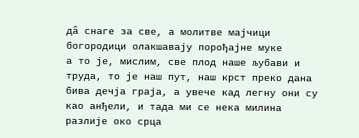дâ снаге за све, а молитве мајчици
богородици олакшавају порођајне муке
а то је, мислим, све плод наше љубави и
труда, то је наш пут, наш крст преко дана
бива дечја граја, а увече кад легну они су
као анђели, и тада ми се нека милина разлије око срца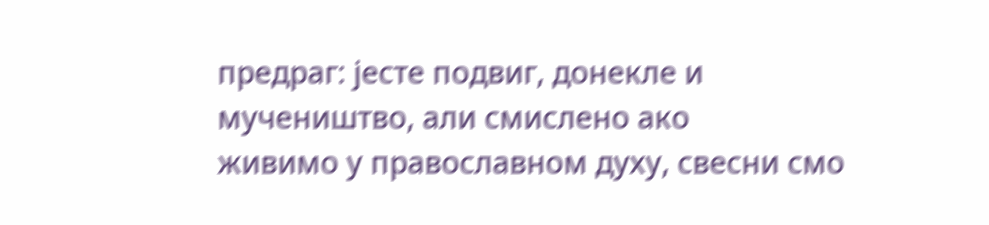предраг: јесте подвиг, донекле и мучеништво, али смислено ако
живимо у православном духу, свесни смо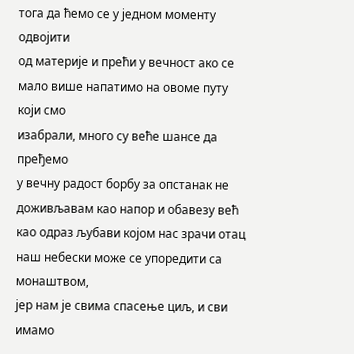тога да ћемо се у једном моменту одвојити
од материје и прећи у вечност ако се мало више напатимо на овоме путу који смо
изабрали, много су веће шансе да пређемо
у вечну радост борбу за опстанак не доживљавам као напор и обавезу већ као одраз љубави којом нас зрачи отац наш небески може се упоредити са монаштвом,
јер нам је свима спасење циљ, и сви имамо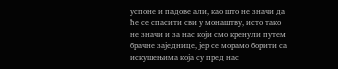успоне и падове али, као што не значи да
ће се спасити сви у монаштву, исто тако
не значи и за нас који смо кренули путем
брачне заједнице, јер се морамо борити са
искушењима која су пред нас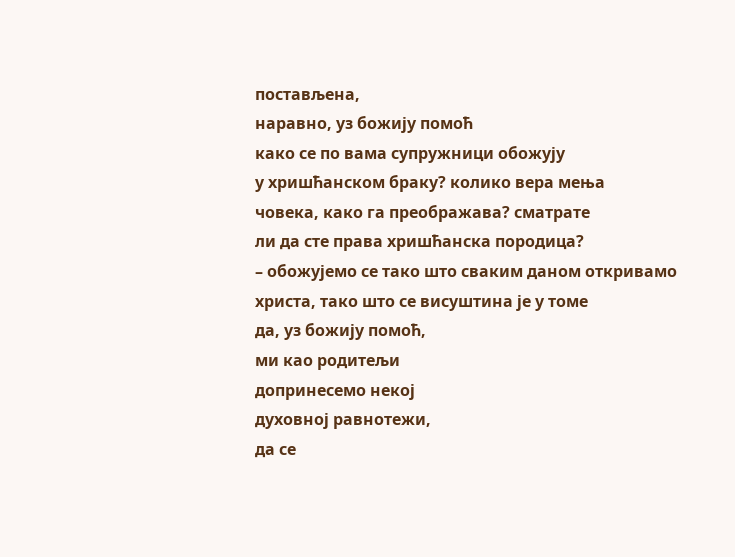постављена,
наравно, уз божију помоћ
како се по вама супружници обожују
у хришћанском браку? колико вера мења
човека, како га преображава? сматрате
ли да сте права хришћанска породица?
– обожујемо се тако што сваким даном откривамо христа, тако што се висуштина је у томе
да, уз божију помоћ,
ми као родитељи
допринесемо некој
духовној равнотежи,
да се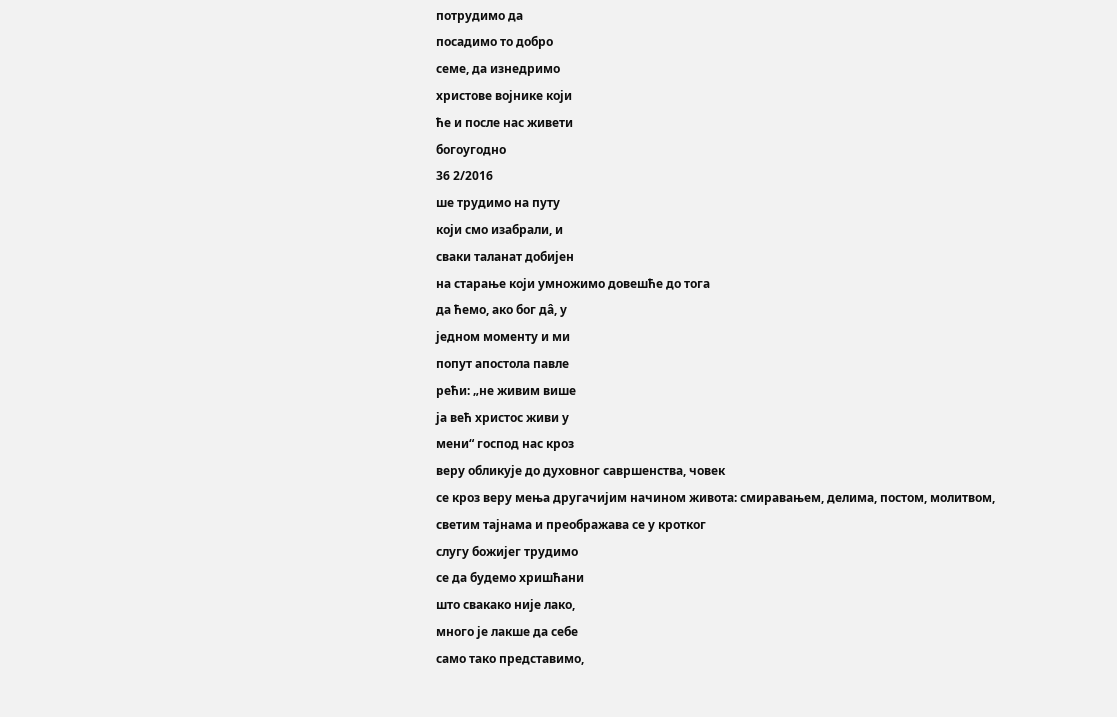потрудимо да
посадимо то добро
семе, да изнедримо
христове војнике који
ће и после нас живети
богоугодно
36 2/2016
ше трудимо на путу
који смо изабрали, и
сваки таланат добијен
на старање који умножимо довешће до тога
да ћемо, ако бог дâ, у
једном моменту и ми
попут апостола павле
рећи: „не живим више
ја већ христос живи у
мени“ господ нас кроз
веру обликује до духовног савршенства, човек
се кроз веру мења другачијим начином живота: смиравањем, делима, постом, молитвом,
светим тајнама и преображава се у кротког
слугу божијег трудимо
се да будемо хришћани
што свакако није лако,
много је лакше да себе
само тако представимо,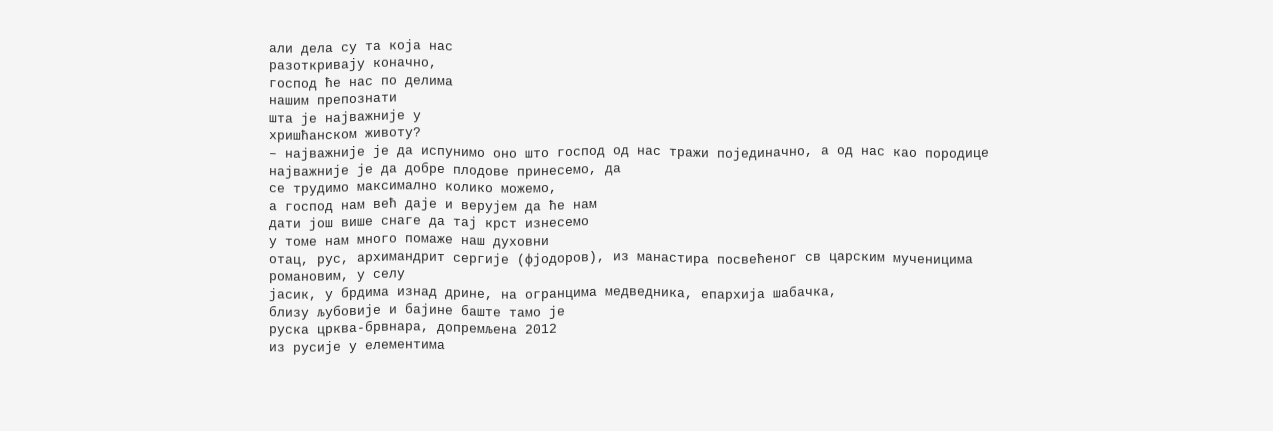али дела су та која нас
разоткривају коначно,
господ ће нас по делима
нашим препознати
шта је најважније у
хришћанском животу?
– најважније је да испунимо оно што господ од нас тражи појединачно, а од нас као породице најважније је да добре плодове принесемо, да
се трудимо максимално колико можемо,
а господ нам већ даје и верујем да ће нам
дати још више снаге да тај крст изнесемо
у томе нам много помаже наш духовни
отац, рус, архимандрит сергије (фјодоров), из манастира посвећеног св царским мученицима романовим, у селу
јасик, у брдима изнад дрине, на огранцима медведника, епархија шабачка,
близу љубовије и бајине баште тамо је
руска црква-брвнара, допремљена 2012
из русије у елементима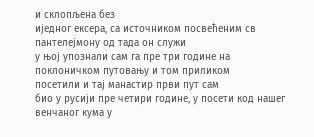и склопљена без
иједног ексера, са источником посвећеним св пантелејмону од тада он служи
у њој упознали сам га пре три године на
поклоничком путовању и том приликом
посетили и тај манастир први пут сам
био у русији пре четири године, у посети код нашег венчаног кума у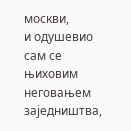москви,
и одушевио сам се њиховим неговањем
заједништва,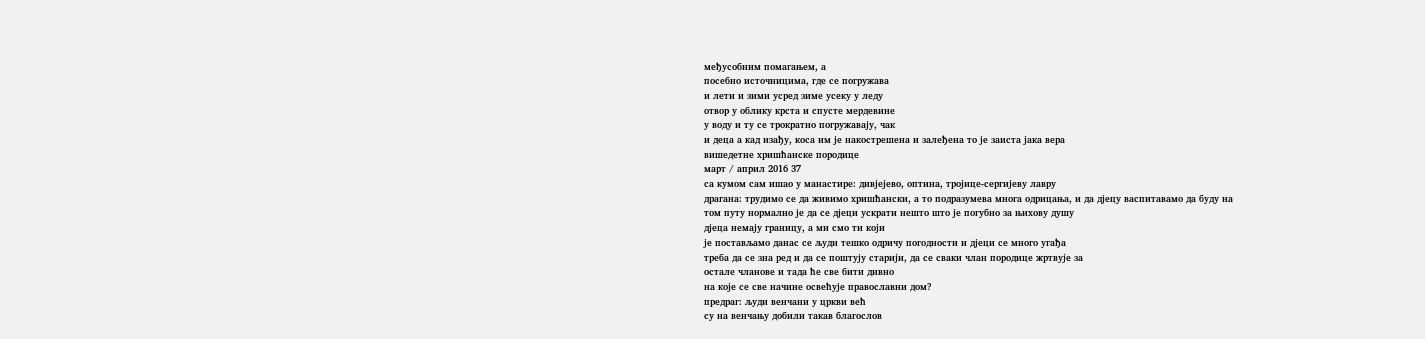међусобним помагањем, а
посебно источницима, где се погружава
и лети и зими усред зиме усеку у леду
отвор у облику крста и спусте мердевине
у воду и ту се трократно погружавају, чак
и деца а кад изађу, коса им је накострешена и залеђена то је заиста јака вера
вишедетне хришћанске породице
март / април 2016 37
са кумом сам ишао у манастире: дивјејево, оптина, тројице-сергијеву лавру
драгана: трудимо се да живимо хришћански, а то подразумева многа одрицања, и да дјецу васпитавамо да буду на
том путу нормално је да се дјеци ускрати нешто што је погубно за њихову душу
дјеца немају границу, а ми смо ти који
је постављамо данас се људи тешко одричу погодности и дјеци се много угађа
треба да се зна ред и да се поштују старији, да се сваки члан породице жртвује за
остале чланове и тада ће све бити дивно
на које се све начине освећује православни дом?
предраг: људи венчани у цркви већ
су на венчању добили такав благослов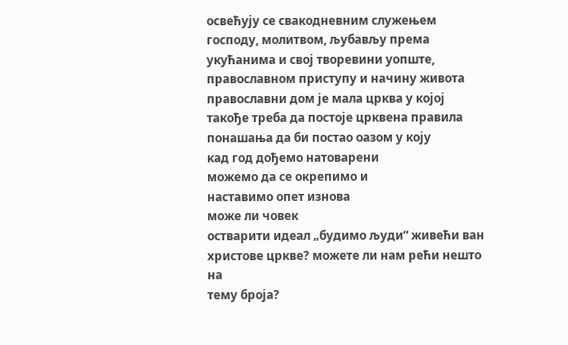освећују се свакодневним служењем
господу, молитвом, љубављу према укућанима и свој творевини уопште, православном приступу и начину живота
православни дом је мала црква у којој
такође треба да постоје црквена правила понашања да би постао оазом у коју
кад год дођемо натоварени
можемо да се окрепимо и
наставимо опет изнова
може ли човек
остварити идеал „будимо људи“ живећи ван
христове цркве? можете ли нам рећи нешто на
тему броја?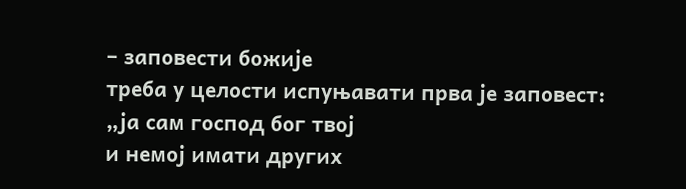– заповести божије
треба у целости испуњавати прва је заповест:
„ја сам господ бог твој
и немој имати других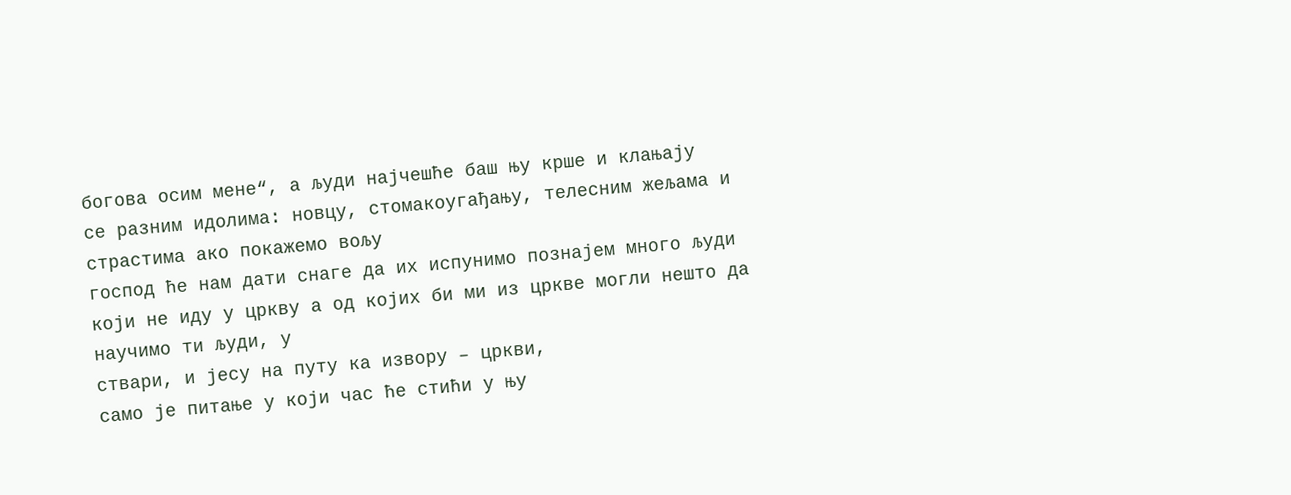богова осим мене“, а људи најчешће баш њу крше и клањају
се разним идолима: новцу, стомакоугађању, телесним жељама и
страстима ако покажемо вољу
господ ће нам дати снаге да их испунимо познајем много људи који не иду у цркву а од којих би ми из цркве могли нешто да научимо ти људи, у
ствари, и јесу на путу ка извору – цркви,
само је питање у који час ће стићи у њу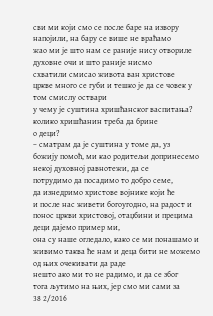сви ми који смо се после баре на извору напојили, на бару се више не враћамо
жао ми је што нам се раније нису отвориле духовне очи и што раније нисмо
схватили смисао живота ван христове
цркве много се губи и тешко је да се човек у том смислу оствари
у чему је суштина хришћанског васпитања? колико хришћанин треба да брине
о деци?
– сматрам да је суштина у томе да, уз
божију помоћ, ми као родитељи допринесемо некој духовној равнотежи, да се
потрудимо да посадимо то добро семе,
да изнедримо христове војнике који ће
и после нас живети богоугодно, на радост и понос цркви христовој, отаџбини и прецима деци дајемо пример ми,
она су наше огледало, како се ми понашамо и живимо таква ће нам и деца бити не можемо од њих очекивати да раде
нешто ако ми то не радимо, и да се због
тога љутимо на њих, јер смо ми сами за
38 2/2016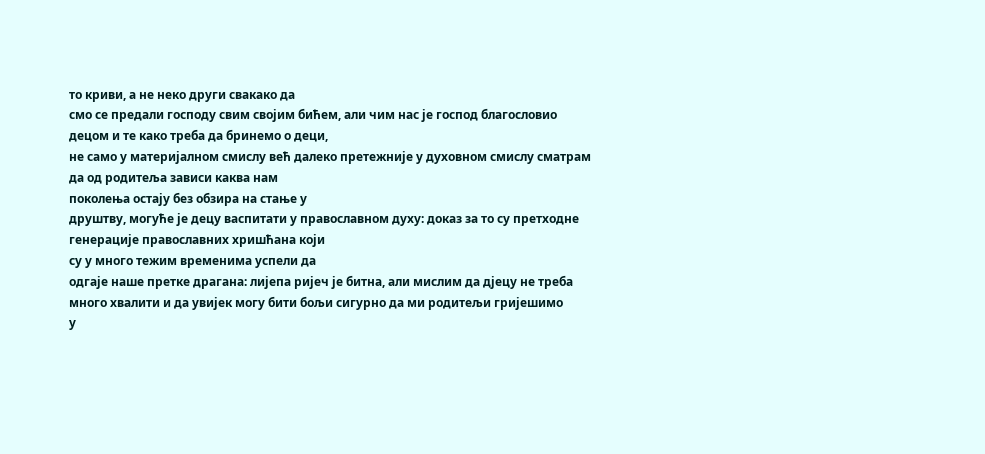то криви, а не неко други свакако да
смо се предали господу свим својим бићем, али чим нас је господ благословио
децом и те како треба да бринемо о деци,
не само у материјалном смислу већ далеко претежније у духовном смислу сматрам да од родитеља зависи каква нам
поколења остају без обзира на стање у
друштву, могуће је децу васпитати у православном духу: доказ за то су претходне
генерације православних хришћана који
су у много тежим временима успели да
одгаје наше претке драгана: лијепа ријеч је битна, али мислим да дјецу не треба
много хвалити и да увијек могу бити бољи сигурно да ми родитељи гријешимо
у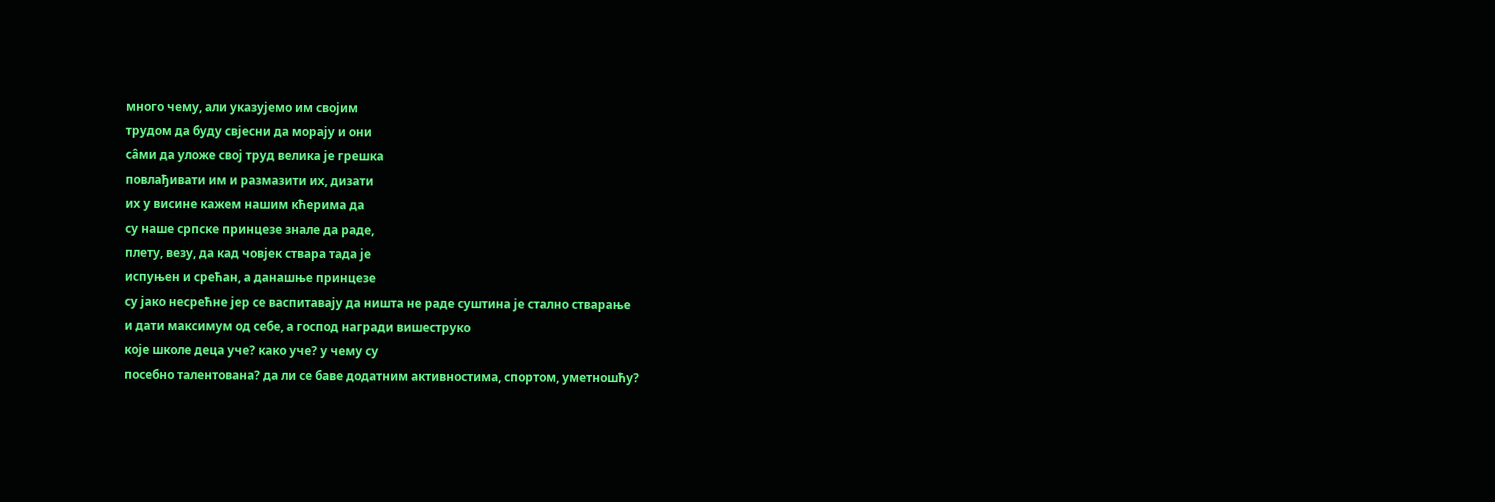много чему, али указујемо им својим
трудом да буду свјесни да морају и они
сâми да уложе свој труд велика је грешка
повлађивати им и размазити их, дизати
их у висине кажем нашим кћерима да
су наше српске принцезе знале да раде,
плету, везу, да кад човјек ствара тада је
испуњен и срећан, а данашње принцезе
су јако несрећне јер се васпитавају да ништа не раде суштина је стално стварање
и дати максимум од себе, а господ награди вишеструко
које школе деца уче? како уче? у чему су
посебно талентована? да ли се баве додатним активностима, спортом, уметношћу?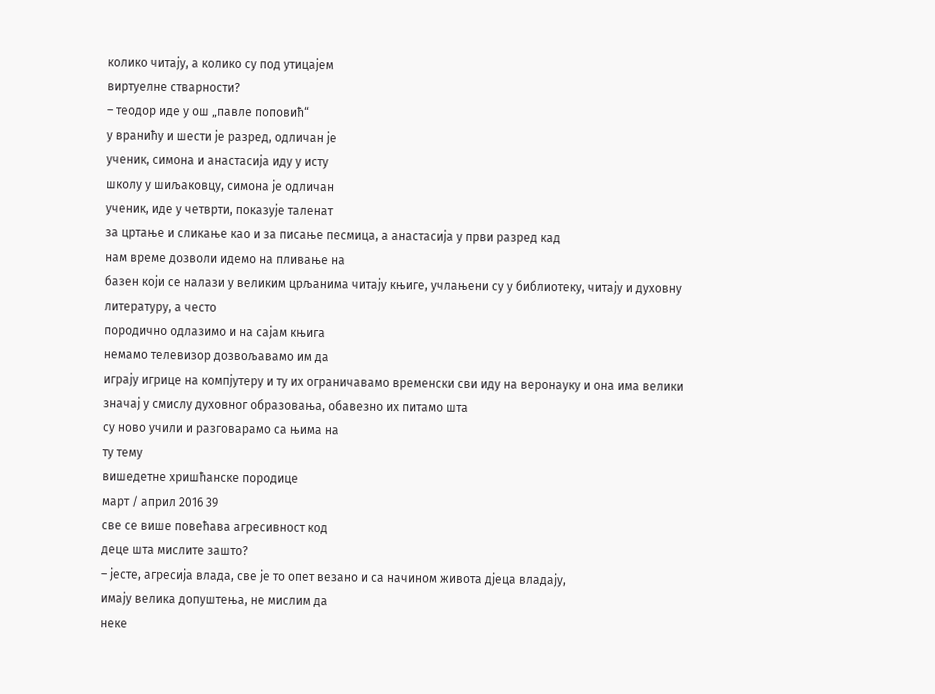колико читају, а колико су под утицајем
виртуелне стварности?
– теодор иде у ош „павле поповић“
у вранићу и шести је разред, одличан је
ученик, симона и анастасија иду у исту
школу у шиљаковцу, симона је одличан
ученик, иде у четврти, показује таленат
за цртање и сликање као и за писање песмица, а анастасија у први разред кад
нам време дозволи идемо на пливање на
базен који се налази у великим црљанима читају књиге, учлањени су у библиотеку, читају и духовну литературу, а често
породично одлазимо и на сајам књига
немамо телевизор дозвољавамо им да
играју игрице на компјутеру и ту их ограничавамо временски сви иду на веронауку и она има велики значај у смислу духовног образовања, обавезно их питамо шта
су ново учили и разговарамо са њима на
ту тему
вишедетне хришћанске породице
март / април 2016 39
све се више повећава агресивност код
деце шта мислите зашто?
– јесте, агресија влада, све је то опет везано и са начином живота дјеца владају,
имају велика допуштења, не мислим да
неке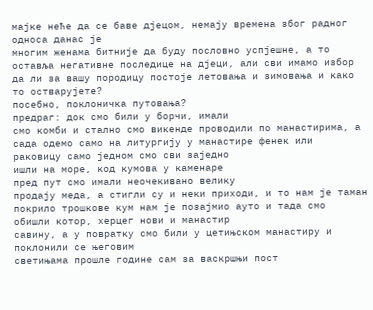мајке неће да се баве дјецом, немају времена због радног односа данас је
многим женама битније да буду пословно успјешне, а то оставља негативне последице на дјеци, али сви имамо избор
да ли за вашу породицу постоје летовања и зимовања и како то остварујете?
посебно, поклоничка путовања?
предраг: док смо били у борчи, имали
смо комби и стално смо викенде проводили по манастирима, а сада одемо само на литургију у манастире фенек или
раковицу само једном смо сви заједно
ишли на море, код кумова у каменаре
пред пут смо имали неочекивано велику
продају меда, а стигли су и неки приходи, и то нам је таман покрило трошкове кум нам је позајмио ауто и тада смо
обишли котор, херцег нови и манастир
савину, а у повратку смо били у цетињском манастиру и поклонили се његовим
светињама прошле године сам за васкршњи пост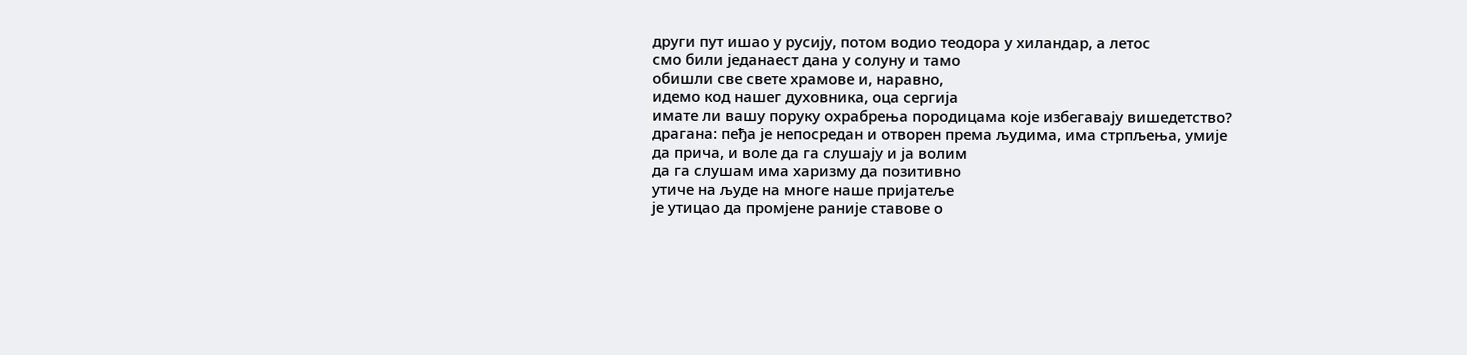други пут ишао у русију, потом водио теодора у хиландар, а летос
смо били једанаест дана у солуну и тамо
обишли све свете храмове и, наравно,
идемо код нашег духовника, оца сергија
имате ли вашу поруку охрабрења породицама које избегавају вишедетство?
драгана: пеђа је непосредан и отворен према људима, има стрпљења, умије
да прича, и воле да га слушају и ја волим
да га слушам има харизму да позитивно
утиче на људе на многе наше пријатеље
је утицао да промјене раније ставове о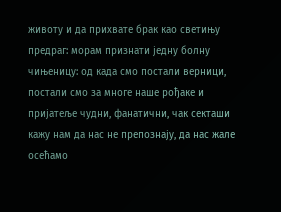животу и да прихвате брак као светињу
предраг: морам признати једну болну
чињеницу: од када смо постали верници,
постали смо за многе наше рођаке и пријатеље чудни, фанатични, чак секташи
кажу нам да нас не препознају, да нас жале осећамо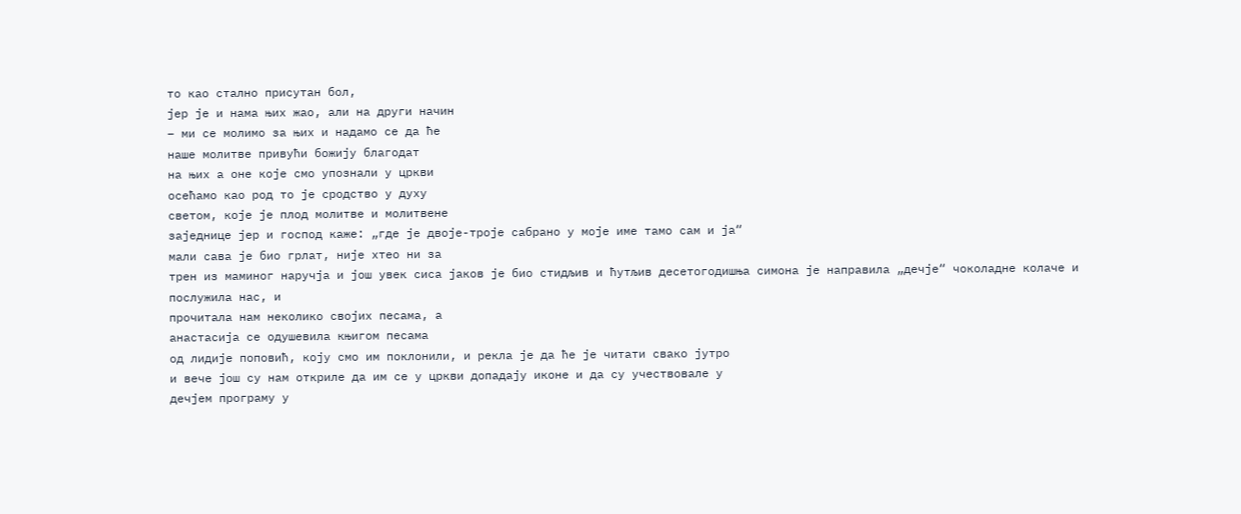то као стално присутан бол,
јер је и нама њих жао, али на други начин
– ми се молимо за њих и надамо се да ће
наше молитве привући божију благодат
на њих а оне које смо упознали у цркви
осећамо као род то је сродство у духу
светом, које је плод молитве и молитвене
заједнице јер и господ каже: „где је двоје-троје сабрано у моје име тамо сам и ја“
мали сава је био грлат, није хтео ни за
трен из маминог наручја и још увек сиса јаков је био стидљив и ћутљив десетогодишња симона је направила „дечје“ чоколадне колаче и послужила нас, и
прочитала нам неколико својих песама, а
анастасија се одушевила књигом песама
од лидије поповић, коју смо им поклонили, и рекла је да ће је читати свако јутро
и вече још су нам откриле да им се у цркви допадају иконе и да су учествовале у
дечјем програму у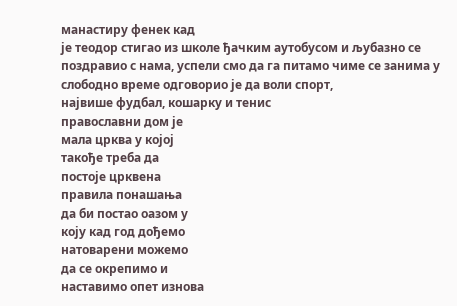манастиру фенек кад
је теодор стигао из школе ђачким аутобусом и љубазно се поздравио с нама, успели смо да га питамо чиме се занима у слободно време одговорио је да воли спорт,
највише фудбал, кошарку и тенис
православни дом је
мала црква у којој
такође треба да
постоје црквена
правила понашања
да би постао оазом у
коју кад год дођемо
натоварени можемо
да се окрепимо и
наставимо опет изнова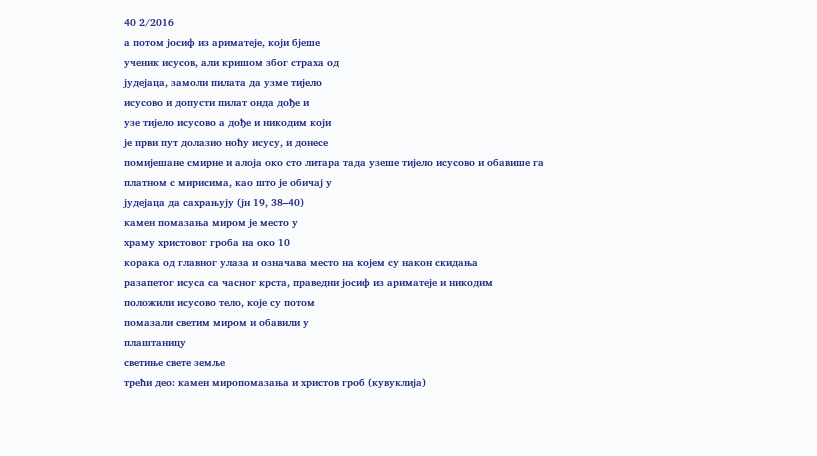40 2/2016
а потом јосиф из ариматеје, који бјеше
ученик исусов, али кришом због страха од
јудејаца, замоли пилата да узме тијело
исусово и допусти пилат онда дође и
узе тијело исусово а дође и никодим који
је први пут долазио ноћу исусу, и донесе
помијешане смирне и алоја око сто литара тада узеше тијело исусово и обавише га
платном с мирисима, као што је обичај у
јудејаца да сахрањују (јн 19, 38–40)
камен помазања миром је место у
храму христовог гроба на око 10
корака од главног улаза и означава место на којем су након скидања
разапетог исуса са часног крста, праведни јосиф из ариматеје и никодим
положили исусово тело, које су потом
помазали светим миром и обавили у
плаштаницу
светиње свете земље
трећи део: камен миропомазања и христов гроб (кувуклија)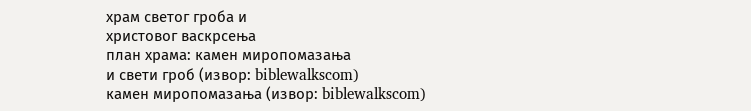храм светог гроба и
христовог васкрсења
план храма: камен миропомазања
и свети гроб (извор: biblewalkscom)
камен миропомазања (извор: biblewalkscom)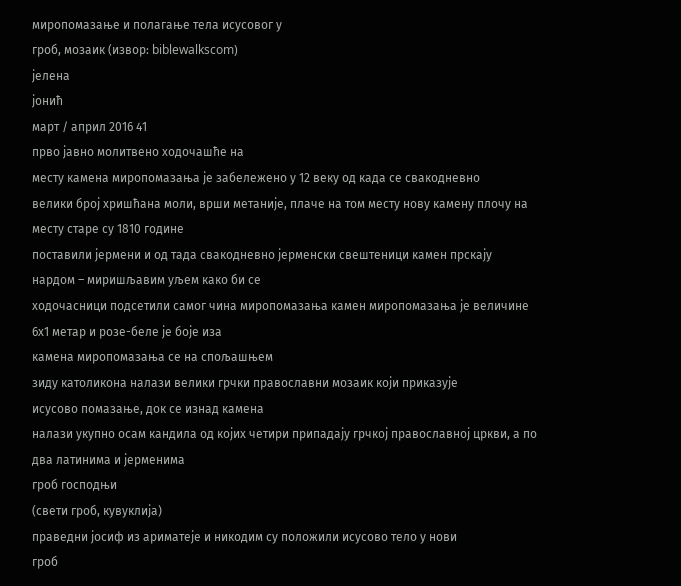миропомазање и полагање тела исусовог у
гроб, мозаик (извор: biblewalkscom)
јелена
јонић
март / април 2016 41
прво јавно молитвено ходочашће на
месту камена миропомазања је забележено у 12 веку од када се свакодневно
велики број хришћана моли, врши метаније, плаче на том месту нову камену плочу на месту старе су 1810 године
поставили јермени и од тада свакодневно јерменски свештеници камен прскају
нардом – миришљавим уљем како би се
ходочасници подсетили самог чина миропомазања камен миропомазања је величине 6х1 метар и розе-беле је боје иза
камена миропомазања се на спољашњем
зиду католикона налази велики грчки православни мозаик који приказује
исусово помазање, док се изнад камена
налази укупно осам кандила од којих четири припадају грчкој православној цркви, а по два латинима и јерменима
гроб господњи
(свети гроб, кувуклија)
праведни јосиф из ариматеје и никодим су положили исусово тело у нови
гроб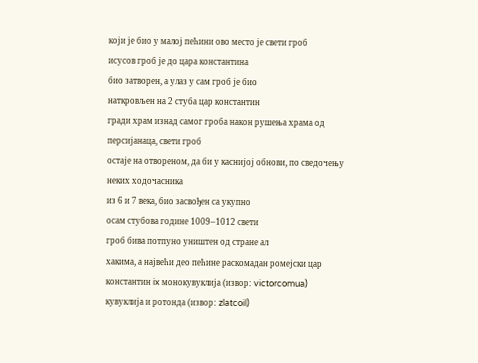који је био у малој пећини ово место је свети гроб
исусов гроб је до цара константина
био затворен, а улаз у сам гроб је био
наткровљен на 2 стуба цар константин
гради храм изнад самог гроба након рушења храма од персијанаца, свети гроб
остаје на отвореном, да би у каснијој обнови, по сведочењу неких ходочасника
из 6 и 7 века, био засвођен са укупно
осам стубова године 1009–1012 свети
гроб бива потпуно уништен од стране ал
хакима, а највећи део пећине раскомадан ромејски цар константин ix монокувуклија (извор: victorcomua)
кувуклија и ротонда (извор: zlatcoil)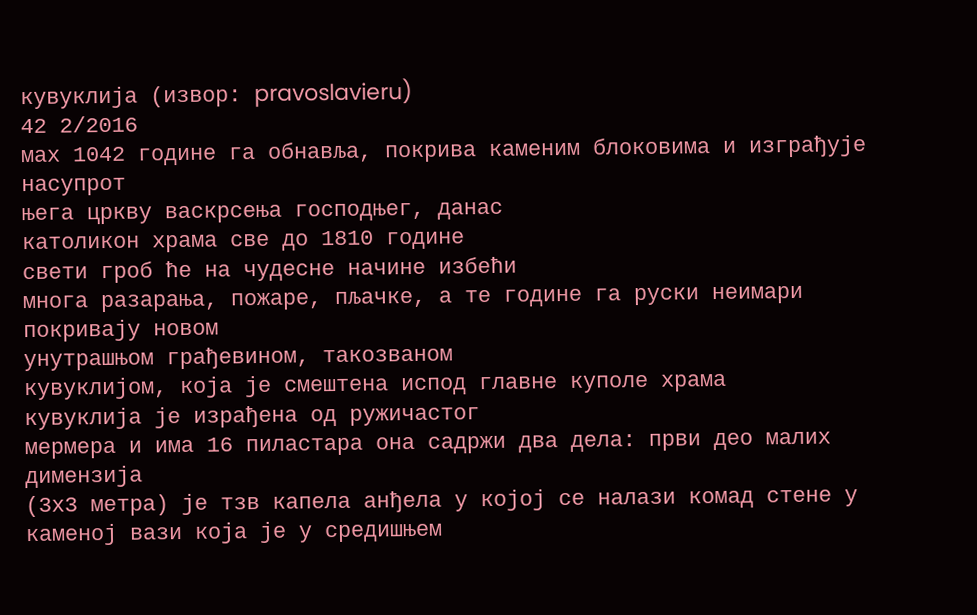кувуклија (извор: pravoslavieru)
42 2/2016
мах 1042 године га обнавља, покрива каменим блоковима и изграђује насупрот
њега цркву васкрсења господњег, данас
католикон храма све до 1810 године
свети гроб ће на чудесне начине избећи
многа разарања, пожаре, пљачке, а те године га руски неимари покривају новом
унутрашњом грађевином, такозваном
кувуклијом, која је смештена испод главне куполе храма
кувуклија је израђена од ружичастог
мермера и има 16 пиластара она садржи два дела: први део малих димензија
(3х3 метра) је тзв капела анђела у којој се налази комад стене у каменој вази која је у средишњем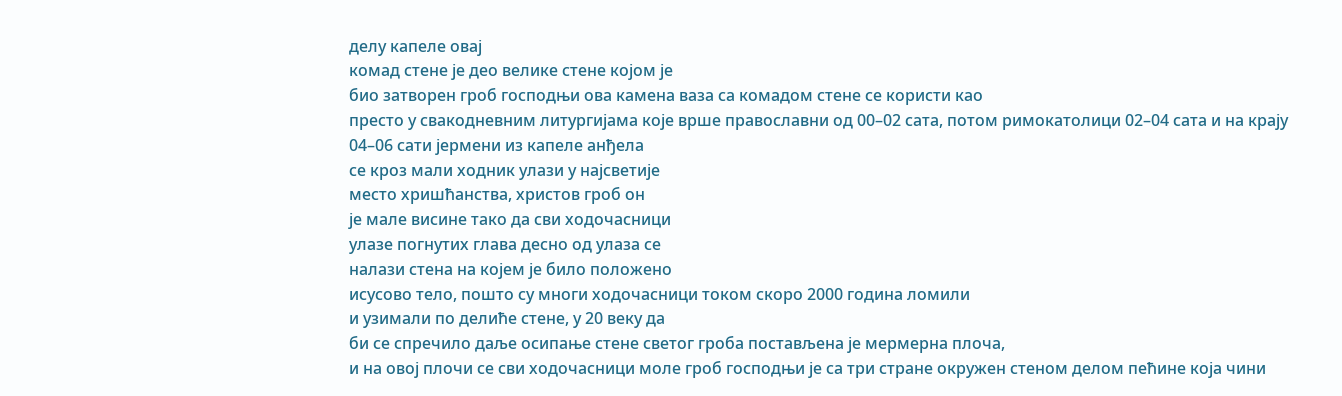делу капеле овај
комад стене је део велике стене којом је
био затворен гроб господњи ова камена ваза са комадом стене се користи као
престо у свакодневним литургијама које врше православни од 00–02 сата, потом римокатолици 02–04 сата и на крају
04–06 сати јермени из капеле анђела
се кроз мали ходник улази у најсветије
место хришћанства, христов гроб он
је мале висине тако да сви ходочасници
улазе погнутих глава десно од улаза се
налази стена на којем је било положено
исусово тело, пошто су многи ходочасници током скоро 2000 година ломили
и узимали по делиће стене, у 20 веку да
би се спречило даље осипање стене светог гроба постављена је мермерна плоча,
и на овој плочи се сви ходочасници моле гроб господњи је са три стране окружен стеном делом пећине која чини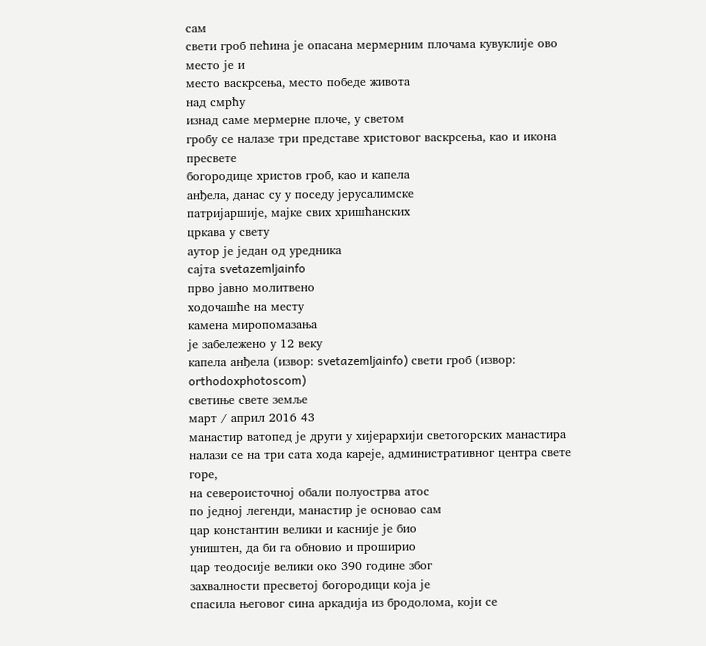сам
свети гроб пећина је опасана мермерним плочама кувуклије ово место је и
место васкрсења, место победе живота
над смрћу
изнад саме мермерне плоче, у светом
гробу се налазе три представе христовог васкрсења, као и икона пресвете
богородице христов гроб, као и капела
анђела, данас су у поседу јерусалимске
патријаршије, мајке свих хришћанских
цркава у свету
аутор је један од уредника
сајта svetazemljainfo
прво јавно молитвено
ходочашће на месту
камена миропомазања
је забележено у 12 веку
капела анђела (извор: svetazemljainfo) свети гроб (извор: orthodoxphotoscom)
светиње свете земље
март / април 2016 43
манастир ватопед је други у хијерархији светогорских манастира
налази се на три сата хода кареје, административног центра свете горе,
на североисточној обали полуострва атос
по једној легенди, манастир је основао сам
цар константин велики и касније је био
уништен, да би га обновио и проширио
цар теодосије велики око 390 године због
захвалности пресветој богородици која је
спасила његовог сина аркадија из бродолома, који се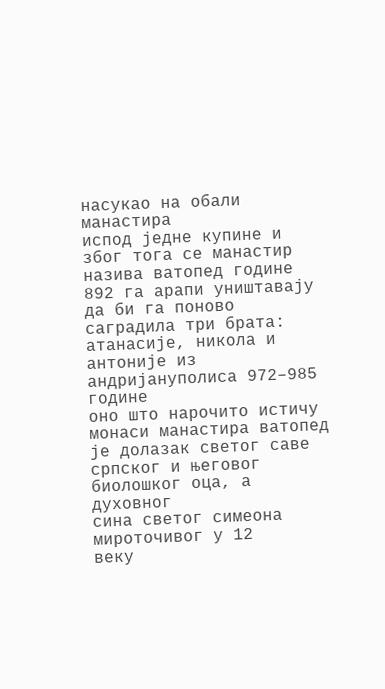насукао на обали манастира
испод једне купине и због тога се манастир
назива ватопед године 892 га арапи уништавају да би га поново саградила три брата: атанасије, никола и антоније из андријануполиса 972–985 године
оно што нарочито истичу монаси манастира ватопед је долазак светог саве српског и његовог биолошког оца, а духовног
сина светог симеона мироточивог у 12
веку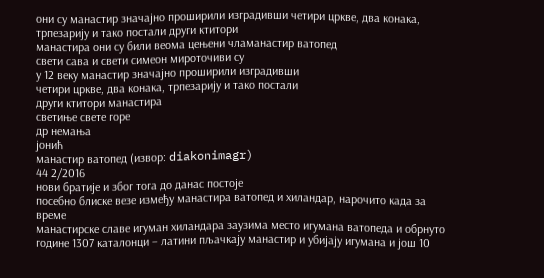они су манастир значајно проширили изградивши четири цркве, два конака,
трпезарију и тако постали други ктитори
манастира они су били веома цењени чламанастир ватопед
свети сава и свети симеон мироточиви су
у 12 веку манастир значајно проширили изградивши
четири цркве, два конака, трпезарију и тако постали
други ктитори манастира
светиње свете горе
др немања
јонић
манастир ватопед (извор: diakonimagr)
44 2/2016
нови братије и због тога до данас постоје
посебно блиске везе између манастира ватопед и хиландар, нарочито када за време
манастирске славе игуман хиландара заузима место игумана ватопеда и обрнуто
године 1307 каталонци – латини пљачкају манастир и убијају игумана и још 10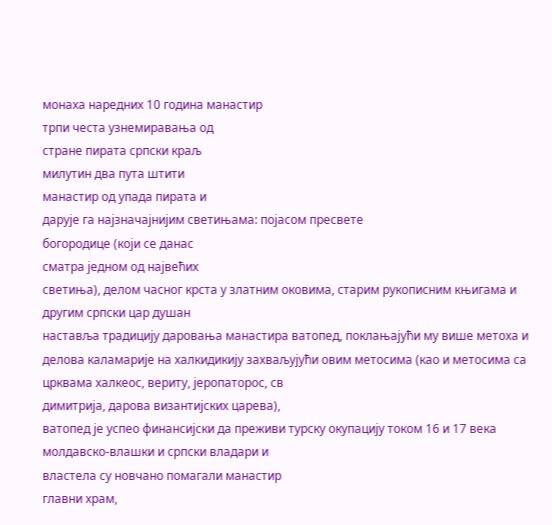монаха наредних 10 година манастир
трпи честа узнемиравања од
стране пирата српски краљ
милутин два пута штити
манастир од упада пирата и
дарује га најзначајнијим светињама: појасом пресвете
богородице (који се данас
сматра једном од највећих
светиња), делом часног крста у златним оковима, старим рукописним књигама и
другим српски цар душан
наставља традицију даровања манастира ватопед, поклањајући му више метоха и
делова каламарије на халкидикију захваљујући овим метосима (као и метосима са црквама халкеос, вериту, јеропаторос, св
димитрија, дарова византијских царева),
ватопед је успео финансијски да преживи турску окупацију током 16 и 17 века
молдавско-влашки и српски владари и
властела су новчано помагали манастир
главни храм,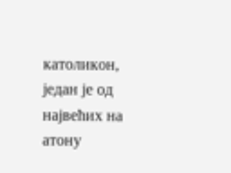католикон, један је од
највећих на атону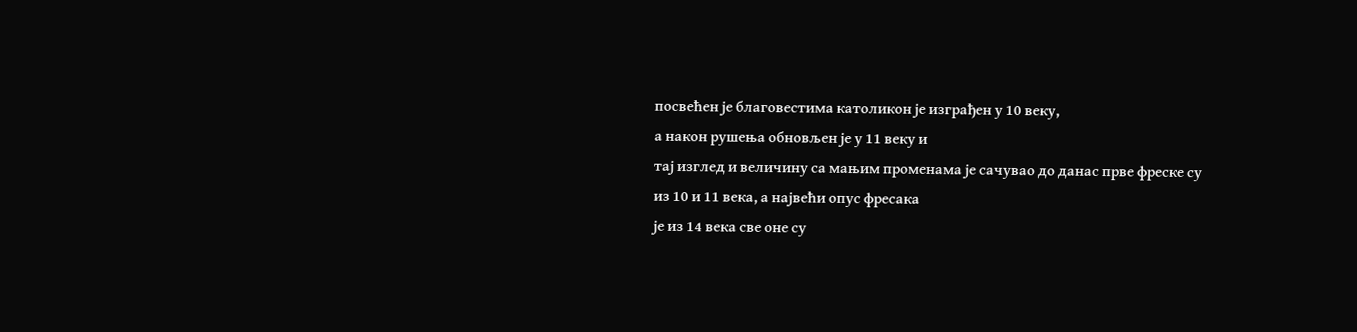посвећен је благовестима католикон је изграђен у 10 веку,
а након рушења обновљен је у 11 веку и
тај изглед и величину са мањим променама је сачувао до данас прве фреске су
из 10 и 11 века, а највећи опус фресака
је из 14 века све оне су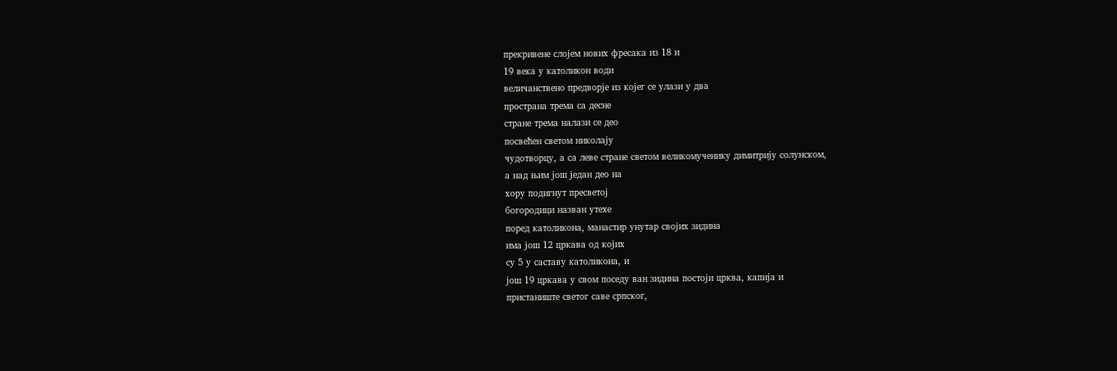прекривене слојем нових фресака из 18 и
19 века у католикон води
величанствено предворје из којег се улази у два
пространа трема са десне
стране трема налази се део
посвећен светом николају
чудотворцу, а са леве стране светом великомученику димитрију солунском,
а над њим још један део на
хору подигнут пресветој
богородици назван утехе
поред католикона, манастир унутар својих зидина
има још 12 цркава од којих
су 5 у саставу католикона, и
још 19 цркава у свом поседу ван зидина постоји црква, капија и
пристаниште светог саве српског,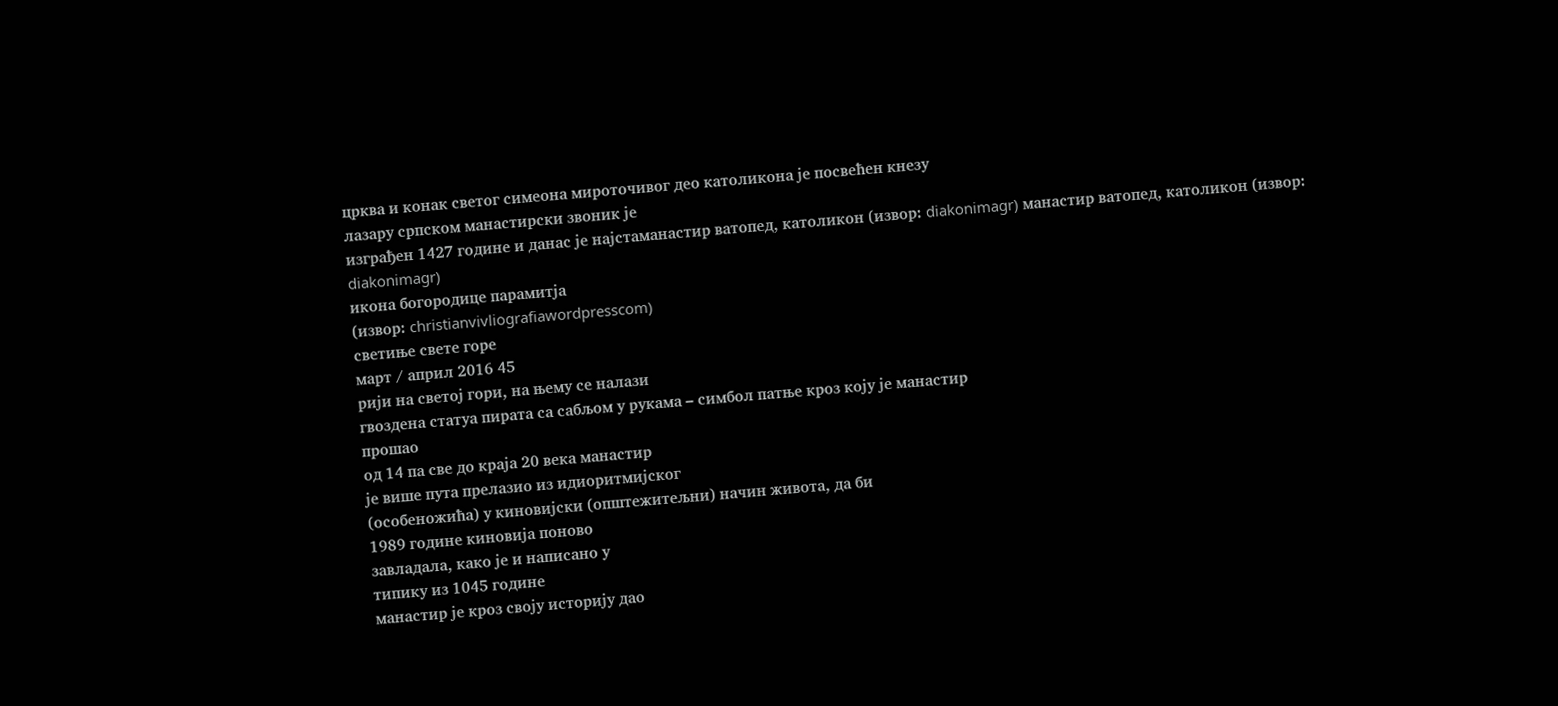црква и конак светог симеона мироточивог део католикона је посвећен кнезу
лазару српском манастирски звоник је
изграђен 1427 године и данас је најстаманастир ватопед, католикон (извор: diakonimagr) манастир ватопед, католикон (извор: diakonimagr)
икона богородице парамитја
(извор: christianvivliografiawordpresscom)
светиње свете горе
март / април 2016 45
рији на светој гори, на њему се налази
гвоздена статуа пирата са сабљом у рукама – симбол патње кроз коју је манастир
прошао
од 14 па све до краја 20 века манастир
је више пута прелазио из идиоритмијског
(особеножића) у киновијски (општежитељни) начин живота, да би
1989 године киновија поново
завладала, како је и написано у
типику из 1045 године
манастир је кроз своју историју дао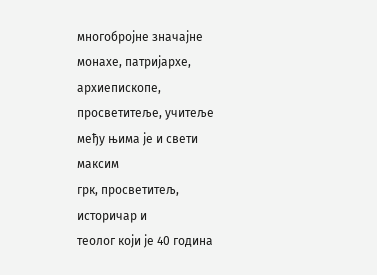многобројне значајне
монахе, патријархе, архиепископе, просветитеље, учитеље
међу њима је и свети максим
грк, просветитељ, историчар и
теолог који је 40 година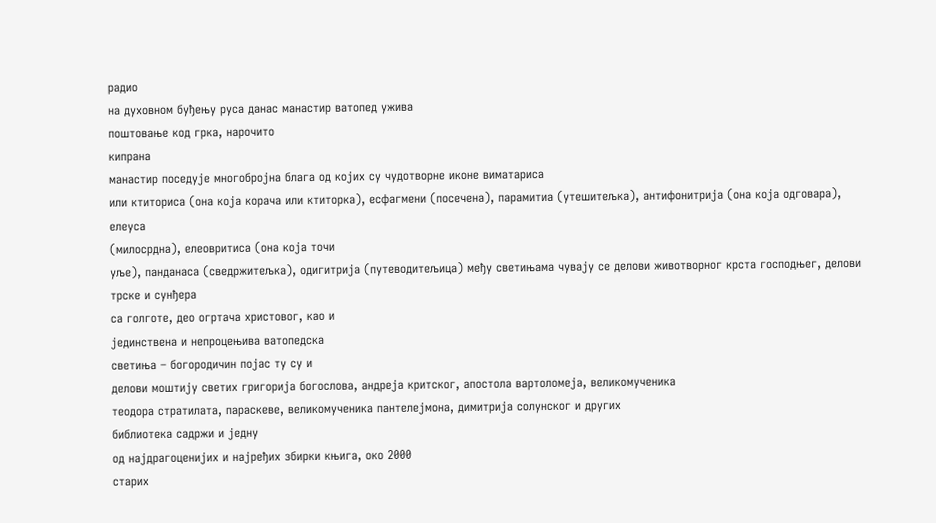радио
на духовном буђењу руса данас манастир ватопед ужива
поштовање код грка, нарочито
кипрана
манастир поседује многобројна блага од којих су чудотворне иконе виматариса
или ктиториса (она која корача или ктиторка), есфагмени (посечена), парамитиа (утешитељка), антифонитрија (она која одговара), елеуса
(милосрдна), елеовритиса (она која точи
уље), панданаса (сведржитељка), одигитрија (путеводитељица) међу светињама чувају се делови животворног крста господњег, делови трске и сунђера
са голготе, део огртача христовог, као и
јединствена и непроцењива ватопедска
светиња – богородичин појас ту су и
делови моштију светих григорија богослова, андреја критског, апостола вартоломеја, великомученика
теодора стратилата, параскеве, великомученика пантелејмона, димитрија солунског и других
библиотека садржи и једну
од најдрагоценијих и најређих збирки књига, око 2000
старих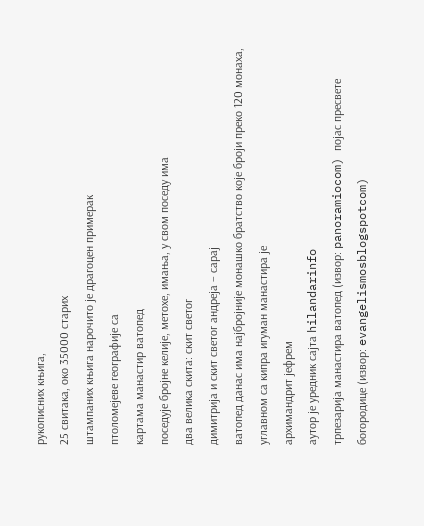рукописних књига,
25 свитака, око 35000 старих
штампаних књига нарочито је драгоцен примерак
птоломејеве географије са
картама манастир ватопед
поседује бројне келије, метохе, имања, у свом поседу има
два велика скита: скит светог
димитрија и скит светог андреја – сарај
ватопед данас има најбројније монашко братство које броји преко 120 монаха,
углавном са кипра игуман манастира је
архимандрит јефрем
аутор је уредник сајта hilandarinfo
трпезарија манастира ватопед (извор: panoramiocom) појас пресвете богородице (извор: evangelismosblogspotcom)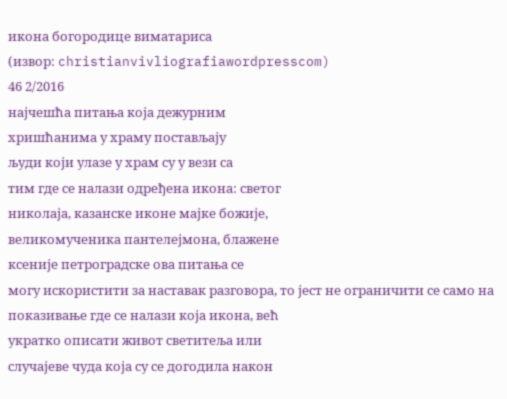икона богородице виматариса
(извор: christianvivliografiawordpresscom)
46 2/2016
најчешћа питања која дежурним
хришћанима у храму постављају
људи који улазе у храм су у вези са
тим где се налази одређена икона: светог
николаја, казанске иконе мајке божије,
великомученика пантелејмона, блажене
ксеније петроградске ова питања се
могу искористити за наставак разговора, то јест не ограничити се само на показивање где се налази која икона, већ
укратко описати живот светитеља или
случајеве чуда која су се догодила након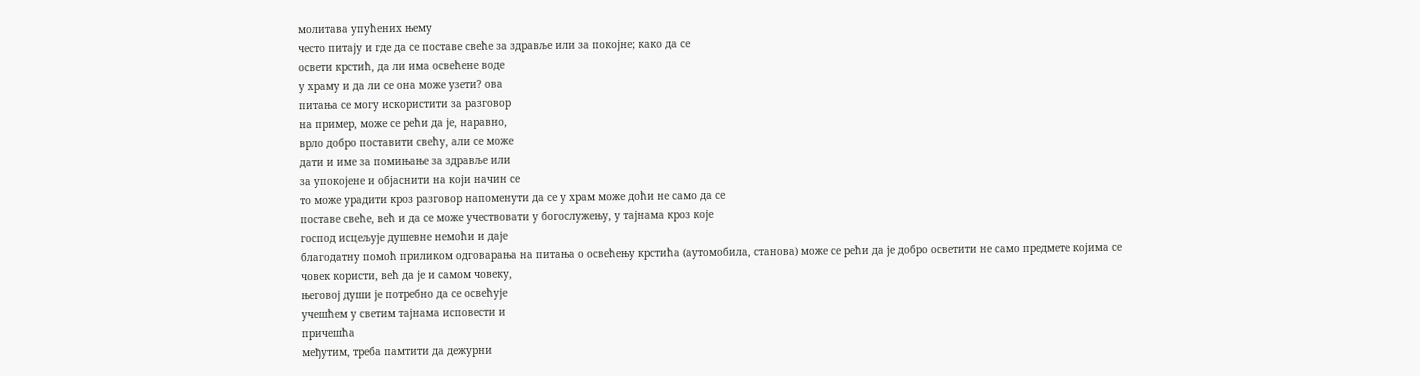молитава упућених њему
често питају и где да се поставе свеће за здравље или за покојне; како да се
освети крстић, да ли има освећене воде
у храму и да ли се она може узети? ова
питања се могу искористити за разговор
на пример, може се рећи да је, наравно,
врло добро поставити свећу, али се може
дати и име за помињање за здравље или
за упокојене и објаснити на који начин се
то може урадити кроз разговор напоменути да се у храм може доћи не само да се
поставе свеће, већ и да се може учествовати у богослужењу, у тајнама кроз које
господ исцељује душевне немоћи и даје
благодатну помоћ приликом одговарања на питања о освећењу крстића (аутомобила, станова) може се рећи да је добро осветити не само предмете којима се
човек користи, већ да је и самом човеку,
његовој души је потребно да се освећује
учешћем у светим тајнама исповести и
причешћа
међутим, треба памтити да дежурни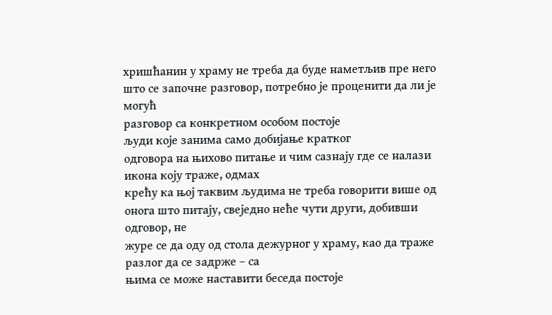хришћанин у храму не треба да буде наметљив пре него што се започне разговор, потребно је проценити да ли је могућ
разговор са конкретном особом постоје
људи које занима само добијање кратког
одговора на њихово питање и чим сазнају где се налази икона коју траже, одмах
крећу ка њој таквим људима не треба говорити више од онога што питају, свеједно неће чути други, добивши одговор, не
журе се да оду од стола дежурног у храму, као да траже разлог да се задрже – са
њима се може наставити беседа постоје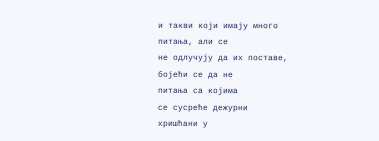и такви који имају много питања, али се
не одлучују да их поставе, бојећи се да не
питања са којима
се сусреће дежурни
хришћани у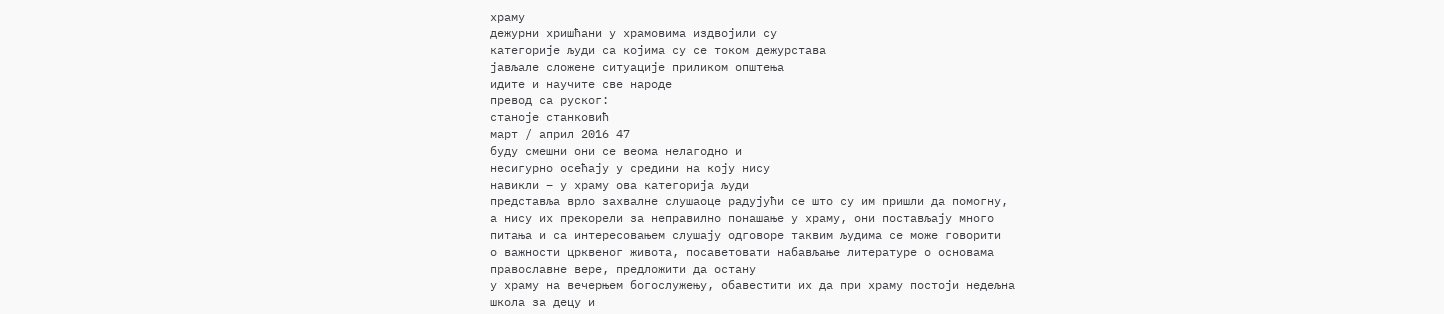храму
дежурни хришћани у храмовима издвојили су
категорије људи са којима су се током дежурстава
јављале сложене ситуације приликом општења
идите и научите све народе
превод са руског:
станоје станковић
март / април 2016 47
буду смешни они се веома нелагодно и
несигурно осећају у средини на коју нису
навикли – у храму ова категорија људи
представља врло захвалне слушаоце радујући се што су им пришли да помогну,
а нису их прекорели за неправилно понашање у храму, они постављају много
питања и са интересовањем слушају одговоре таквим људима се може говорити
о важности црквеног живота, посаветовати набављање литературе о основама
православне вере, предложити да остану
у храму на вечерњем богослужењу, обавестити их да при храму постоји недељна
школа за децу и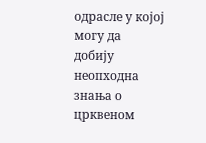одрасле у којој могу да
добију неопходна знања о црквеном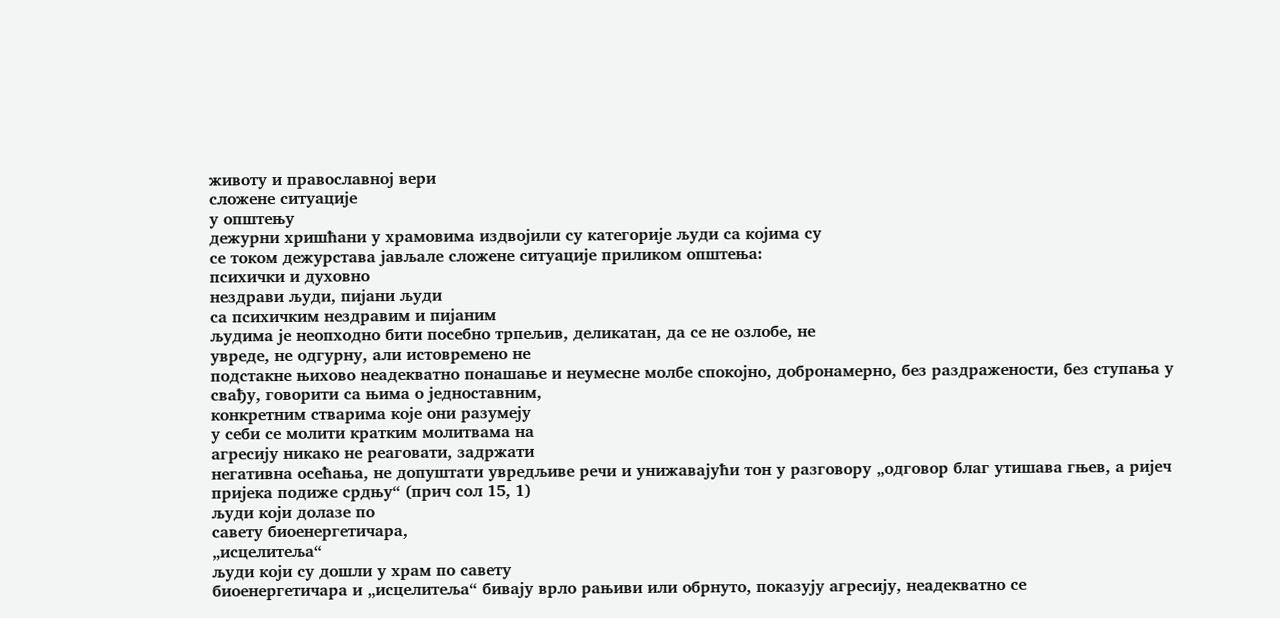животу и православној вери
сложене ситуације
у општењу
дежурни хришћани у храмовима издвојили су категорије људи са којима су
се током дежурстава јављале сложене ситуације приликом општења:
психички и духовно
нездрави људи, пијани људи
са психичким нездравим и пијаним
људима је неопходно бити посебно трпељив, деликатан, да се не озлобе, не
увреде, не одгурну, али истовремено не
подстакне њихово неадекватно понашање и неумесне молбе спокојно, добронамерно, без раздражености, без ступања у
свађу, говорити са њима о једноставним,
конкретним стварима које они разумеју
у себи се молити кратким молитвама на
агресију никако не реаговати, задржати
негативна осећања, не допуштати увредљиве речи и унижавајући тон у разговору „одговор благ утишава гњев, а ријеч
пријека подиже срдњу“ (прич сол 15, 1)
људи који долазе по
савету биоенергетичара,
„исцелитеља“
људи који су дошли у храм по савету
биоенергетичара и „исцелитеља“ бивају врло рањиви или обрнуто, показују агресију, неадекватно се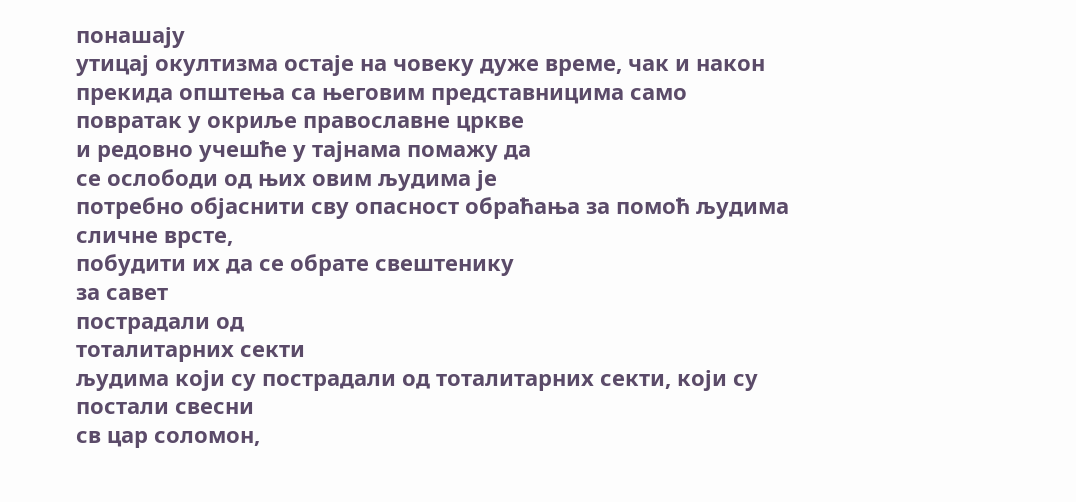понашају
утицај окултизма остаје на човеку дуже време, чак и након прекида општења са његовим представницима само
повратак у окриље православне цркве
и редовно учешће у тајнама помажу да
се ослободи од њих овим људима је
потребно објаснити сву опасност обраћања за помоћ људима сличне врсте,
побудити их да се обрате свештенику
за савет
пострадали од
тоталитарних секти
људима који су пострадали од тоталитарних секти, који су постали свесни
св цар соломон,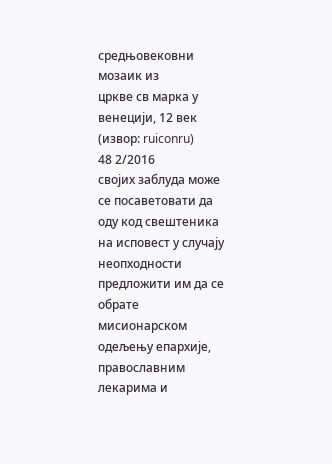средњовековни мозаик из
цркве св марка у венецији, 12 век (извор: ruiconru)
48 2/2016
својих заблуда може се посаветовати да
оду код свештеника на исповест у случају неопходности предложити им да се
обрате мисионарском одељењу епархије,
православним лекарима и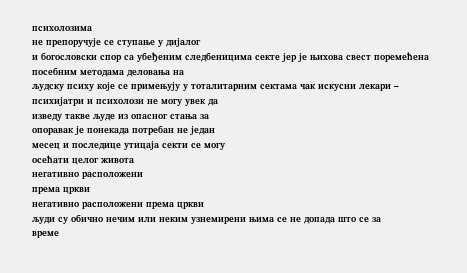психолозима
не препоручује се ступање у дијалог
и богословски спор са убеђеним следбеницима секте јер је њихова свест поремећена посебним методама деловања на
људску психу које се примењују у тоталитарним сектама чак искусни лекари –
психијатри и психолози не могу увек да
изведу такве људе из опасног стања за
опоравак је понекада потребан не један
месец и последице утицаја секти се могу
осећати целог живота
негативно расположени
према цркви
негативно расположени према цркви
људи су обично нечим или неким узнемирени њима се не допада што се за
време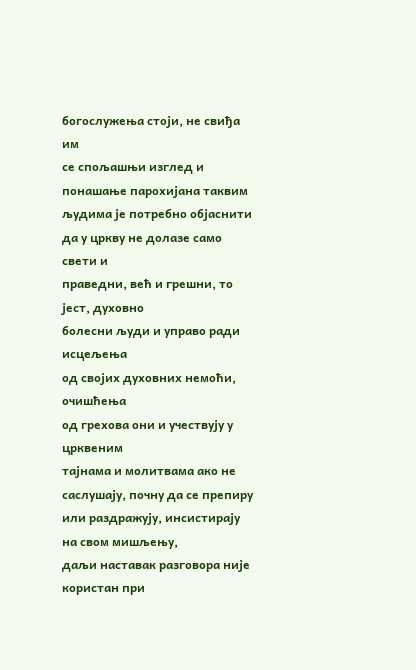богослужења стоји, не свиђа им
се спољашњи изглед и понашање парохијана таквим људима је потребно објаснити да у цркву не долазе само свети и
праведни, већ и грешни, то јест, духовно
болесни људи и управо ради исцељења
од својих духовних немоћи, очишћења
од грехова они и учествују у црквеним
тајнама и молитвама ако не саслушају, почну да се препиру или раздражују, инсистирају на свом мишљењу,
даљи наставак разговора није користан при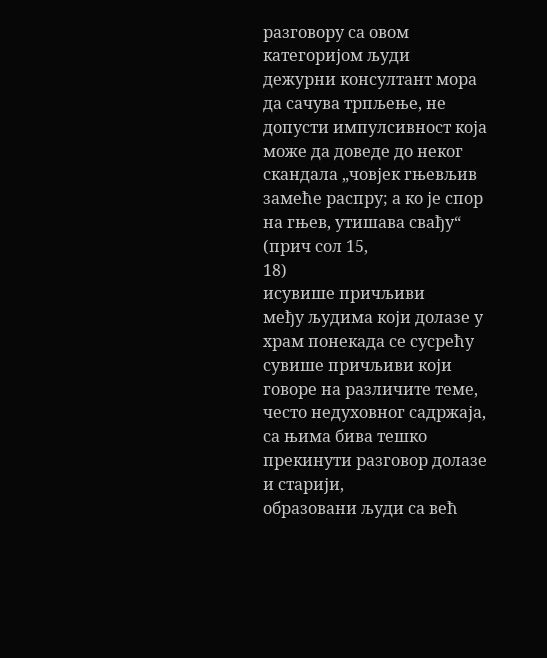разговору са овом
категоријом људи
дежурни консултант мора да сачува трпљење, не допусти импулсивност која
може да доведе до неког скандала „човјек гњевљив замеће распру; а ко је спор
на гњев, утишава свађу“ (прич сол 15,
18)
исувише причљиви
међу људима који долазе у храм понекада се сусрећу сувише причљиви који
говоре на различите теме, често недуховног садржаја, са њима бива тешко
прекинути разговор долазе и старији,
образовани људи са већ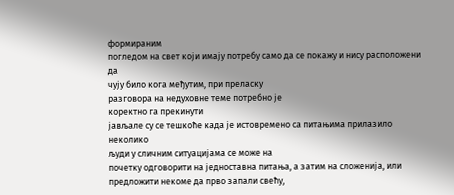формираним
погледом на свет који имају потребу само да се покажу и нису расположени да
чују било кога међутим, при преласку
разговора на недуховне теме потребно је
коректно га прекинути
јављале су се тешкоће када је истовремено са питањима прилазило неколико
људи у сличним ситуацијама се може на
почетку одговорити на једноставна питања, а затим на сложенија, или предложити некоме да прво запали свећу,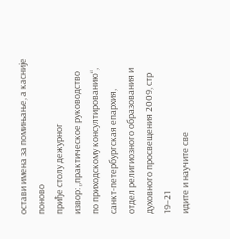остави имена за помињање, а касније поново
приђе столу дежурног
извор: „практическое руководство
по приходскому консултированию“,
санкт-петербургская епархия,
отдел религиозного образования и
духовного просвещения 2009, стр 19–21
идите и научите све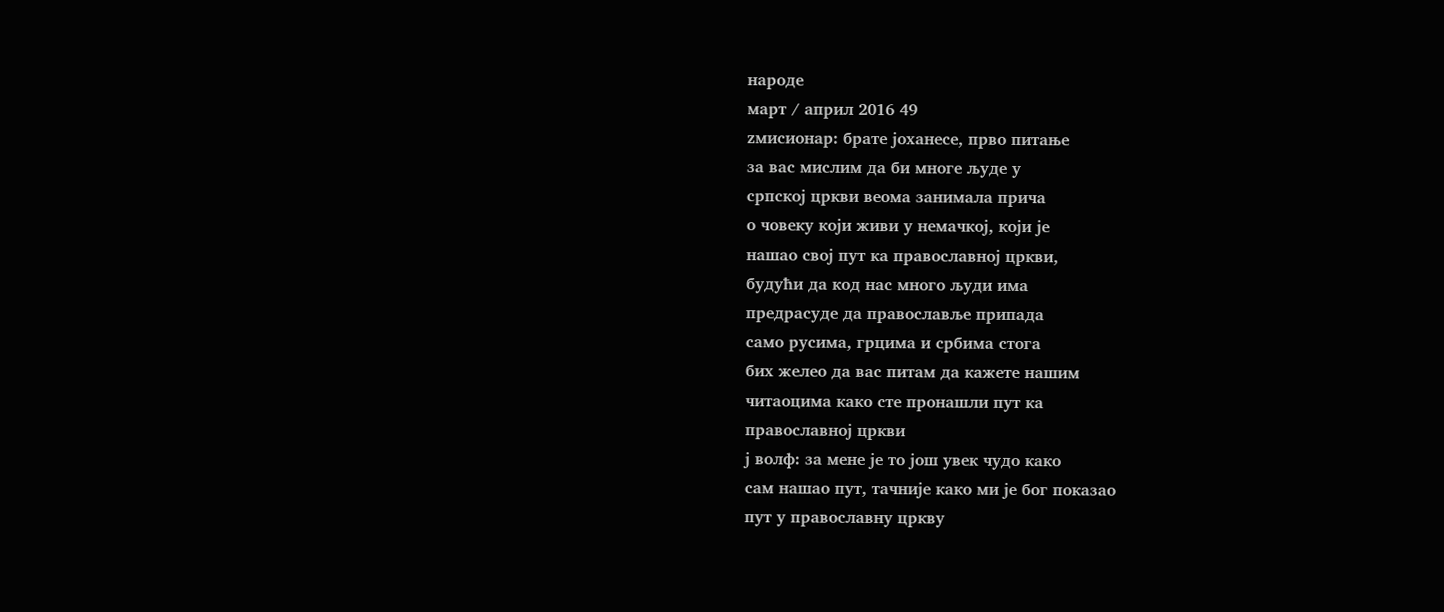народе
март / април 2016 49
zмисионар: брате јоханесе, прво питање
за вас мислим да би многе људе у
српској цркви веома занимала прича
о човеку који живи у немачкој, који је
нашао свој пут ка православној цркви,
будући да код нас много људи има
предрасуде да православље припада
само русима, грцима и србима стога
бих желео да вас питам да кажете нашим
читаоцима како сте пронашли пут ка
православној цркви
ј волф: за мене је то још увек чудо како
сам нашао пут, тачније како ми је бог показао
пут у православну цркву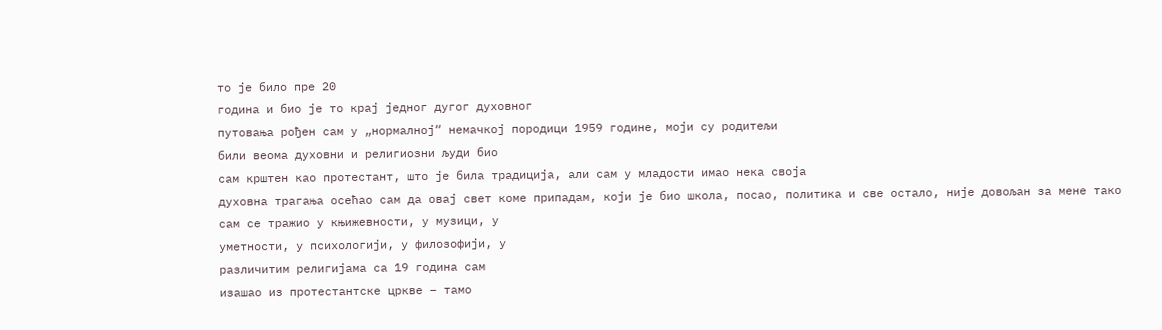то је било пре 20
година и био је то крај једног дугог духовног
путовања рођен сам у „нормалној“ немачкој породици 1959 године, моји су родитељи
били веома духовни и религиозни људи био
сам крштен као протестант, што је била традиција, али сам у младости имао нека своја
духовна трагања осећао сам да овај свет коме припадам, који је био школа, посао, политика и све остало, није довољан за мене тако
сам се тражио у књижевности, у музици, у
уметности, у психологији, у филозофији, у
различитим религијама са 19 година сам
изашао из протестантске цркве – тамо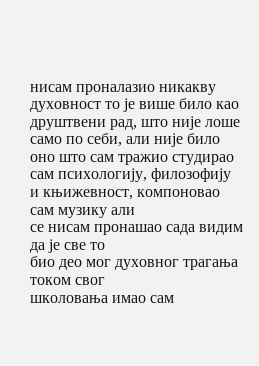нисам проналазио никакву духовност то је више било као друштвени рад, што није лоше
само по себи, али није било оно што сам тражио студирао сам психологију, филозофију
и књижевност, компоновао сам музику али
се нисам пронашао сада видим да је све то
био део мог духовног трагања током свог
школовања имао сам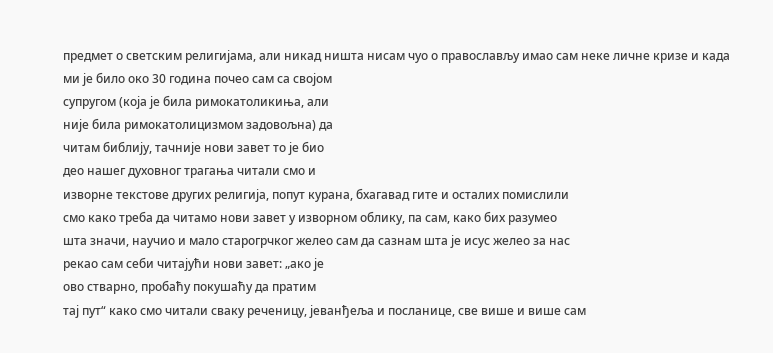предмет о светским религијама, али никад ништа нисам чуо о православљу имао сам неке личне кризе и када
ми је било око 30 година почео сам са својом
супругом (која је била римокатоликиња, али
није била римокатолицизмом задовољна) да
читам библију, тачније нови завет то је био
део нашег духовног трагања читали смо и
изворне текстове других религија, попут курана, бхагавад гите и осталих помислили
смо како треба да читамо нови завет у изворном облику, па сам, како бих разумео
шта значи, научио и мало старогрчког желео сам да сазнам шта је исус желео за нас
рекао сам себи читајући нови завет: „ако је
ово стварно, пробаћу покушаћу да пратим
тај пут“ како смо читали сваку реченицу, јеванђеља и посланице, све више и више сам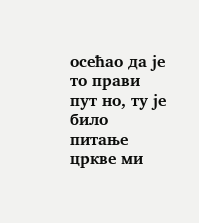осећао да је то прави пут но, ту је било питање цркве ми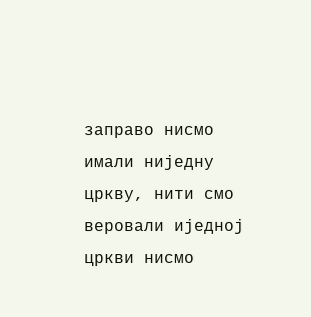заправо нисмо имали ниједну
цркву, нити смо веровали иједној цркви нисмо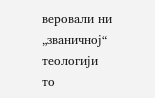веровали ни „званичној“ теологији то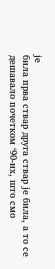је
била прва ствар друга ствар је била, а то се
дешавало почетком ‘90-их, што смо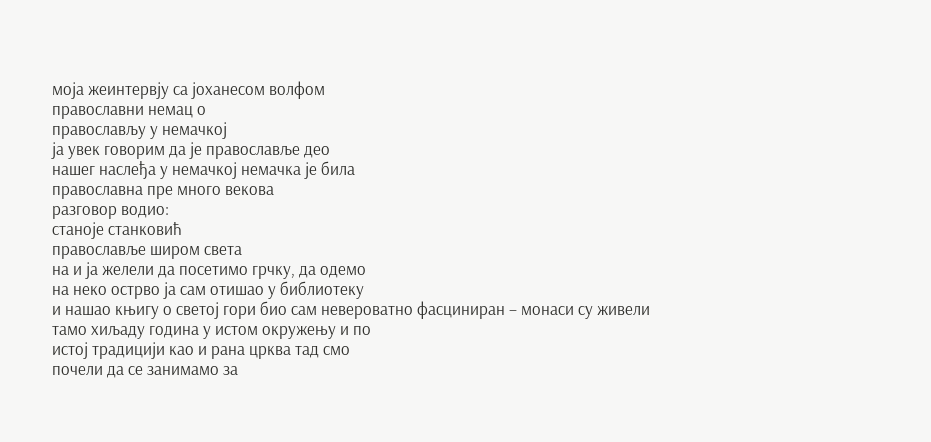моја жеинтервју са јоханесом волфом
православни немац о
православљу у немачкој
ја увек говорим да је православље део
нашег наслеђа у немачкој немачка је била
православна пре много векова
разговор водио:
станоје станковић
православље широм света
на и ја желели да посетимо грчку, да одемо
на неко острво ја сам отишао у библиотеку
и нашао књигу о светој гори био сам невероватно фасциниран – монаси су живели
тамо хиљаду година у истом окружењу и по
истој традицији као и рана црква тад смо
почели да се занимамо за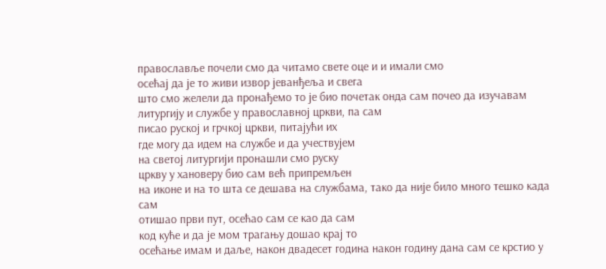православље почели смо да читамо свете оце и и имали смо
осећај да је то живи извор јеванђеља и свега
што смо желели да пронађемо то је био почетак онда сам почео да изучавам литургију и службе у православној цркви, па сам
писао руској и грчкој цркви, питајући их
где могу да идем на службе и да учествујем
на светој литургији пронашли смо руску
цркву у хановеру био сам већ припремљен
на иконе и на то шта се дешава на службама, тако да није било много тешко када сам
отишао први пут, осећао сам се као да сам
код куће и да је мом трагању дошао крај то
осећање имам и даље, након двадесет година након годину дана сам се крстио у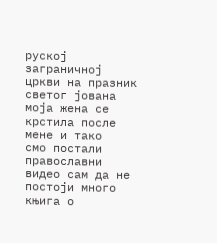руској
заграничној цркви на празник светог јована моја жена се крстила после мене и тако
смо постали православни
видео сам да не постоји много књига о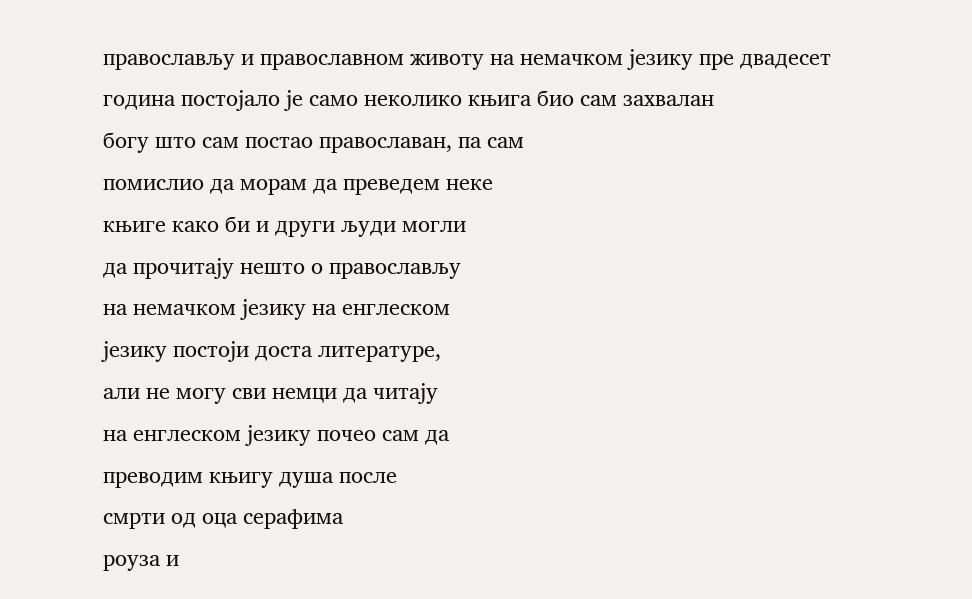православљу и православном животу на немачком језику пре двадесет година постојало је само неколико књига био сам захвалан
богу што сам постао православан, па сам
помислио да морам да преведем неке
књиге како би и други људи могли
да прочитају нешто о православљу
на немачком језику на енглеском
језику постоји доста литературе,
али не могу сви немци да читају
на енглеском језику почео сам да
преводим књигу душа после
смрти од оца серафима
роуза и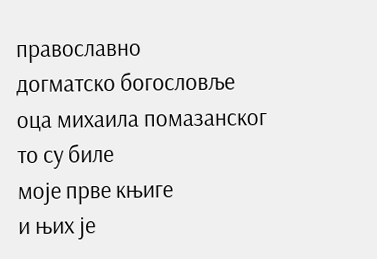православно
догматско богословље
оца михаила помазанског то су биле
моје прве књиге
и њих је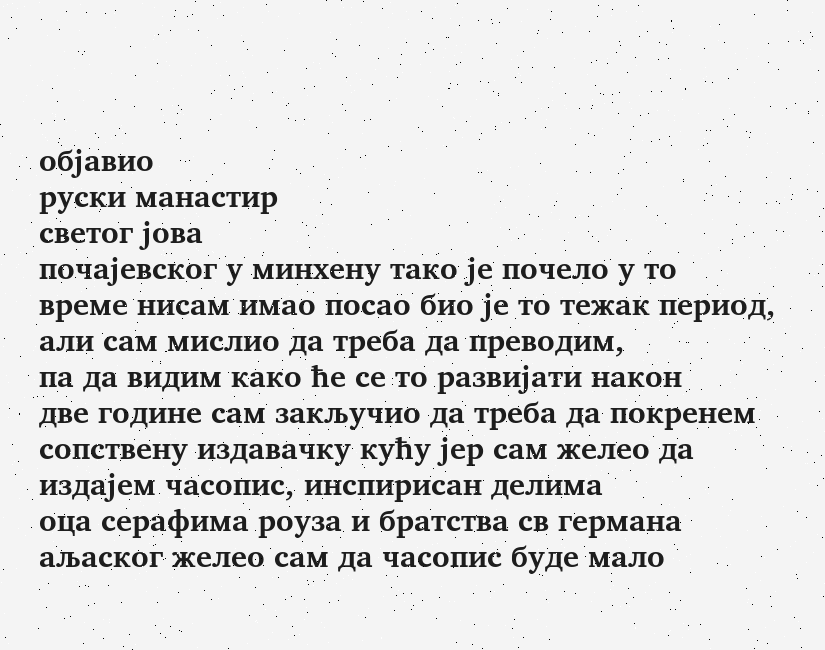објавио
руски манастир
светог јова
почајевског у минхену тако је почело у то
време нисам имао посао био је то тежак период, али сам мислио да треба да преводим,
па да видим како ће се то развијати након
две године сам закључио да треба да покренем сопствену издавачку кућу јер сам желео да издајем часопис, инспирисан делима
оца серафима роуза и братства св германа
аљаског желео сам да часопис буде мало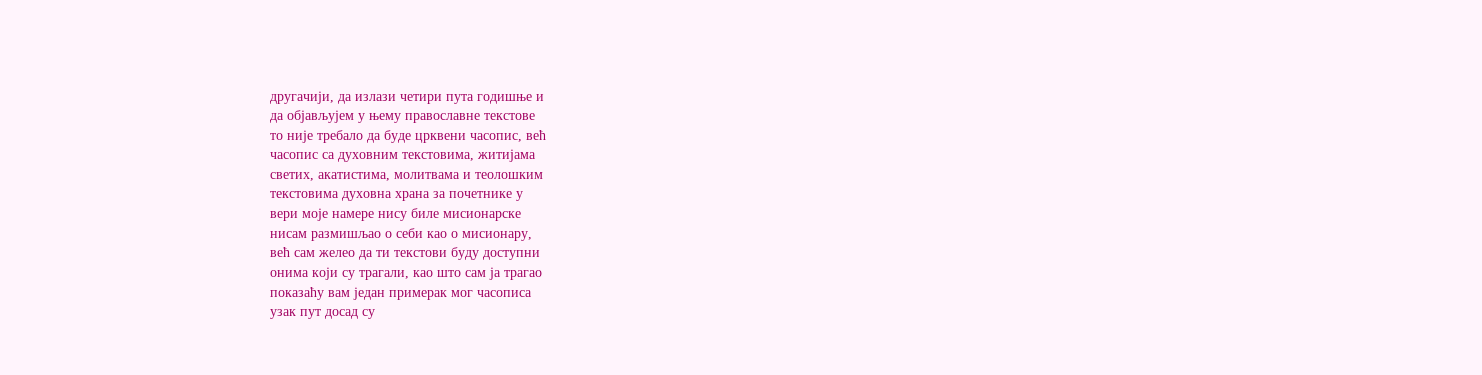другачији, да излази четири пута годишње и
да објављујем у њему православне текстове
то није требало да буде црквени часопис, већ
часопис са духовним текстовима, житијама
светих, акатистима, молитвама и теолошким
текстовима духовна храна за почетнике у
вери моје намере нису биле мисионарске
нисам размишљао о себи као о мисионару,
већ сам желео да ти текстови буду доступни
онима који су трагали, као што сам ја трагао
показаћу вам један примерак мог часописа
узак пут досад су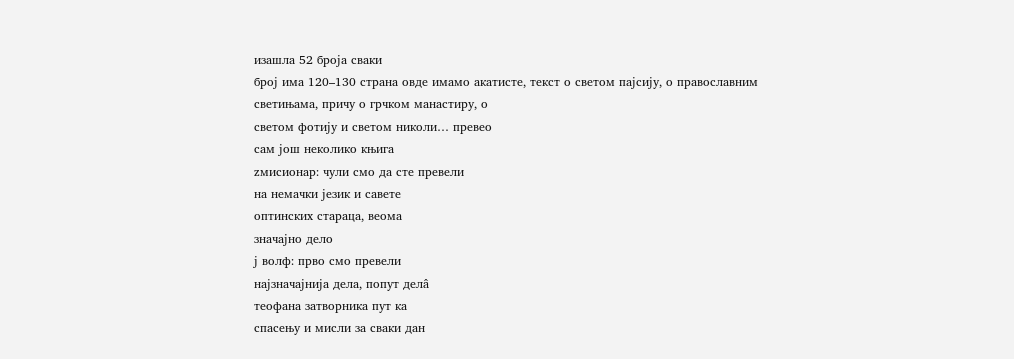изашла 52 броја сваки
број има 120–130 страна овде имамо акатисте, текст о светом пајсију, о православним
светињама, причу о грчком манастиру, о
светом фотију и светом николи… превео
сам још неколико књига
zмисионар: чули смо да сте превели
на немачки језик и савете
оптинских стараца, веома
значајно дело
ј волф: прво смо превели
најзначајнија дела, попут делâ
теофана затворника пут ка
спасењу и мисли за сваки дан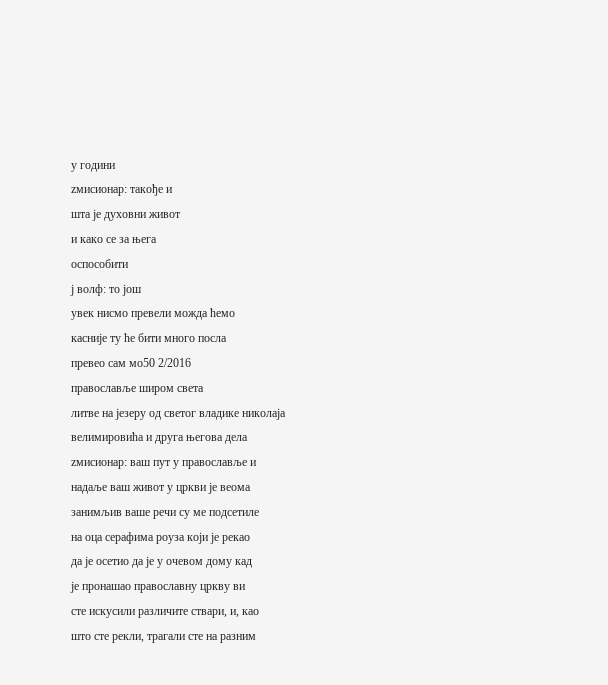у години
zмисионар: такође и
шта је духовни живот
и како се за њега
оспособити
ј волф: то још
увек нисмо превели можда ћемо
касније ту ће бити много посла
превео сам мо50 2/2016
православље широм света
литве на језеру од светог владике николаја
велимировића и друга његова дела
zмисионар: ваш пут у православље и
надаље ваш живот у цркви је веома
занимљив ваше речи су ме подсетиле
на оца серафима роуза који је рекао
да је осетио да је у очевом дому кад
је пронашао православну цркву ви
сте искусили различите ствари, и, као
што сте рекли, трагали сте на разним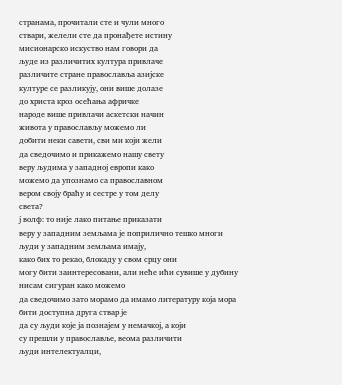странама, прочитали сте и чули много
ствари, желели сте да пронађете истину
мисионарско искуство нам говори да
људе из различитих култура привлаче
различите стране православља азијске
културе се разликују, они више долазе
до христа кроз осећања афричке
народе више привлачи аскетски начин
живота у православљу можемо ли
добити неки савети, сви ми који жели
да сведочимо и прикажемо нашу свету
веру људима у западној европи како
можемо да упознамо са православном
вером своју браћу и сестре у том делу
света?
ј волф: то није лако питање приказати
веру у западним земљама је поприлично тешко многи људи у западним земљама имају,
како бих то рекао, блокаду у свом срцу они
могу бити заинтересовани, али неће ићи сувише у дубину нисам сигуран како можемо
да сведочимо зато морамо да имамо литературу која мора бити доступна друга ствар је
да су људи које ја познајем у немачкој, а који
су прешли у православље, веома различити
људи интелектуалци,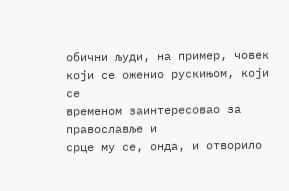обични људи, на пример, човек који се оженио рускињом, који се
временом заинтересовао за православље и
срце му се, онда, и отворило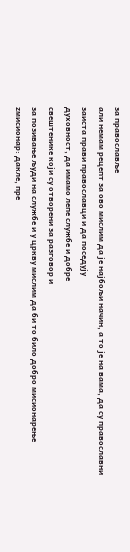за православље
али немам рецепт за ово мислим да је најбољи начин, а то је на вама, да су православни заиста прави православци и да поседују
духовност, да имамо лепе службе и добре
свештенике који су отворени за разговор и
за позивање људи на службе и у цркву мислим да би то било добро мисионарење
zмисионар: дакле, пре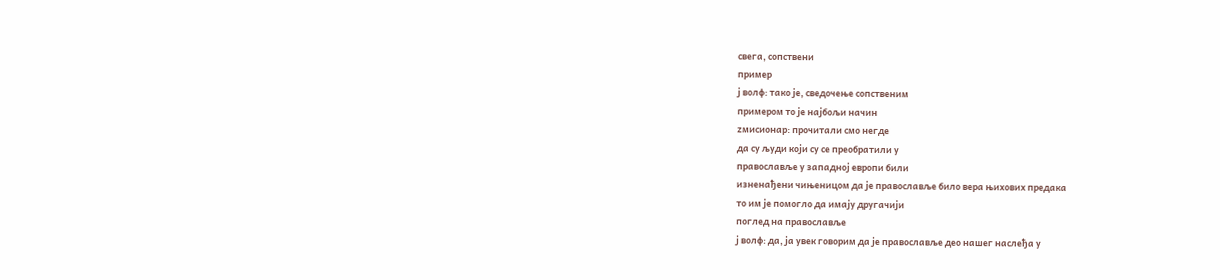свега, сопствени
пример
ј волф: тако је, сведочење сопственим
примером то је најбољи начин
zмисионар: прочитали смо негде
да су људи који су се преобратили у
православље у западној европи били
изненађени чињеницом да је православље било вера њихових предака
то им је помогло да имају другачији
поглед на православље
ј волф: да, ја увек говорим да је православље део нашег наслеђа у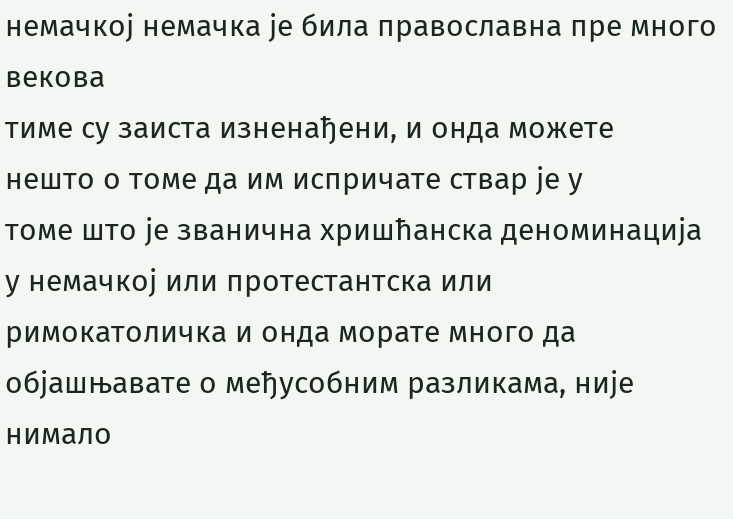немачкој немачка је била православна пре много векова
тиме су заиста изненађени, и онда можете
нешто о томе да им испричате ствар је у
томе што је званична хришћанска деноминација у немачкој или протестантска или
римокатоличка и онда морате много да објашњавате о међусобним разликама, није нимало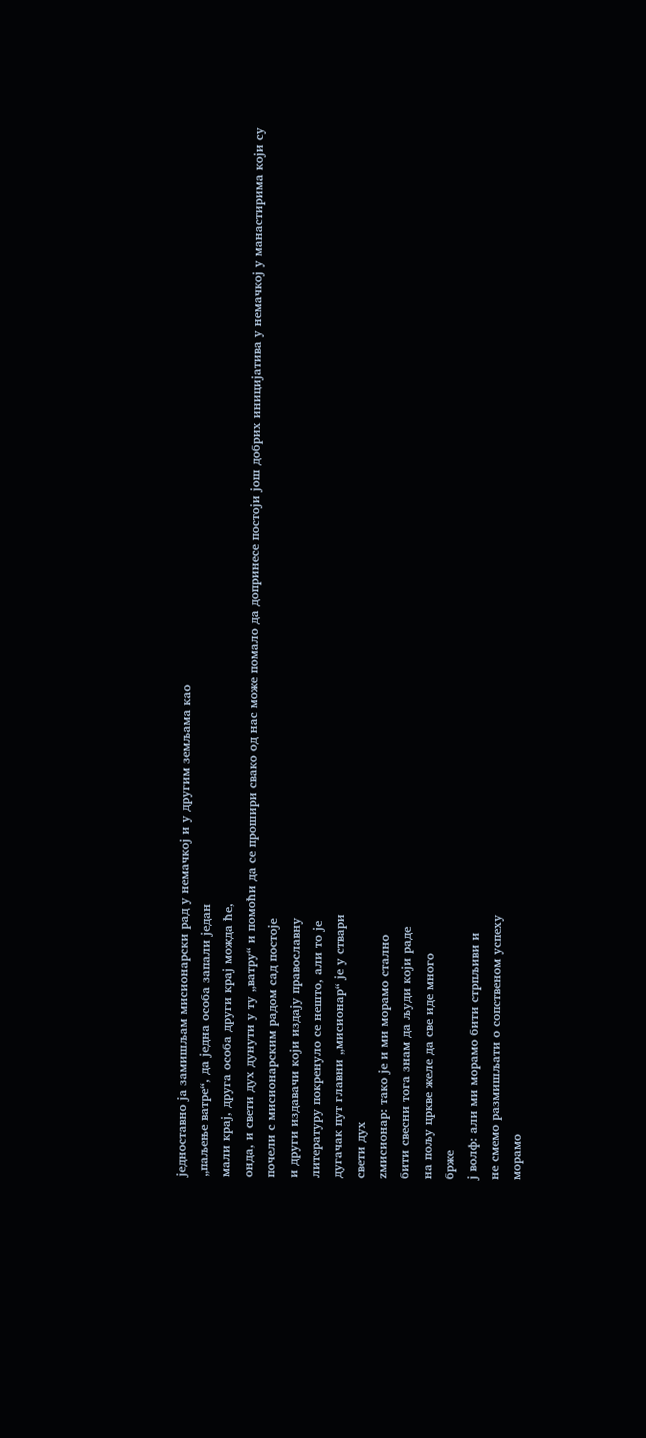једноставно ја замишљам мисионарски рад у немачкој и у другим земљама као
„паљење ватре“, да једна особа запали један
мали крај, друга особа други крај можда ће,
онда, и свети дух дунути у ту „ватру“ и помоћи да се прошири свако од нас може помало да допринесе постоји још добрих иницијатива у немачкој у манастирима који су
почели с мисионарским радом сад постоје
и други издавачи који издају православну
литературу покренуло се нешто, али то је
дугачак пут главни „мисионар“ је у ствари
свети дух
zмисионар: тако је и ми морамо стално
бити свесни тога знам да људи који раде
на пољу цркве желе да све иде много
брже
ј волф: али ми морамо бити стрпљиви и
не смемо размишљати о сопственом успеху
морамо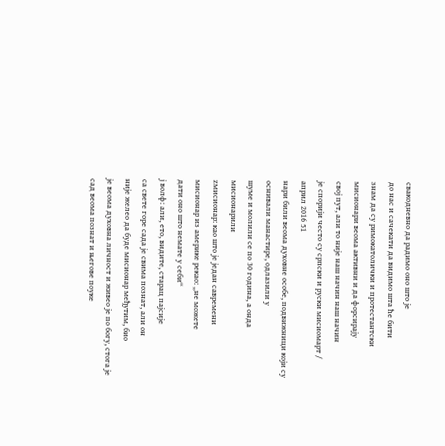свакодневно да радимо оно што је
до нас и сачекати да видимо шта ће бити
знам да су римокатолички и протестантски
мисионари веома активни и да форсирају
свој пут, али то није наш начин наш начин
је спорији често су српски и руски мисиомарт / април 2016 51
нари били веома духовне особе, подвижници који су оснивали манастире, одлазили у
шуме и молили се по 30 година, а онда мисионарили
zмисионар: као што је један савремени
мисионар из америке рекао: „не можете
дати оно што немате у себи“
ј волф: али, ето, видите, старац пајсије
са свете горе сада је свима познат, али он
није желео да буде мисионар међутим, био
је веома духовна личност и живео је по богу, стога је сад веома познат и његове поуке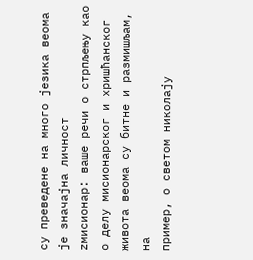су преведене на много језика веома је значајна личност
zмисионар: ваше речи о стрпљењу као
о делу мисионарског и хришћанског
живота веома су битне и размишљам, на
пример, о светом николају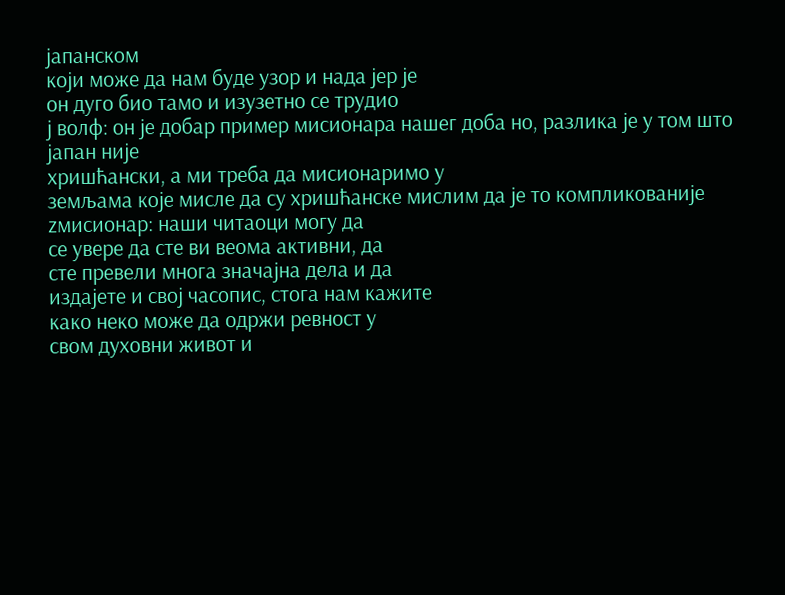јапанском
који може да нам буде узор и нада јер је
он дуго био тамо и изузетно се трудио
ј волф: он је добар пример мисионара нашег доба но, разлика је у том што јапан није
хришћански, а ми треба да мисионаримо у
земљама које мисле да су хришћанске мислим да је то компликованије
zмисионар: наши читаоци могу да
се увере да сте ви веома активни, да
сте превели многа значајна дела и да
издајете и свој часопис, стога нам кажите
како неко може да одржи ревност у
свом духовни живот и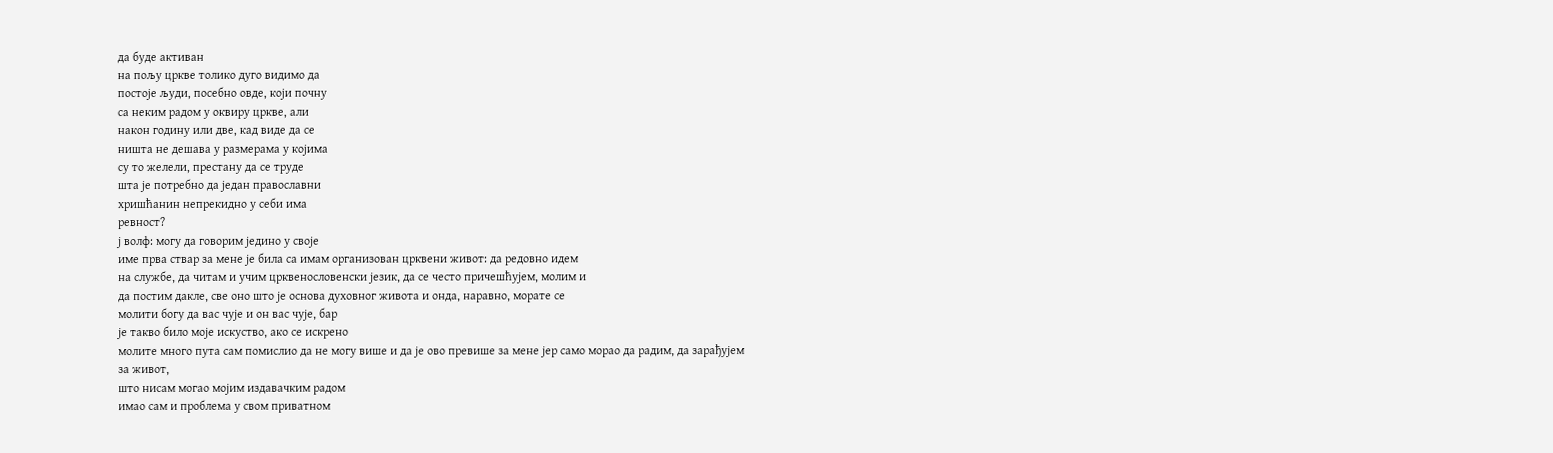да буде активан
на пољу цркве толико дуго видимо да
постоје људи, посебно овде, који почну
са неким радом у оквиру цркве, али
након годину или две, кад виде да се
ништа не дешава у размерама у којима
су то желели, престану да се труде
шта је потребно да један православни
хришћанин непрекидно у себи има
ревност?
ј волф: могу да говорим једино у своје
име прва ствар за мене је била са имам организован црквени живот: да редовно идем
на службе, да читам и учим црквенословенски језик, да се често причешћујем, молим и
да постим дакле, све оно што је основа духовног живота и онда, наравно, морате се
молити богу да вас чује и он вас чује, бар
је такво било моје искуство, ако се искрено
молите много пута сам помислио да не могу више и да је ово превише за мене јер само морао да радим, да зарађујем за живот,
што нисам могао мојим издавачким радом
имао сам и проблема у свом приватном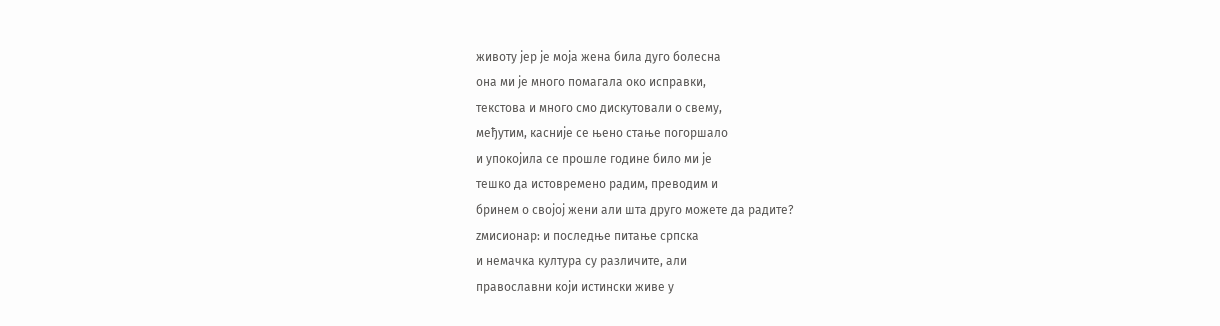животу јер је моја жена била дуго болесна
она ми је много помагала око исправки,
текстова и много смо дискутовали о свему,
међутим, касније се њено стање погоршало
и упокојила се прошле године било ми је
тешко да истовремено радим, преводим и
бринем о својој жени али шта друго можете да радите?
zмисионар: и последње питање српска
и немачка култура су различите, али
православни који истински живе у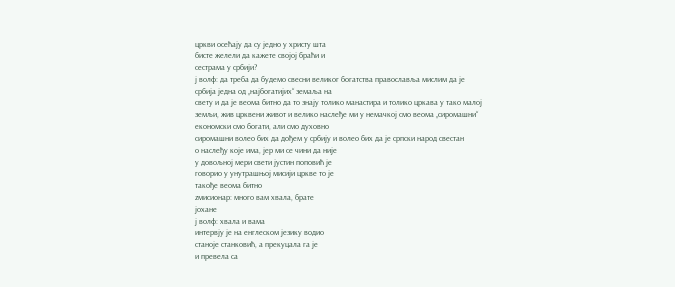цркви осећају да су једно у христу шта
бисте желели да кажете својој браћи и
сестрама у србији?
ј волф: да треба да будемо свесни великог богатства православља мислим да је
србија једна од „најбогатијих“ земаља на
свету и да је веома битно да то знају толико манастира и толико цркава у тако малој
земљи, жив црквени живот и велико наслеђе ми у немачкој смо веома „сиромашни“
економски смо богати, али смо духовно
сиромашни волео бих да дођем у србију и волео бих да је српски народ свестан
о наслеђу које има, јер ми се чини да није
у довољној мери свети јустин поповић је
говорио у унутрашњој мисији цркве то је
такође веома битно
zмисионар: много вам хвала, брате
јохане
ј волф: хвала и вама
интервју је на енглеском језику водио
станоје станковић, а прекуцала га је
и превела са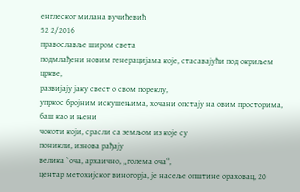енглеског милана вучићевић
52 2/2016
православље широм света
подмлађени новим генерацијама које, стасавајући под окриљем цркве,
развијају јаку свест о свом пореклу,
упркос бројним искушењима, хочани опстају на овим просторима, баш као и њени
чокоти који, срасли са земљом из које су
поникли, изнова рађају
великa `очa, aрхаично, „голема оча“,
центар метохијског виногорја, је насеље општине ораховац, 20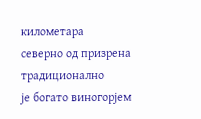километара
северно од призрена традиционално
је богатo виногорјем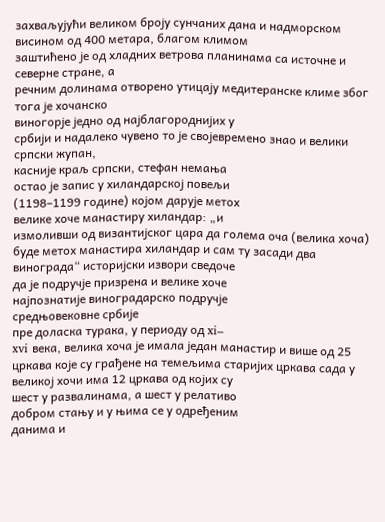захваљујући великом броју сунчаних дана и надморском
висином од 400 метара, благом климом
заштићенo је од хладних ветрова планинама са источне и северне стране, а
речним долинама отворенo утицају медитеранске климе због тога је хочанско
виногорје једно од најблагороднијих у
србији и надалеко чувено то је својевремено знао и велики српски жупан,
касније краљ српски, стефан немања
остао је запис у хиландарској повељи
(1198–1199 године) којом дарује метох
велике хоче манастиру хиландар: „и
измоливши од византијског цара да голема оча (велика хоча) буде метох манастира хиландар и сам ту засади два
винограда“ историјски извори сведоче
да је подручје призрена и велике хоче
најпознатије виноградарско подручје
средњовековне србије
пре доласка турака, у периоду од xi–
xvi века, велика хоча је имала један манастир и више од 25 цркава које су грађене на темељима старијих цркава сада у
великој хочи има 12 цркава од којих су
шест у развалинама, а шест у релативо
добром стању и у њима се у одређеним
данима и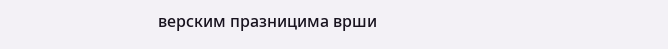верским празницима врши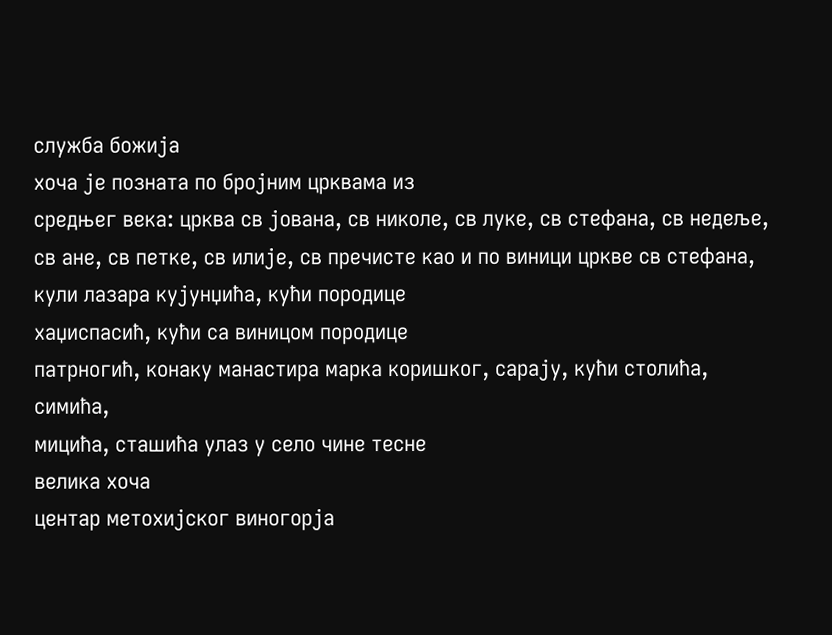служба божија
хоча је позната по бројним црквама из
средњег века: црква св јована, св николе, св луке, св стефана, св недеље,
св ане, св петке, св илије, св пречисте као и по виници цркве св стефана,
кули лазара кујунџића, кући породице
хаџиспасић, кући са виницом породице
патрногић, конаку манастира марка коришког, сарају, кући столића, симића,
мицића, сташића улаз у село чине тесне
велика хочa
центар метохијског виногорја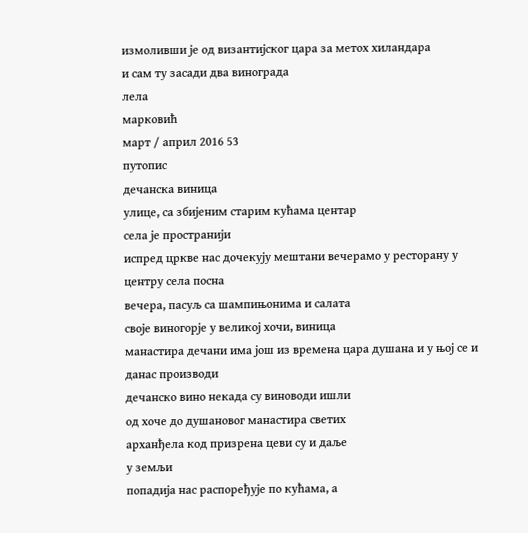измоливши је од византијског цара за метох хиландара
и сам ту засади два винограда
лела
марковић
март / април 2016 53
путопис
дечанска виница
улице, са збијеним старим кућама центар
села је пространији
испред цркве нас дочекују мештани вечерамо у ресторану у центру села посна
вечера, пасуљ са шампињонима и салатa
своје виногорје у великој хочи, виница
манастира дечани има још из времена цара душана и у њој се и данас производи
дечанско вино некада су виноводи ишли
од хоче до душановог манастира светих
арханђела код призрена цеви су и даље
у земљи
попадија нас распоређује по кућама, а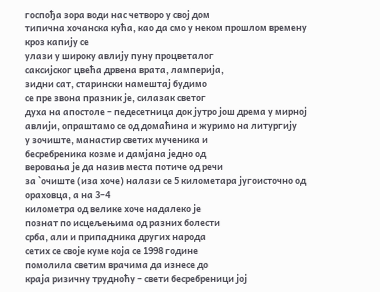госпођа зора води нас четворо у свој дом
типична хочанска кућа, као да смо у неком прошлом времену кроз капију се
улази у широку авлију пуну процветалог
саксијског цвећа дрвена врата, ламперија,
зидни сат, старински намештај будимо
се пре звона празник је, силазак светог
духа на апостоле – педесетница док јутро још дрема у мирној авлији, опраштамо се од домаћина и журимо на литургију
у зочиште, манастир светих мученика и
бесребреника козме и дамјана једно од
веровања је да назив места потиче од речи
за `очиште (иза хоче) налази се 5 километара југоисточно од ораховца, а на 3–4
километра од велике хоче надалеко је
познат по исцељењима од разних болести
срба, али и припадника других народа
сетих се своје куме која се 1998 године
помолила светим врачима да изнесе до
краја ризичну трудноћу – свети бесребреници јој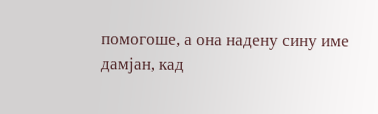помогоше, а она надену сину име
дамјан, кад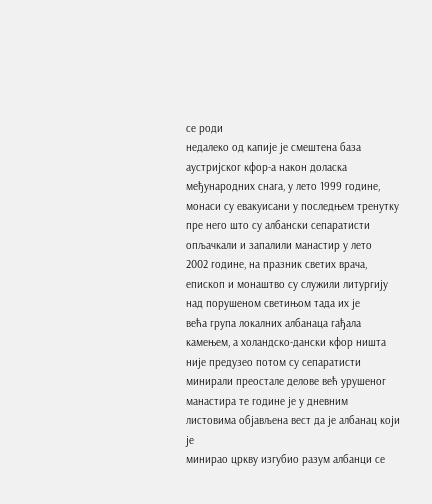се роди
недалеко од капије је смештена база
аустријског кфор-а након доласка међународних снага, у лето 1999 године, монаси су евакуисани у последњем тренутку пре него што су албански сепаратисти
опљачкали и запалили манастир у лето
2002 године, на празник светих врача,
епископ и монаштво су служили литургију над порушеном светињом тада их је
већа група локалних албанаца гађала камењем, а холандско-дански кфор ништа
није предузео потом су сепаратисти минирали преостале делове већ урушеног
манастира те године је у дневним листовима објављена вест да је албанац који је
минирао цркву изгубио разум албанци се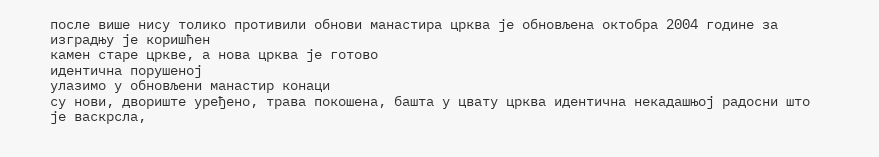после више нису толико противили обнови манастира црква је обновљена октобра 2004 године за изградњу је коришћен
камен старе цркве, а нова црква је готово
идентична порушеној
улазимо у обновљени манастир конаци
су нови, двориште уређено, трава покошена, башта у цвату црква идентична некадашњој радосни што је васкрсла,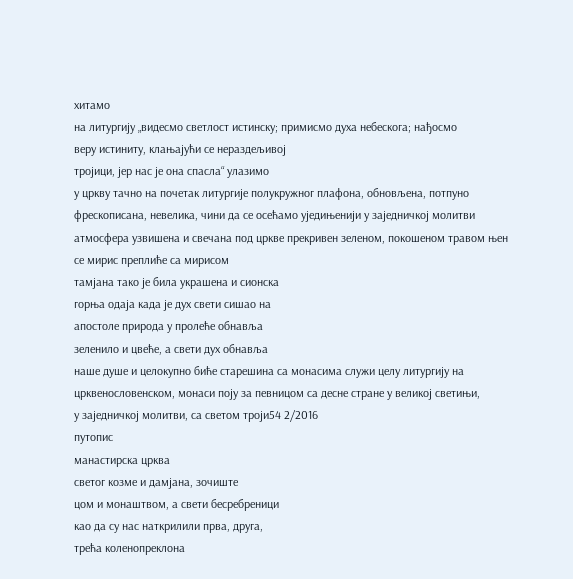хитамо
на литургију „видесмо светлост истинску; примисмо духа небескога; нађосмо
веру истиниту, клањајући се нераздељивој
тројици, јер нас је она спасла“ улазимо
у цркву тачно на почетак литургије полукружног плафона, обновљена, потпуно
фрескописана, невелика, чини да се осећамо уједињенији у заједничкој молитви
атмосфера узвишена и свечана под цркве прекривен зеленом, покошеном травом њен се мирис преплиће са мирисом
тамјана тако је била украшена и сионска
горња одаја када је дух свети сишао на
апостоле природа у пролеће обнавља
зеленило и цвеће, а свети дух обнавља
наше душе и целокупно биће старешина са монасима служи целу литургију на
црквенословенском, монаси поју за певницом са десне стране у великој светињи,
у заједничкој молитви, са светом троји54 2/2016
путопис
манастирска црква
светог козме и дамјана, зочиште
цом и монаштвом, а свети бесребреници
као да су нас наткрилили прва, друга,
трећа коленопреклона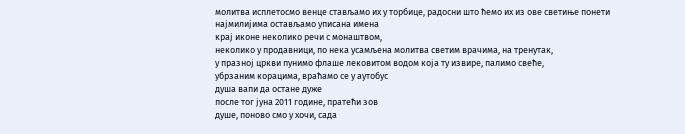молитва исплетосмо венце стављамо их у торбице, радосни што ћемо их из ове светиње понети
најмилијима остављамо уписана имена
крај иконе неколико речи с монаштвом,
неколико у продавници, по нека усамљена молитва светим врачима, на тренутак,
у празној цркви пунимо флаше лековитом водом која ту извире, палимо свеће,
убрзаним корацима, враћамо се у аутобус
душа вапи да остане дуже
после тог јуна 2011 године, пратећи зов
душе, поново смо у хочи, сада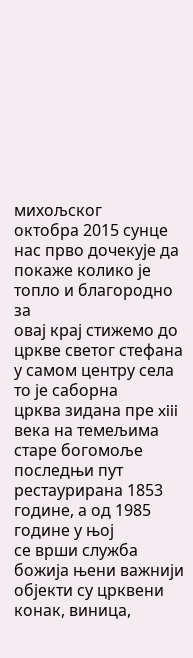михољског
октобра 2015 сунце нас прво дочекује да
покаже колико је топло и благородно за
овај крај стижемо до цркве светог стефана у самом центру села то је саборна
црква зидана пре xiii века на темељима
старе богомоље последњи пут рестаурирана 1853 године, а од 1985 године у њој
се врши служба божија њени важнији
објекти су црквени конак, виница,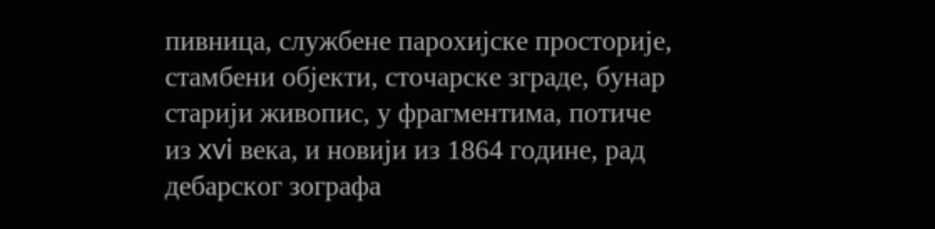пивница, службене парохијске просторије,
стамбени објекти, сточарске зграде, бунар
старији живопис, у фрагментима, потиче
из xvi века, и новији из 1864 године, рад
дебарског зографа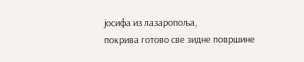јосифа из лазаропоља,
покрива готово све зидне површине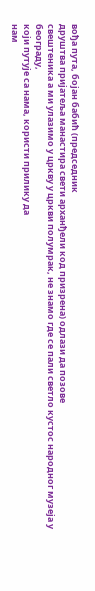вођа пута, бојан бабић (председник
друштва пријатеља манастира свети арханђели код призрена) одлази да позове
свештеника а ми улазимо у цркву у цркви полумрак, не знамо где се пали светло кустос народног музеја у београду,
који путује са нама, користи прилику да
нам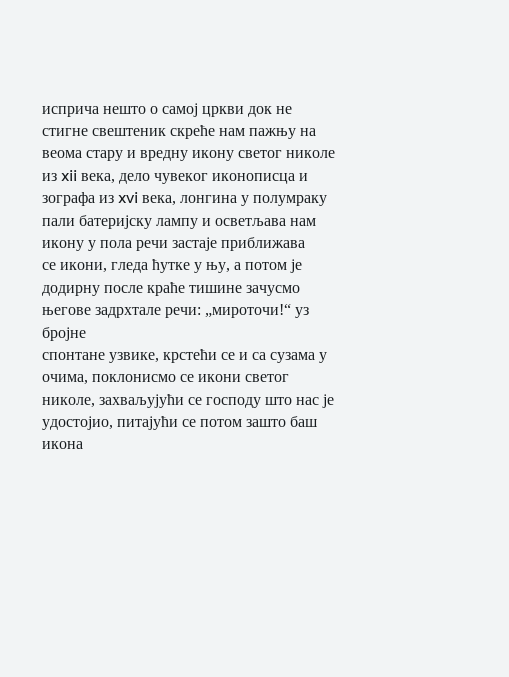исприча нешто о самој цркви док не
стигне свештеник скреће нам пажњу на
веома стару и вредну икону светог николе из xii века, дело чувеког иконописца и
зографа из xvi века, лонгина у полумраку пали батеријску лампу и осветљава нам
икону у пола речи застаје приближава
се икони, гледа ћутке у њу, а потом је додирну после краће тишине зачусмо његове задрхтале речи: „мироточи!“ уз бројне
спонтане узвике, крстећи се и са сузама у
очима, поклонисмо се икони светог николе, захваљујући се господу што нас је
удостојио, питајући се потом зашто баш
икона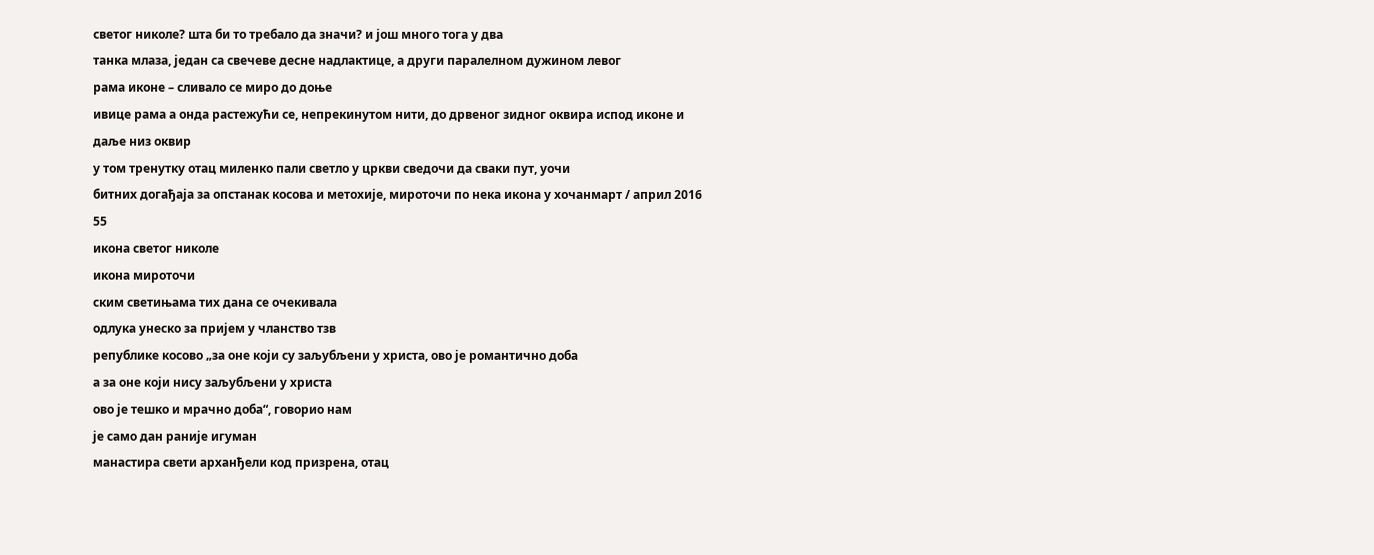светог николе? шта би то требало да значи? и још много тога у два
танка млаза, један са свечеве десне надлактице, а други паралелном дужином левог
рама иконе – сливало се миро до доње
ивице рама а онда растежући се, непрекинутом нити, до дрвеног зидног оквира испод иконе и даље низ оквир
у том тренутку отац миленко пали светло у цркви сведочи да сваки пут, уочи
битних догађаја за опстанак косова и метохије, мироточи по нека икона у хочанмарт / април 2016 55
икона светог николе
икона мироточи
ским светињама тих дана се очекивала
одлука унеско за пријем у чланство тзв
републике косово „за оне који су заљубљени у христа, ово је романтично доба
а за оне који нису заљубљени у христа
ово је тешко и мрачно доба“, говорио нам
је само дан раније игуман
манастира свети арханђели код призрена, отац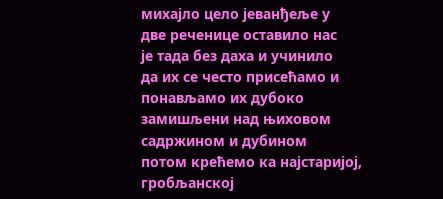михајло цело јеванђеље у
две реченице оставило нас
је тада без даха и учинило
да их се често присећамо и
понављамо их дубоко замишљени над њиховом садржином и дубином
потом крећемо ка најстаријој, гробљанској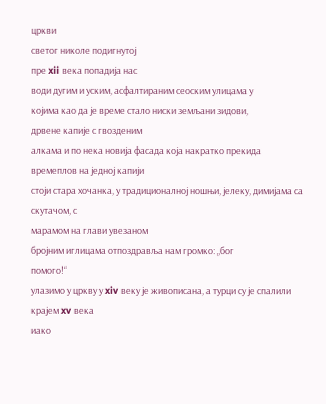цркви
светог николе подигнутој
пре xii века попадија нас
води дугим и уским, асфалтираним сеоским улицама у
којима као да је време стало ниски земљани зидови,
дрвене капије с гвозденим
алкама и по нека новија фасада која накратко прекида
времеплов на једној капији
стоји стара хочанка, у традиционалној ношњи, јелеку, димијама са скутачом, с
марамом на глави увезаном
бројним иглицама отпоздравља нам громко: „бог
помого!“
улазимо у цркву у xiv веку је живописана, а турци су је спалили крајем xv века
иако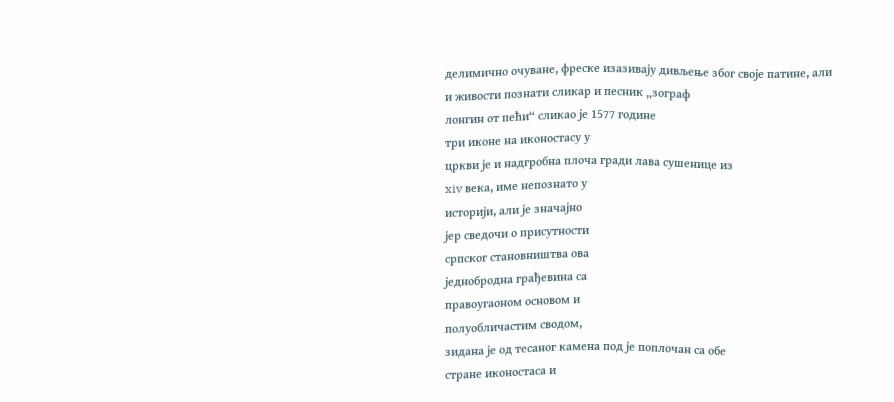делимично очуване, фреске изазивају дивљење због своје патине, али и живости познати сликар и песник „зограф
лонгин от пећи“ сликао је 1577 године
три иконе на иконостасу у
цркви је и надгробна плоча гради лава сушенице из
xiv века, име непознато у
историји, али је значајно
јер сведочи о присутности
српског становништва ова
једнобродна грађевина са
правоугаоном основом и
полуобличастим сводом,
зидана је од тесаног камена под је поплочан са обе
стране иконостаса и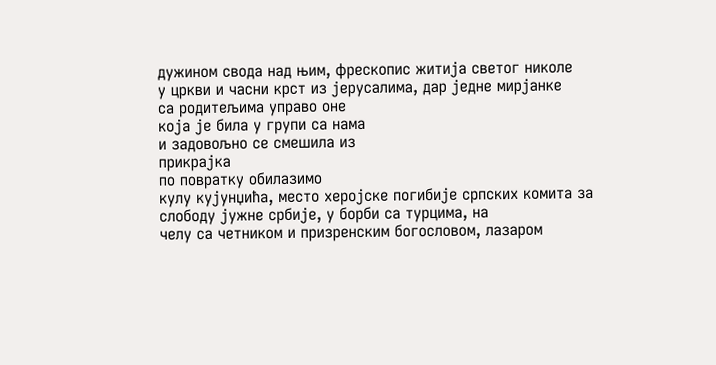дужином свода над њим, фрескопис житија светог николе
у цркви и часни крст из јерусалима, дар једне мирјанке
са родитељима управо оне
која је била у групи са нама
и задовољно се смешила из
прикрајка
по повратку обилазимо
кулу кујунџића, место херојске погибије српских комита за слободу јужне србије, у борби са турцима, на
челу са четником и призренским богословом, лазаром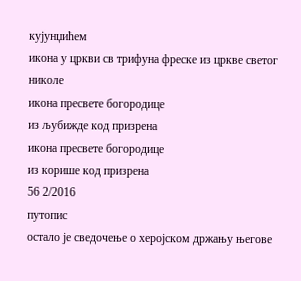кујунџићем
икона у цркви св трифуна фреске из цркве светог николе
икона пресвете богородице
из љубижде код призрена
икона пресвете богородице
из корише код призрена
56 2/2016
путопис
остало је сведочење о херојском држању његове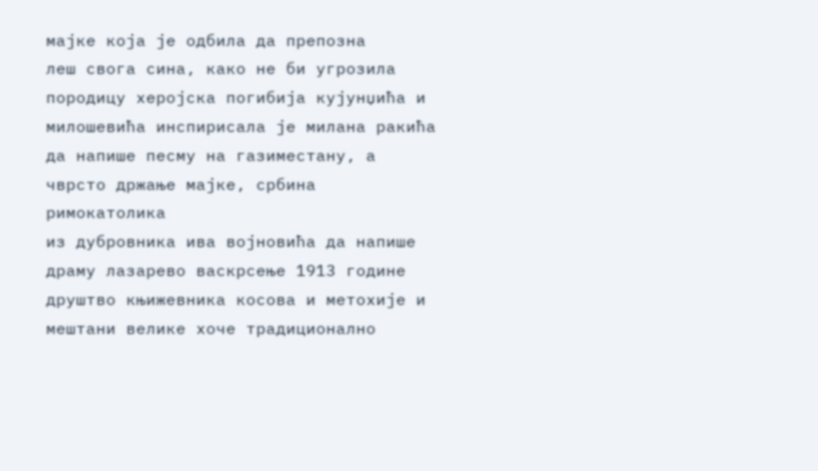мајке која је одбила да препозна
леш свога сина, како не би угрозила породицу херојска погибија кујунџића и милошевића инспирисала је милана ракића
да напише песму на газиместану, а чврсто држање мајке, србина римокатолика
из дубровника ива војновића да напише
драму лазарево васкрсење 1913 године
друштво књижевника косова и метохије и мештани велике хоче традиционално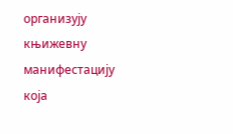организују књижевну манифестацију која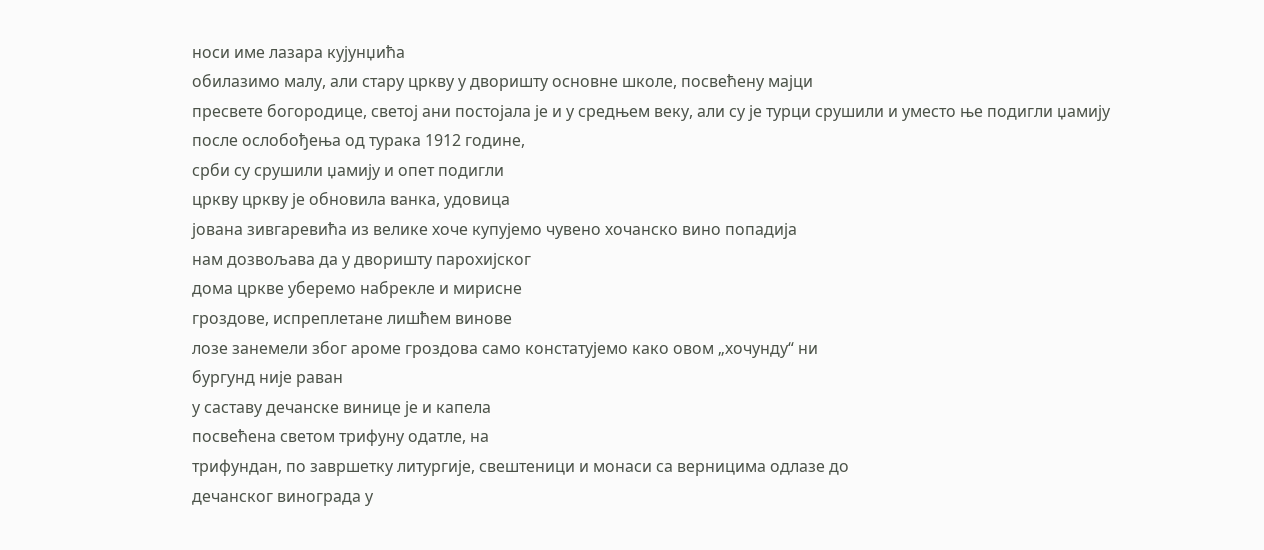носи име лазара кујунџића
обилазимо малу, али стару цркву у дворишту основне школе, посвећену мајци
пресвете богородице, светој ани постојала је и у средњем веку, али су је турци срушили и уместо ње подигли џамију
после ослобођења од турака 1912 године,
срби су срушили џамију и опет подигли
цркву цркву је обновила ванка, удовица
јована зивгаревића из велике хоче купујемо чувено хочанско вино попадија
нам дозвољава да у дворишту парохијског
дома цркве уберемо набрекле и мирисне
гроздове, испреплетане лишћем винове
лозе занемели због ароме гроздова само констатујемо како овом „хочунду“ ни
бургунд није раван
у саставу дечанске винице је и капела
посвећена светом трифуну одатле, на
трифундан, по завршетку литургије, свештеници и монаси са верницима одлазе до
дечанског винограда у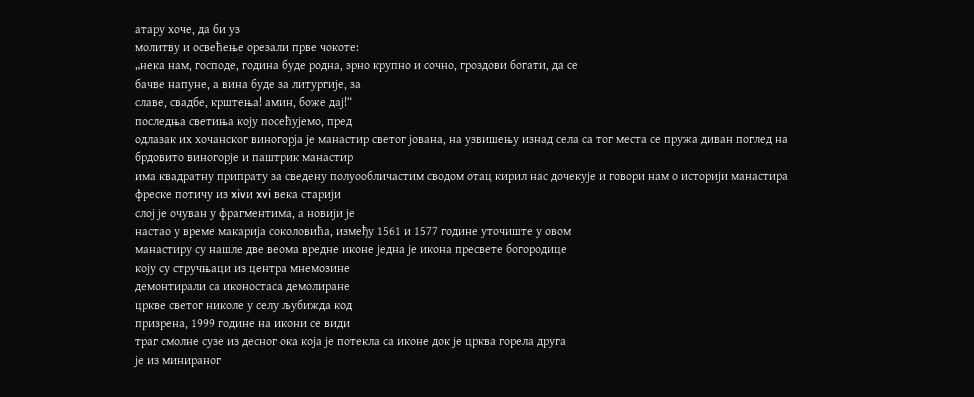атару хоче, да би уз
молитву и освећење орезали прве чокоте:
„нека нам, господе, година буде родна, зрно крупно и сочно, гроздови богати, да се
бачве напуне, а вина буде за литургије, за
славе, свадбе, крштења! амин, боже дај!“
последња светиња коју посећујемо, пред
одлазак их хочанског виногорја је манастир светог јована, на узвишењу изнад села са тог места се пружа диван поглед на
брдовито виногорје и паштрик манастир
има квадратну припрату за сведену полуообличастим сводом отац кирил нас дочекује и говори нам о историји манастира
фреске потичу из xivи xvi века старији
слој је очуван у фрагментима, а новији је
настао у време макарија соколовића, између 1561 и 1577 године уточиште у овом
манастиру су нашле две веома вредне иконе једна је икона пресвете богородице
коју су стручњаци из центра мнемозине
демонтирали са иконостаса демолиране
цркве светог николе у селу љубижда код
призрена, 1999 године на икони се види
траг смолне сузе из десног ока која је потекла са иконе док је црква горела друга
је из минираног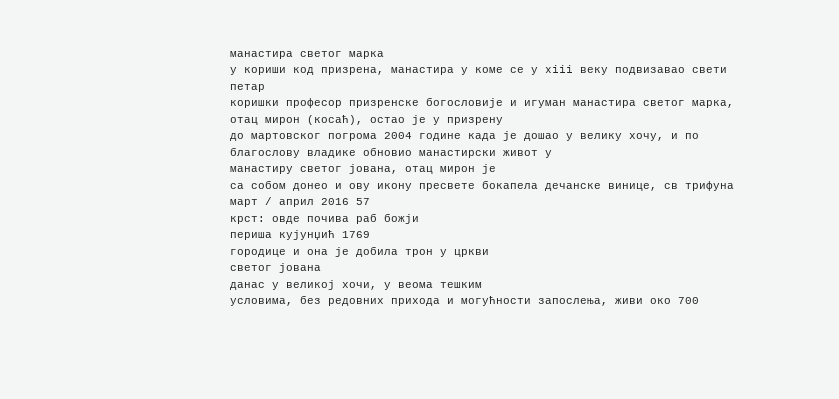манастира светог марка
у кориши код призрена, манастира у коме се у xiii веку подвизавао свети петар
коришки професор призренске богословије и игуман манастира светог марка,
отац мирон (косаћ), остао је у призрену
до мартовског погрома 2004 године када је дошао у велику хочу, и по благослову владике обновио манастирски живот у
манастиру светог јована, отац мирон је
са собом донео и ову икону пресвете бокапела дечанске винице, св трифуна
март / април 2016 57
крст: овде почива раб божји
периша кујунџић 1769
городице и она је добила трон у цркви
светог јована
данас у великој хочи, у веома тешким
условима, без редовних прихода и могућности запослења, живи око 700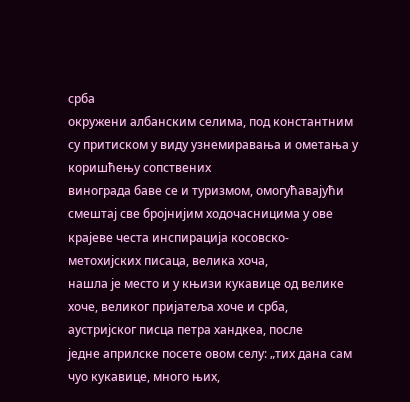срба
окружени албанским селима, под константним су притиском у виду узнемиравања и ометања у коришћењу сопствених
винограда баве се и туризмом, омогућавајући смештај све бројнијим ходочасницима у ове крајеве честа инспирација косовско-метохијских писаца, велика хоча,
нашла је место и у књизи кукавице од велике хоче, великог пријатеља хоче и срба,
аустријског писца петра хандкеа, после
једне априлске посете овом селу: „тих дана сам чуо кукавице, много њих,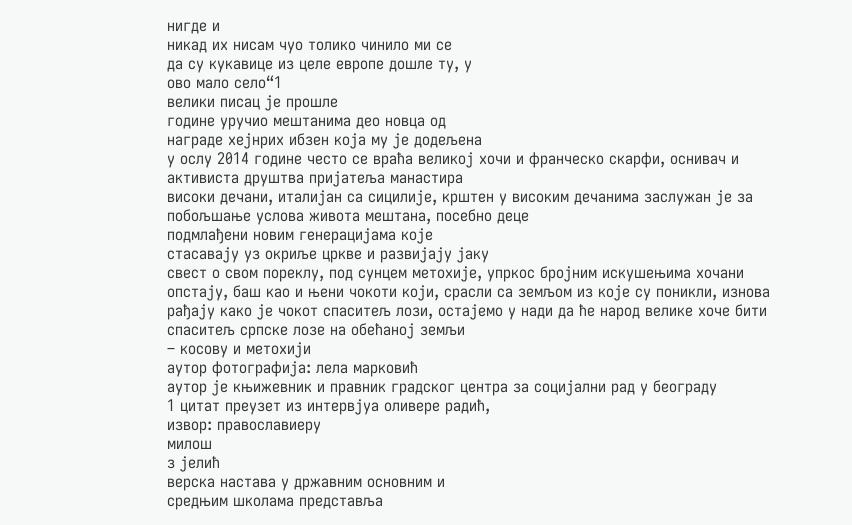нигде и
никад их нисам чуо толико чинило ми се
да су кукавице из целе европе дошле ту, у
ово мало село“1
велики писац је прошле
године уручио мештанима део новца од
награде хејнрих ибзен која му је додељена
у ослу 2014 године често се враћа великој хочи и франческо скарфи, оснивач и
активиста друштва пријатеља манастира
високи дечани, италијан са сицилије, крштен у високим дечанима заслужан је за
побољшање услова живота мештана, посебно деце
подмлађени новим генерацијама које
стасавају уз окриље цркве и развијају јаку
свест о свом пореклу, под сунцем метохије, упркос бројним искушењима хочани
опстају, баш као и њени чокоти који, срасли са земљом из које су поникли, изнова
рађају како је чокот спаситељ лози, остајемо у нади да ће народ велике хоче бити
спаситељ српске лозе на обећаној земљи
– косову и метохији
аутор фотографија: лела марковић
аутор је књижевник и правник градског центра за социјални рад у београду
1 цитат преузет из интервјуа оливере радић,
извор: православиеру
милош
з јелић
верска настава у државним основним и
средњим школама представља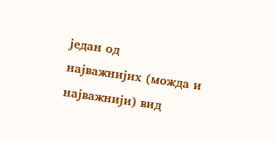један од
најважнијих (можда и најважнији) вид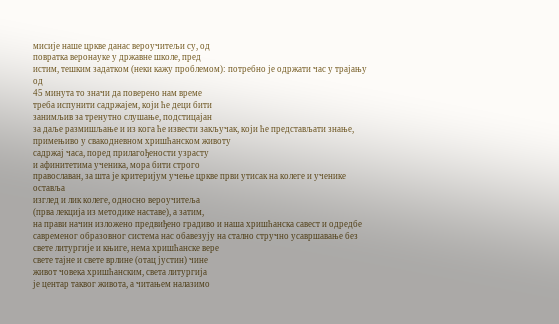мисије наше цркве данас вероучитељи су, од
повратка веронауке у државне школе, пред
истим, тешким задатком (неки кажу проблемом): потребно је одржати час у трајању од
45 минута то значи да поверено нам време
треба испунити садржајем, који ће деци бити
занимљив за тренутно слушање, подстицајан
за даље размишљање и из кога ће извести закључак, који ће представљати знање, примењиво у свакодневном хришћанском животу
садржај часа, поред прилагођености узрасту
и афинитетима ученика, мора бити строго
православан, за шта је критеријум учење цркве први утисак на колеге и ученике оставља
изглед и лик колеге, односно вероучитеља
(прва лекција из методике наставе), а затим,
на прави начин изложено предвиђено градиво и наша хришћанска савест и одредбе
савременог образовног система нас обавезују на стално стручно усавршавање без свете литургије и књиге, нема хришћанске вере
свете тајне и свете врлине (отац јустин) чине
живот човека хришћанским, света литургија
је центар таквог живота, а читањем налазимо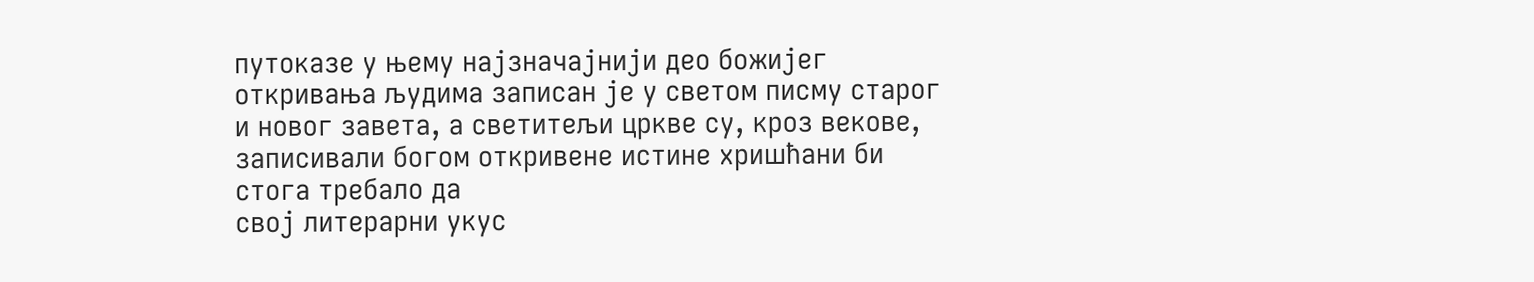путоказе у њему најзначајнији део божијег
откривања људима записан је у светом писму старог и новог завета, а светитељи цркве су, кроз векове, записивали богом откривене истине хришћани би стога требало да
свој литерарни укус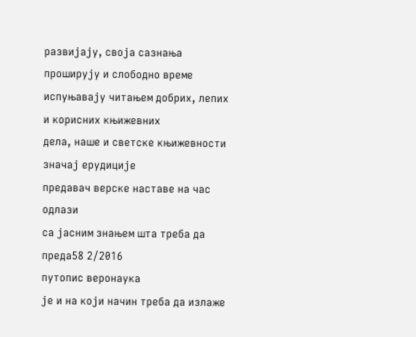развијају, своја сазнања
проширују и слободно време испуњавају читањем добрих, лепих и корисних књижевних
дела, наше и светске књижевности
значај ерудиције
предавач верске наставе на час одлази
са јасним знањем шта треба да преда58 2/2016
путопис веронаука
је и на који начин треба да излаже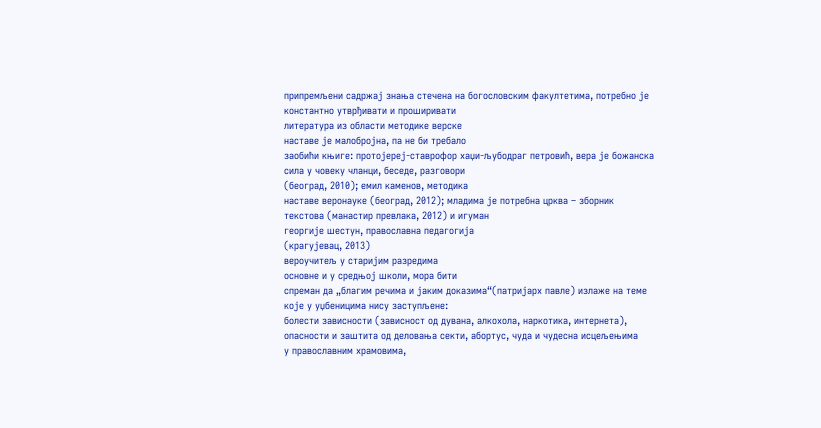припремљени садржај знања стечена на богословским факултетима, потребно је
константно утврђивати и проширивати
литература из области методике верске
наставе је малобројна, па не би требало
заобићи књиге: протојереј-ставрофор хаџи-љубодраг петровић, вера је божанска
сила у човеку чланци, беседе, разговори
(београд, 2010); емил каменов, методика
наставе веронауке (београд, 2012); младима је потребна црква – зборник текстова (манастир превлака, 2012) и игуман
георгије шестун, православна педагогија
(крагујевац, 2013)
вероучитељ у старијим разредима
основне и у средњој школи, мора бити
спреман да „благим речима и јаким доказима“(патријарх павле) излаже на теме које у уџбеницима нису заступљене:
болести зависности (зависност од дувана, алкохола, наркотика, интернета),
опасности и заштита од деловања секти, абортус, чуда и чудесна исцељењима
у православним храмовима,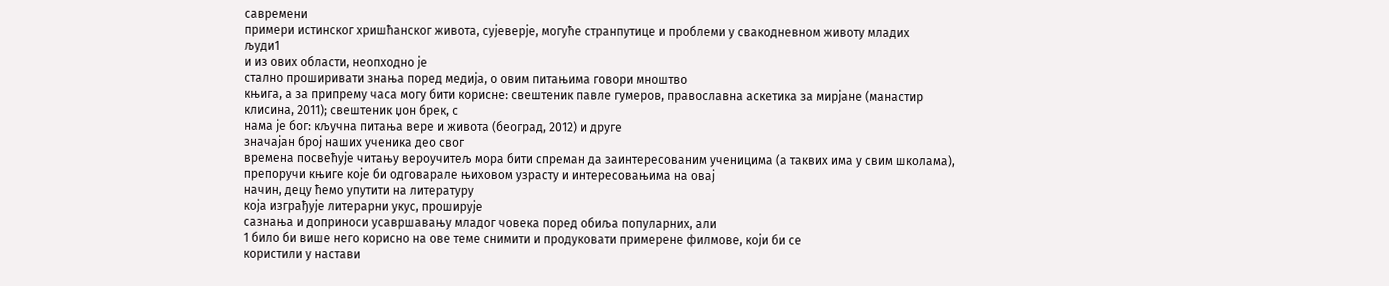савремени
примери истинског хришћанског живота, сујеверје, могуће странпутице и проблеми у свакодневном животу младих
људи1
и из ових области, неопходно је
стално проширивати знања поред медија, о овим питањима говори мноштво
књига, а за припрему часа могу бити корисне: свештеник павле гумеров, православна аскетика за мирјане (манастир
клисина, 2011); свештеник џон брек, с
нама је бог: кључна питања вере и живота (београд, 2012) и друге
значајан број наших ученика део свог
времена посвећује читању вероучитељ мора бити спреман да заинтересованим ученицима (а таквих има у свим школама),
препоручи књиге које би одговарале њиховом узрасту и интересовањима на овај
начин, децу ћемо упутити на литературу
која изграђује литерарни укус, проширује
сазнања и доприноси усавршавању младог човека поред обиља популарних, али
1 било би више него корисно на ове теме снимити и продуковати примерене филмове, који би се
користили у настави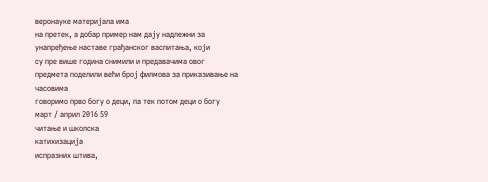веронауке материјала има
на претек, а добар пример нам дају надлежни за
унапређење наставе грађанског васпитања, који
су пре више година снимили и предавачима овог
предмета поделили већи број филмова за приказивање на часовима
говоримо прво богу о деци, па тек потом деци о богу
март / април 2016 59
читање и школска
катихизација
испразних штива,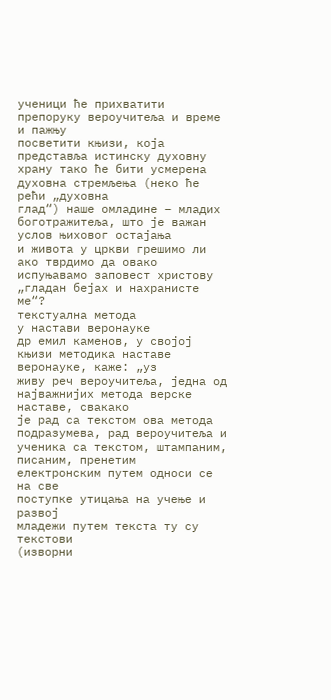ученици ће прихватити
препоруку вероучитеља и време и пажњу
посветити књизи, која представља истинску духовну храну тако ће бити усмерена
духовна стремљења (неко ће рећи „духовна
глад“) наше омладине – младих боготражитеља, што је важан услов њиховог остајања
и живота у цркви грешимо ли ако тврдимо да овако испуњавамо заповест христову „гладан бејах и нахранисте ме“?
текстуална метода
у настави веронауке
др емил каменов, у својој књизи методика наставе веронауке, каже: „уз
живу реч вероучитеља, једна од најважнијих метода верске наставе, свакако
је рад са текстом ова метода подразумева, рад вероучитеља и ученика са текстом, штампаним, писаним, пренетим
електронским путем односи се на све
поступке утицања на учење и развој
младежи путем текста ту су текстови
(изворни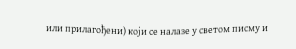или прилагођени) који се налазе у светом писму и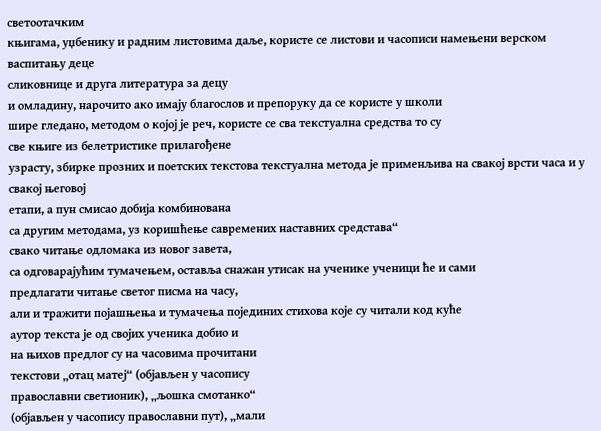светоотачким
књигама, уџбенику и радним листовима даље, користе се листови и часописи намењени верском васпитању деце
сликовнице и друга литература за децу
и омладину, нарочито ако имају благослов и препоруку да се користе у школи
шире гледано, методом о којој је реч, користе се сва текстуална средства то су
све књиге из белетристике прилагођене
узрасту, збирке прозних и поетских текстова текстуална метода је применљива на свакој врсти часа и у свакој његовој
етапи, а пун смисао добија комбинована
са другим методама, уз коришћење савремених наставних средстава“
свако читање одломака из новог завета,
са одговарајућим тумачењем, оставља снажан утисак на ученике ученици ће и сами
предлагати читање светог писма на часу,
али и тражити појашњења и тумачења појединих стихова које су читали код куће
аутор текста је од својих ученика добио и
на њихов предлог су на часовима прочитани
текстови „отац матеј“ (објављен у часопису
православни светионик), „љошка смотанко“
(објављен у часопису православни пут), „мали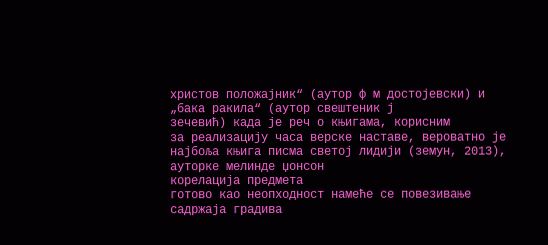христов положајник“ (аутор ф м достојевски) и „бака ракила“ (аутор свештеник ј
зечевић) када је реч о књигама, корисним
за реализацију часа верске наставе, вероватно је најбоља књига писма светој лидији (земун, 2013), ауторке мелинде џонсон
корелација предмета
готово као неопходност намеће се повезивање садржаја градива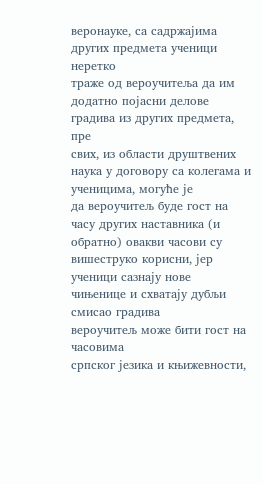веронауке, са садржајима других предмета ученици неретко
траже од вероучитеља да им додатно појасни делове градива из других предмета, пре
свих, из области друштвених наука у договору са колегама и ученицима, могуће је
да вероучитељ буде гост на часу других наставника (и обратно) овакви часови су вишеструко корисни, јер ученици сазнају нове
чињенице и схватају дубљи смисао градива
вероучитељ може бити гост на часовима
српског језика и књижевности,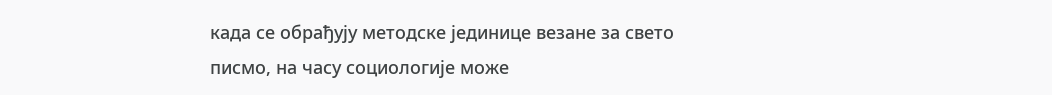када се обрађују методске јединице везане за свето
писмо, на часу социологије може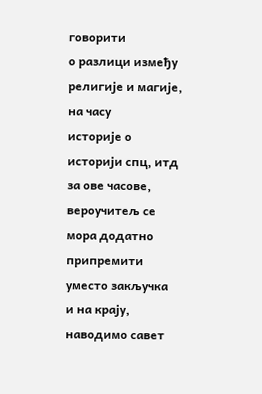говорити
о разлици између религије и магије, на часу
историје о историји спц, итд за ове часове,
вероучитељ се мора додатно припремити
уместо закључка
и на крају, наводимо савет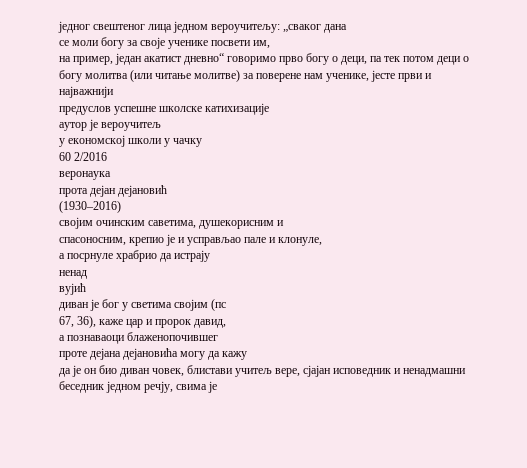једног свештеног лица једном вероучитељу: „сваког дана
се моли богу за своје ученике посвети им,
на пример, један акатист дневно“ говоримо прво богу о деци, па тек потом деци о
богу молитва (или читање молитве) за поверене нам ученике, јесте први и најважнији
предуслов успешне школске катихизације
аутор је вероучитељ
у економској школи у чачку
60 2/2016
веронаука
прота дејан дејановић
(1930–2016)
својим очинским саветима, душекорисним и
спасоносним, крепио је и усправљао пале и клонуле,
а посрнуле храбрио да истрају
ненад
вујић
диван је бог у светима својим (пс
67, 36), каже цар и пророк давид,
а познаваоци блаженопочившег
проте дејана дејановића могу да кажу
да је он био диван човек, блистави учитељ вере, сјајан исповедник и ненадмашни беседник једном речју, свима је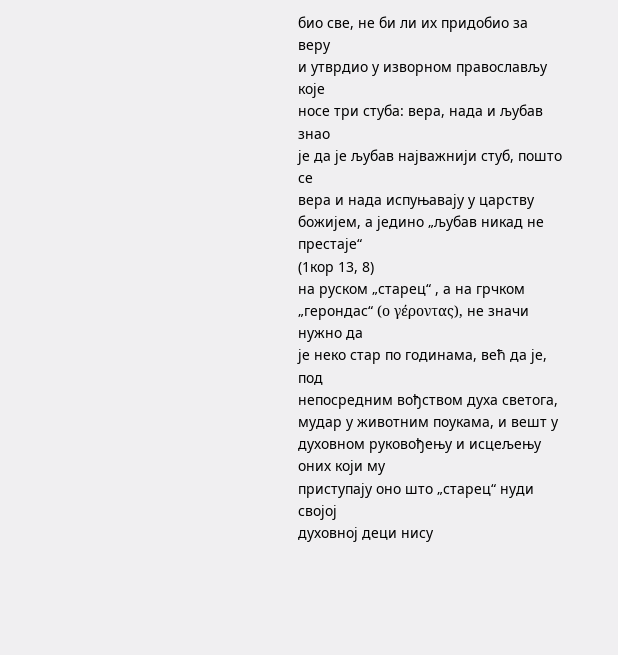био све, не би ли их придобио за веру
и утврдио у изворном православљу које
носе три стуба: вера, нада и љубав знао
је да је љубав најважнији стуб, пошто се
вера и нада испуњавају у царству божијем, а једино „љубав никад не престаје“
(1кор 13, 8)
на руском „старец“ , а на грчком „герондас“ (ο γέροντας), не значи нужно да
је неко стар по годинама, већ да је, под
непосредним вођством духа светога, мудар у животним поукама, и вешт у духовном руковођењу и исцељењу оних који му
приступају оно што „старец“ нуди својој
духовној деци нису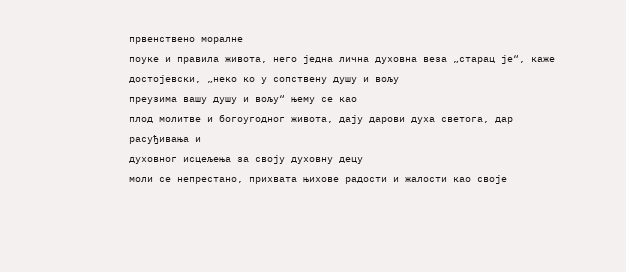првенствено моралне
поуке и правила живота, него једна лична духовна веза „старац је“, каже достојевски, „неко ко у сопствену душу и вољу
преузима вашу душу и вољу“ њему се као
плод молитве и богоугодног живота, дају дарови духа светога, дар расуђивања и
духовног исцељења за своју духовну децу
моли се непрестано, прихвата њихове радости и жалости као своје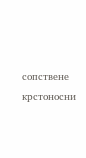сопствене
крстоносни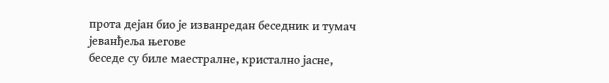прота дејан био је изванредан беседник и тумач јеванђеља његове
беседе су биле маестралне, кристално јасне,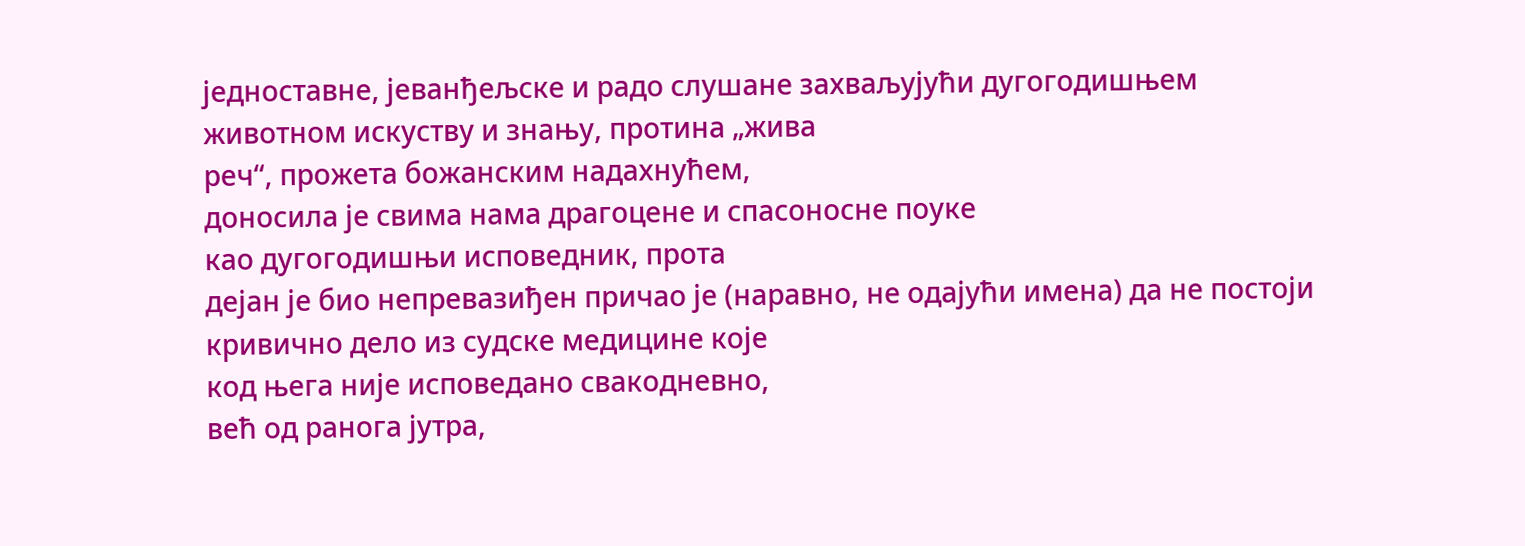једноставне, јеванђељске и радо слушане захваљујући дугогодишњем животном искуству и знању, протина „жива
реч“, прожета божанским надахнућем,
доносила је свима нама драгоцене и спасоносне поуке
као дугогодишњи исповедник, прота
дејан је био непревазиђен причао је (наравно, не одајући имена) да не постоји
кривично дело из судске медицине које
код њега није исповедано свакодневно,
већ од ранога јутра,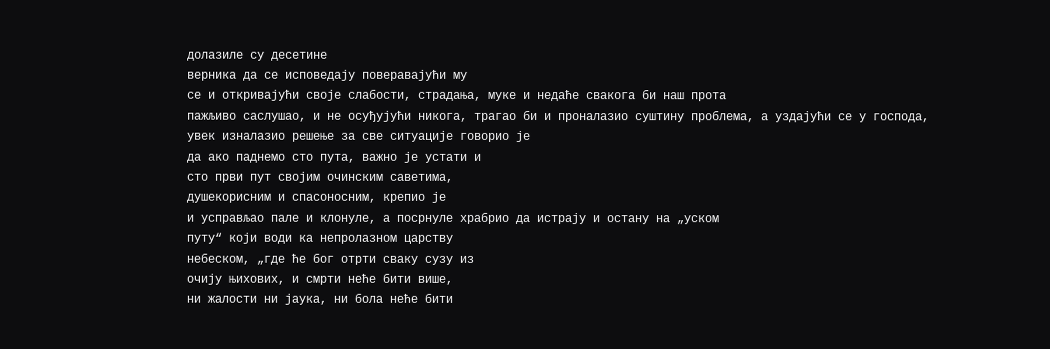долазиле су десетине
верника да се исповедају поверавајући му
се и откривајући своје слабости, страдања, муке и недаће свакога би наш прота
пажљиво саслушао, и не осуђујући никога, трагао би и проналазио суштину проблема, а уздајући се у господа, увек изналазио решење за све ситуације говорио је
да ако паднемо сто пута, важно је устати и
сто први пут својим очинским саветима,
душекорисним и спасоносним, крепио је
и усправљао пале и клонуле, а посрнуле храбрио да истрају и остану на „уском
путу“ који води ка непролазном царству
небеском, „где ће бог отрти сваку сузу из
очију њихових, и смрти неће бити више,
ни жалости ни јаука, ни бола неће бити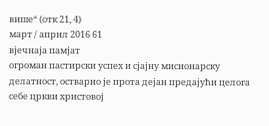више“ (отк 21, 4)
март / април 2016 61
вјечнаја памјат
огроман пастирски успех и сјајну мисионарску делатност, остварио је прота дејан предајући целога себе цркви христовој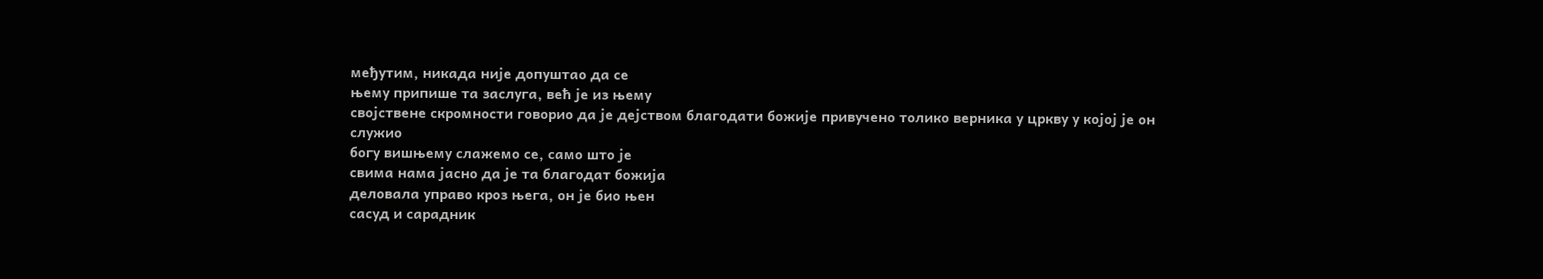међутим, никада није допуштао да се
њему припише та заслуга, већ је из њему
својствене скромности говорио да је дејством благодати божије привучено толико верника у цркву у којој је он служио
богу вишњему слажемо се, само што је
свима нама јасно да је та благодат божија
деловала управо кроз њега, он је био њен
сасуд и сарадник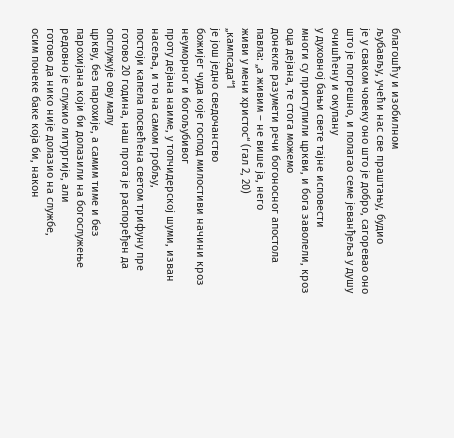благошћу и изобилном
љубављу, учећи нас све праштању, будио
је у сваком човеку оно што је добро, сагоревао оно што је погрешно, и полагао семе јеванђеља у душу очишћену и окупану
у духовној бањи свете тајне исповести
многи су приступили цркви, и бога заволели, кроз оца дејана, те стога можемо
донекле разумети речи богоносног апостола павла: „а живим – не више ја, него
живи у мени христос“ (гал 2, 20)
„кампсада“1
је још једно сведочанство
божијег чуда које господ милостиви начини кроз неуморног и богољубивог
проту дејана наиме, у топчидерској шуми, изван насеља, и то на самом гробљу,
постоји капела посвећена светом трифуну пре готово 20 година, наш прота је распоређен да опслужује ову малу
цркву, без парохије, а самим тиме и без
парохијана који би долазили на богослужење редовно је служио литургије, али
готово да нико није долазио на службе,
осим понеке баке која би, након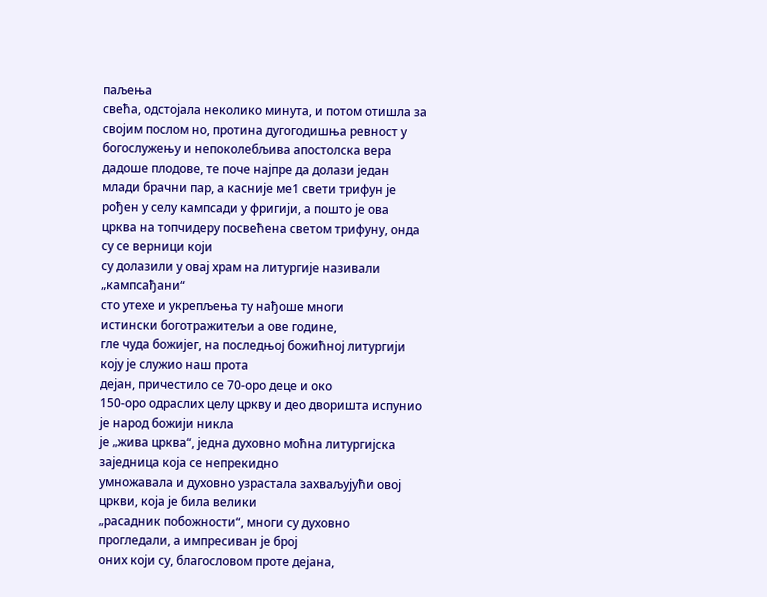паљења
свећа, одстојала неколико минута, и потом отишла за својим послом но, протина дугогодишња ревност у богослужењу и непоколебљива апостолска вера
дадоше плодове, те поче најпре да долази један млади брачни пар, а касније ме1 свети трифун је рођен у селу кампсади у фригији, а пошто је ова црква на топчидеру посвећена светом трифуну, онда су се верници који
су долазили у овај храм на литургије називали
„кампсађани“
сто утехе и укрепљења ту нађоше многи
истински боготражитељи а ове године,
гле чуда божијег, на последњој божићној литургији коју је служио наш прота
дејан, причестило се 70-оро деце и око
150-оро одраслих целу цркву и део дворишта испунио је народ божији никла
је „жива црква“, једна духовно моћна литургијска заједница која се непрекидно
умножавала и духовно узрастала захваљујући овој цркви, која је била велики
„расадник побожности“, многи су духовно прогледали, а импресиван је број
оних који су, благословом проте дејана,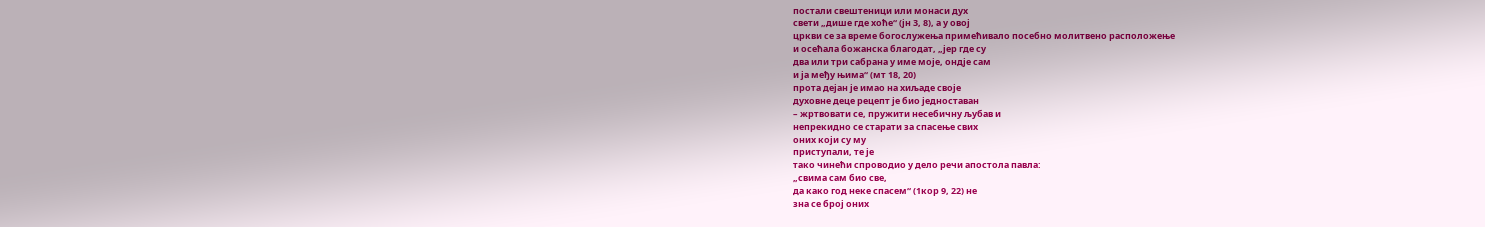постали свештеници или монаси дух
свети „дише где хоће“ (јн 3, 8), а у овој
цркви се за време богослужења примећивало посебно молитвено расположење
и осећала божанска благодат, „јер где су
два или три сабрана у име моје, ондје сам
и ја међу њима“ (мт 18, 20)
прота дејан је имао на хиљаде своје
духовне деце рецепт је био једноставан
– жртвовати се, пружити несебичну љубав и
непрекидно се старати за спасење свих
оних који су му
приступали, те је
тако чинећи спроводио у дело речи апостола павла:
„свима сам био све,
да како год неке спасем“ (1кор 9, 22) не
зна се број оних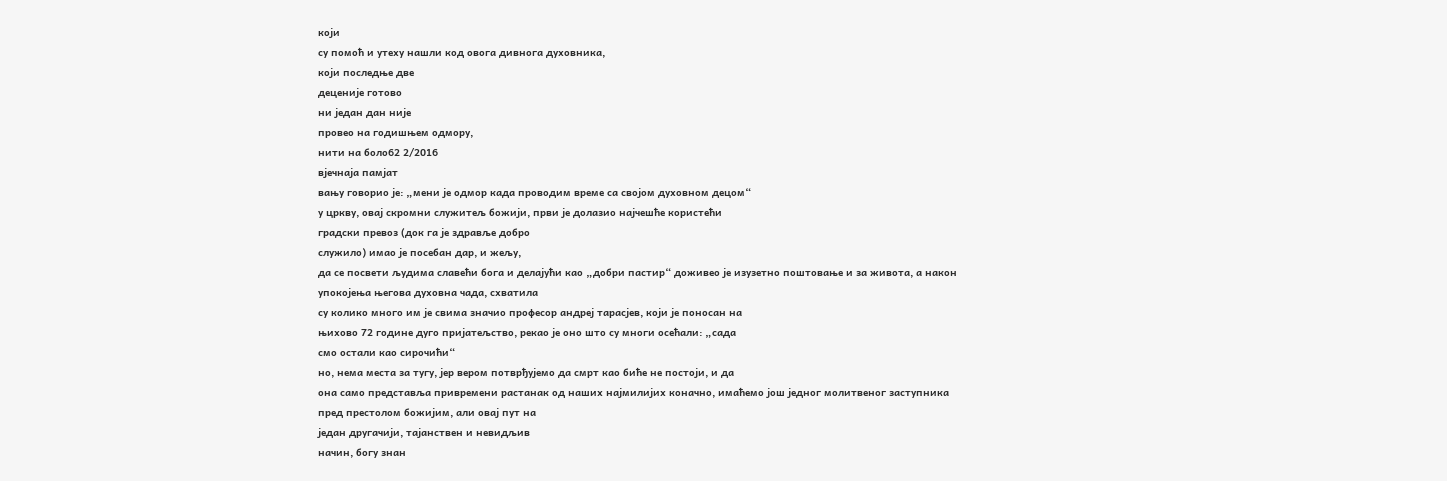који
су помоћ и утеху нашли код овога дивнога духовника,
који последње две
деценије готово
ни један дан није
провео на годишњем одмору,
нити на боло62 2/2016
вјечнаја памјат
вању говорио је: „мени је одмор када проводим време са својом духовном децом“
у цркву, овај скромни служитељ божији, први је долазио најчешће користећи
градски превоз (док га је здравље добро
служило) имао је посебан дар, и жељу,
да се посвети људима славећи бога и делајући као „добри пастир“ доживео је изузетно поштовање и за живота, а након
упокојења његова духовна чада, схватила
су колико много им је свима значио професор андреј тарасјев, који је поносан на
њихово 72 године дуго пријатељство, рекао је оно што су многи осећали: „сада
смо остали као сирочићи“
но, нема места за тугу, јер вером потврђујемо да смрт као биће не постоји, и да
она само представља привремени растанак од наших најмилијих коначно, имаћемо још једног молитвеног заступника
пред престолом божијим, али овај пут на
један другачији, тајанствен и невидљив
начин, богу знан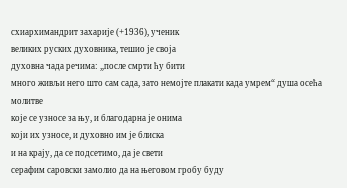схиархимандрит захарије (+1936), ученик
великих руских духовника, тешио је своја
духовна чада речима: „после смрти ћу бити
много живљи него што сам сада, зато немојте плакати када умрем“ душа осећа молитве
које се узносе за њу, и благодарна је онима
који их узносе, и духовно им је блиска
и на крају, да се подсетимо, да је свети
серафим саровски замолио да на његовом гробу буду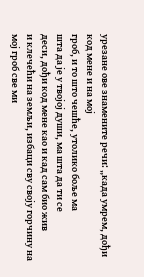урезане ове знамените речи: „када умрем, дођи код мене и на мој
гроб, и то што чешће, утолико боље ма
шта да је у твојој души, ма шта да ти се
деси, дођи код мене као и кад сам био жив
и клечећи на земљи, избаци сву своју горчину на мој гроб све ми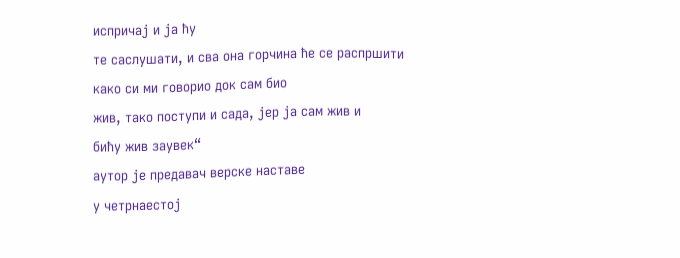испричај и ја ћу
те саслушати, и сва она горчина ће се распршити како си ми говорио док сам био
жив, тако поступи и сада, јер ја сам жив и
бићу жив заувек“
аутор је предавач верске наставе
у четрнаестој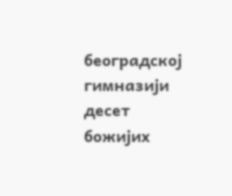београдској гимназији
десет божијих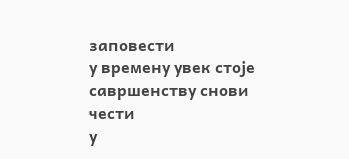заповести
у времену увек стоје
савршенству снови чести
у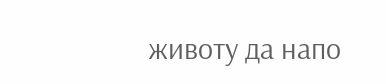животу да напо